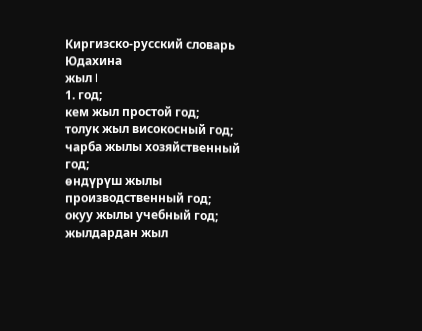Киргизско-русский словарь Юдахина
жыл I
1. год;
кем жыл простой год;
толук жыл високосный год;
чарба жылы хозяйственный год;
өндүрүш жылы производственный год;
окуу жылы учебный год;
жылдардан жыл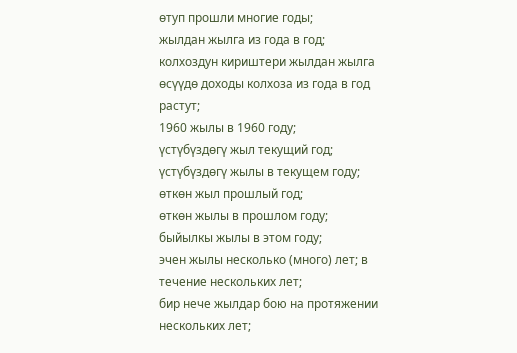өтуп прошли многие годы;
жылдан жылга из года в год;
колхоздун кириштери жылдан жылга өсүүдө доходы колхоза из года в год растут;
1960 жылы в 1960 году;
үстүбүздөгү жыл текущий год;
үстүбүздөгү жылы в текущем году;
өткөн жыл прошлый год;
өткөн жылы в прошлом году;
быйылкы жылы в этом году;
эчен жылы несколько (много) лет; в течение нескольких лет;
бир нече жылдар бою на протяжении нескольких лет;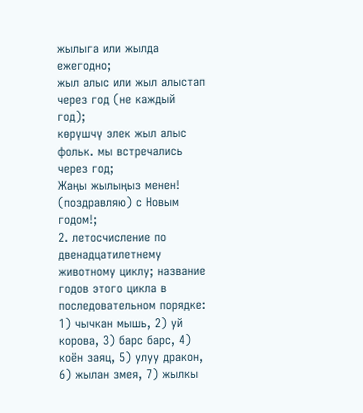жылыга или жылда ежегодно;
жыл алыс или жыл алыстап через год (не каждый год);
көрүшчү элек жыл алыс фольк. мы встречались через год;
Жаңы жылыңыз менен! (поздравляю) с Новым годом!;
2. летосчисление по двенадцатилетнему животному циклу; название годов этого цикла в последовательном порядке: 1) чычкан мышь, 2) уй корова, 3) барс барс, 4) коён заяц, 5) улуу дракон, 6) жылан змея, 7) жылкы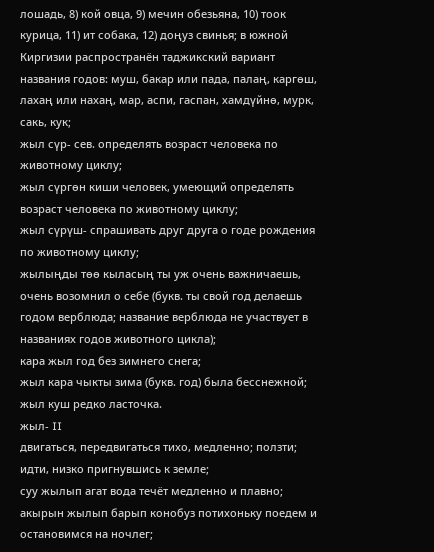лошадь, 8) кой овца, 9) мечин обезьяна, 10) тоок курица, 11) ит собака, 12) доңуз свинья; в южной Киргизии распространён таджикский вариант названия годов: муш, бакар или пада, палаң, каргөш, лахаң или нахаң, мар, аспи, гаспан, хамдүйнө, мурк, сакь, кук;
жыл сүр- сев. определять возраст человека по животному циклу;
жыл сүргөн киши человек, умеющий определять возраст человека по животному циклу;
жыл сүрүш- спрашивать друг друга о годе рождения по животному циклу;
жылыңды төө кыласың ты уж очень важничаешь, очень возомнил о себе (букв. ты свой год делаешь годом верблюда; название верблюда не участвует в названиях годов животного цикла);
кара жыл год без зимнего снега;
жыл кара чыкты зима (букв. год) была бесснежной;
жыл куш редко ласточка.
жыл- II
двигаться, передвигаться тихо, медленно; ползти; идти, низко пригнувшись к земле;
суу жылып агат вода течёт медленно и плавно;
акырын жылып барып конобуз потихоньку поедем и остановимся на ночлег;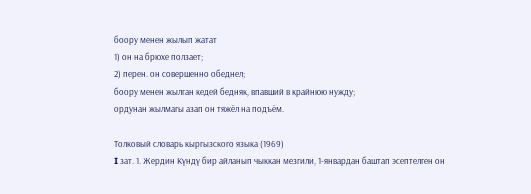боору менен жылып жатат
1) он на брюхе ползает;
2) перен. он совершенно обеднел;
боору менен жылган кедей бедняк, впавший в крайнюю нужду;
ордунан жылмагы азап он тяжёл на подъём.

Толковый словарь кыргызского языка (1969)
I зат. 1. Жердин Күндү бир айланып чыккан мезгили, 1-январдан баштап эсептелген он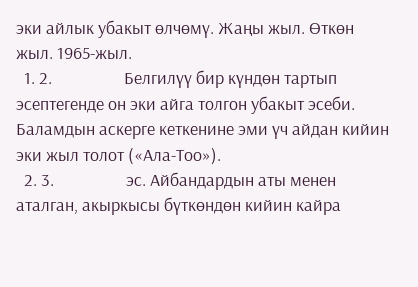эки айлык убакыт өлчөмү. Жаңы жыл. Өткөн жыл. 1965-жыл.
  1. 2.                  Белгилүү бир күндөн тартып эсептегенде он эки айга толгон убакыт эсеби. Баламдын аскерге кеткенине эми үч айдан кийин эки жыл толот («Ала-Тоо»).
  2. 3.                  эс. Айбандардын аты менен аталган, акыркысы бүткөндөн кийин кайра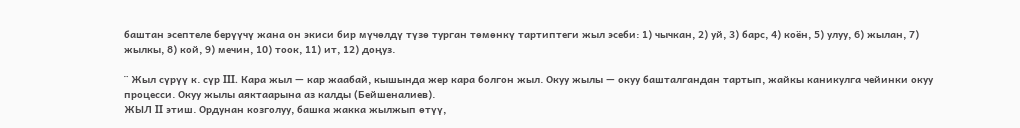баштан эсептеле берүүчү жана он экиси бир мүчөлдү түзө турган төмөнкү тартиптеги жыл эсеби: 1) чычкан, 2) уй, 3) барс, 4) коён, 5) улуу, 6) жылан, 7) жылкы, 8) кой, 9) мечин, 10) тоок, 11) ит, 12) доңуз.

¨ Жыл сүрүү к. сүр III. Кара жыл — кар жаабай, кышында жер кара болгон жыл. Окуу жылы — окуу башталгандан тартып, жайкы каникулга чейинки окуу процесси. Окуу жылы аяктаарына аз калды (Бейшеналиев).
ЖЫЛ II этиш. Ордунан козголуу, башка жакка жылжып өтүү,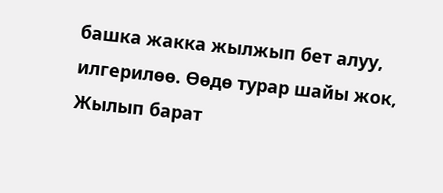башка жакка жылжып бет алуу, илгерилөө. Өөдө турар шайы жок, Жылып барат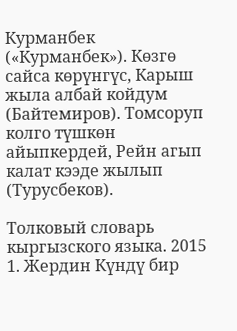Курманбек («Курманбек»). Көзгө сайса көрүнгүс, Карыш жыла албай койдум (Байтемиров). Томсоруп колго түшкөн айыпкердей, Рейн агып калат кээде жылып (Турусбеков).

Толковый словарь кыргызского языка. 2015
1. Жердин Күндү бир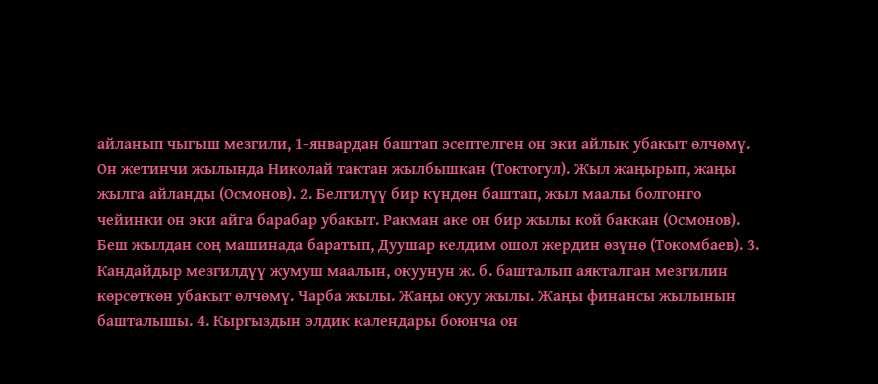айланып чыгыш мезгили, 1-январдан баштап эсептелген он эки айлык убакыт өлчөмү. Он жетинчи жылында Николай тактан жылбышкан (Токтогул). Жыл жаңырып, жаңы жылга айланды (Осмонов). 2. Белгилүү бир күндөн баштап, жыл маалы болгонго чейинки он эки айга барабар убакыт. Ракман аке он бир жылы кой баккан (Осмонов). Беш жылдан соң машинада баратып, Дуушар келдим ошол жердин өзүнө (Токомбаев). 3. Кандайдыр мезгилдүү жумуш маалын, окуунун ж. б. башталып аякталган мезгилин көрсөткөн убакыт өлчөмү. Чарба жылы. Жаңы окуу жылы. Жаңы финансы жылынын башталышы. 4. Кыргыздын элдик календары боюнча он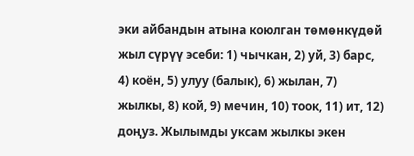эки айбандын атына коюлган төмөнкүдөй жыл сүрүү эсеби: 1) чычкан, 2) уй, 3) барс, 4) коён, 5) улуу (балык), 6) жылан, 7) жылкы, 8) кой, 9) мечин, 10) тоок, 11) ит, 12) доңуз. Жылымды уксам жылкы экен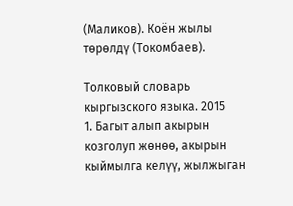(Маликов). Коён жылы төрөлдү (Токомбаев).

Толковый словарь кыргызского языка. 2015
1. Багыт алып акырын козголуп жөнөө, акырын кыймылга келүү, жылжыган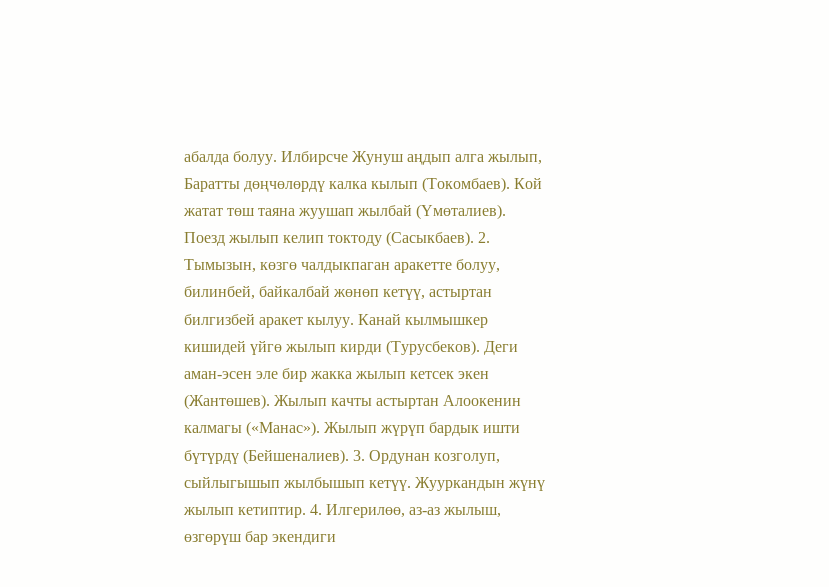абалда болуу. Илбирсче Жунуш аңдып алга жылып, Баратты дөңчөлөрдү калка кылып (Токомбаев). Кой жатат төш таяна жуушап жылбай (Үмөталиев). Поезд жылып келип токтоду (Сасыкбаев). 2. Тымызын, көзгө чалдыкпаган аракетте болуу, билинбей, байкалбай жөнөп кетүү, астыртан билгизбей аракет кылуу. Канай кылмышкер кишидей үйгө жылып кирди (Турусбеков). Деги аман-эсен эле бир жакка жылып кетсек экен (Жантөшев). Жылып качты астыртан Алоокенин калмагы («Манас»). Жылып жүрүп бардык ишти бүтүрдү (Бейшеналиев). 3. Ордунан козголуп, сыйлыгышып жылбышып кетүү. Жууркандын жүнү жылып кетиптир. 4. Илгерилөө, аз-аз жылыш, өзгөрүш бар экендиги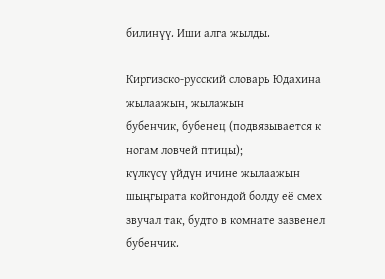билинүү. Иши алга жылды.

Киргизско-русский словарь Юдахина
жылаажын, жылажын
бубенчик, бубенец (подвязывается к ногам ловчей птицы);
күлкүсү үйдүн ичине жылаажын шыңгырата койгондой болду её смех звучал так, будто в комнате зазвенел бубенчик.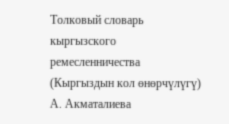Толковый словарь кыргызского ремесленничества (Кыргыздын кол өнөрчүлүгү) А. Акматалиева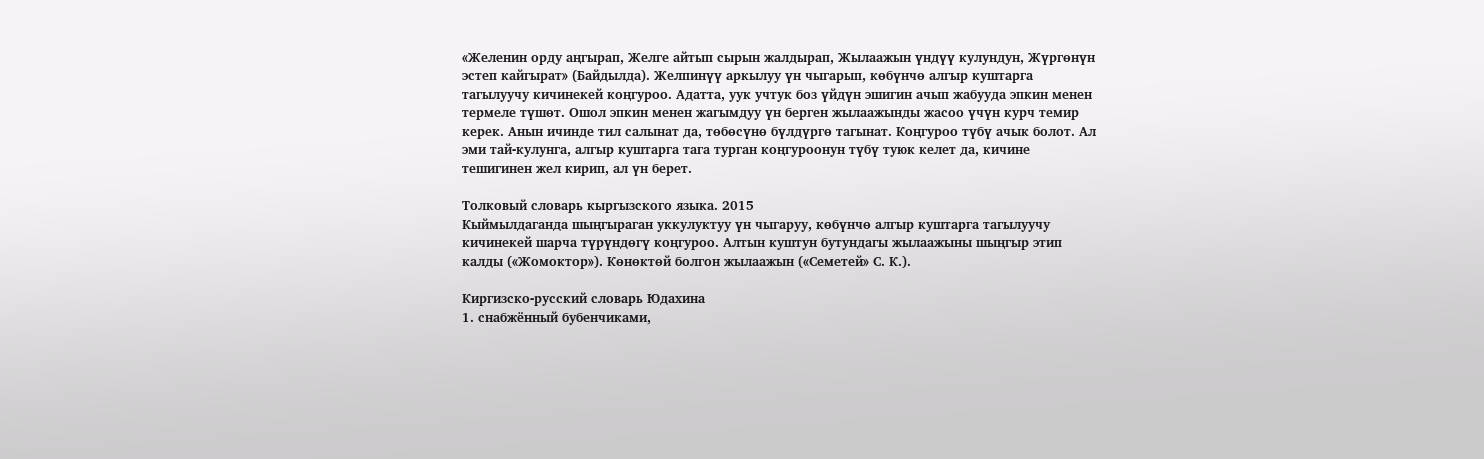«Желенин орду аңгырап, Желге айтып сырын жалдырап, Жылаажын үндүү кулундун, Жүргөнүн эстеп кайгырат» (Байдылда). Желпинүү аркылуу үн чыгарып, көбүнчө алгыр куштарга тагылуучу кичинекей коңгуроо. Адатта, уук учтук боз үйдүн эшигин ачып жабууда эпкин менен термеле түшөт. Ошол эпкин менен жагымдуу үн берген жылаажынды жасоо үчүн курч темир керек. Анын ичинде тил салынат да, төбөсүнө бүлдүргө тагынат. Коңгуроо түбү ачык болот. Ал эми тай-кулунга, алгыр куштарга тага турган коңгуроонун түбү туюк келет да, кичине тешигинен жел кирип, ал үн берет.

Толковый словарь кыргызского языка. 2015
Кыймылдаганда шыңгыраган уккулуктуу үн чыгаруу, көбүнчө алгыр куштарга тагылуучу кичинекей шарча түрүндөгү коңгуроо. Алтын куштун бутундагы жылаажыны шыңгыр этип калды («Жомоктор»). Көнөктөй болгон жылаажын («Семетей» С. К.).

Киргизско-русский словарь Юдахина
1. снабжённый бубенчиками,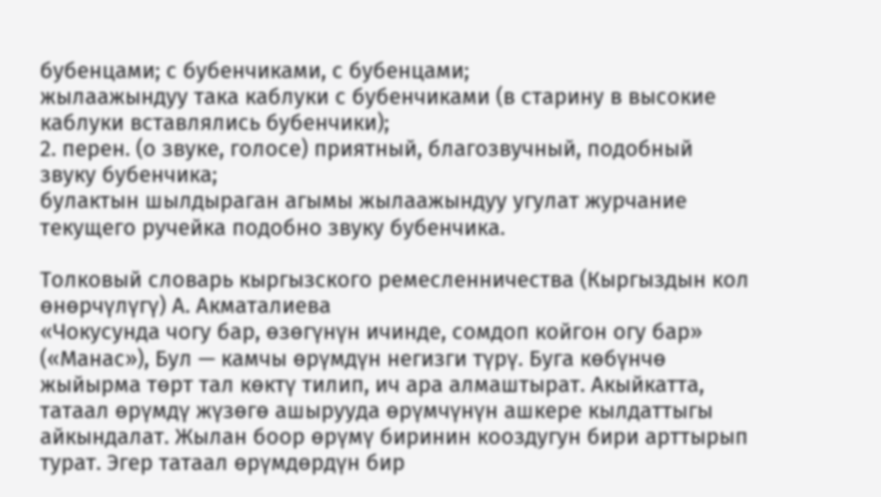бубенцами; с бубенчиками, с бубенцами;
жылаажындуу така каблуки с бубенчиками (в старину в высокие каблуки вставлялись бубенчики);
2. перен. (о звуке, голосе) приятный, благозвучный, подобный звуку бубенчика;
булактын шылдыраган агымы жылаажындуу угулат журчание текущего ручейка подобно звуку бубенчика.

Толковый словарь кыргызского ремесленничества (Кыргыздын кол өнөрчүлүгү) А. Акматалиева
«Чокусунда чогу бар, өзөгүнүн ичинде, сомдоп койгон огу бар» («Манас»), Бул — камчы өрүмдүн негизги түрү. Буга көбүнчө жыйырма төрт тал көктү тилип, ич ара алмаштырат. Акыйкатта, татаал өрүмдү жүзөгө ашырууда өрүмчүнүн ашкере кылдаттыгы айкындалат. Жылан боор өрүмү биринин кооздугун бири арттырып турат. Эгер татаал өрүмдөрдүн бир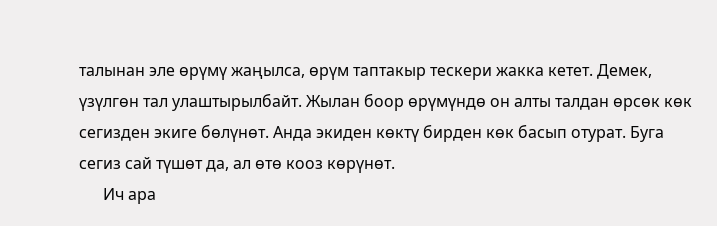талынан эле өрүмү жаңылса, өрүм таптакыр тескери жакка кетет. Демек, үзүлгөн тал улаштырылбайт. Жылан боор өрүмүндө он алты талдан өрсөк көк сегизден экиге бөлүнөт. Анда экиден көктү бирден көк басып отурат. Буга сегиз сай түшөт да, ал өтө кооз көрүнөт.
      Ич ара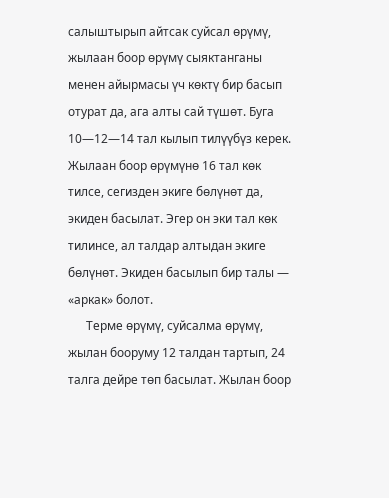салыштырып айтсак суйсал өрүмү, жылаан боор өрүмү сыяктанганы менен айырмасы үч көктү бир басып отурат да, ага алты сай түшөт. Буга 10—12—14 тал кылып тилүүбүз керек. Жылаан боор өрүмүнө 16 тал көк тилсе, сегизден экиге бөлүнөт да, экиден басылат. Эгер он эки тал көк тилинсе, ал талдар алтыдан экиге бөлүнөт. Экиден басылып бир талы — «аркак» болот.
      Терме өрүмү, суйсалма өрүмү, жылан бооруму 12 талдан тартып, 24 талга дейре төп басылат. Жылан боор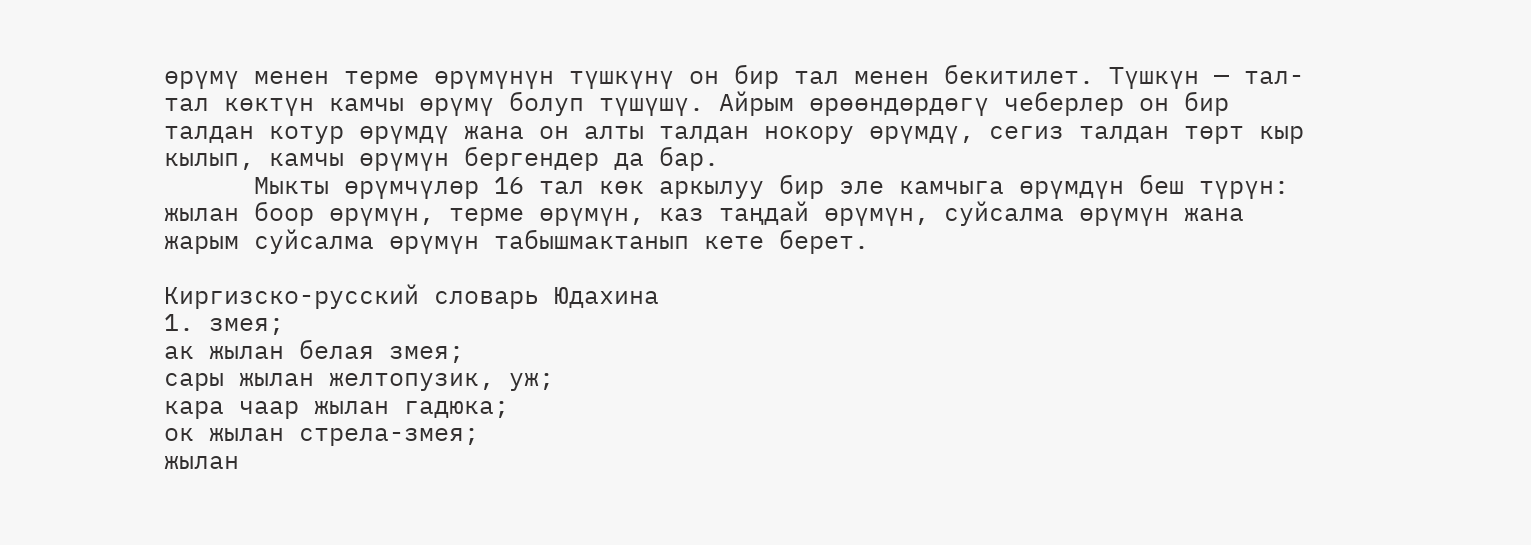өрүмү менен терме өрүмүнүн түшкүнү он бир тал менен бекитилет. Түшкүн — тал-тал көктүн камчы өрүмү болуп түшүшү. Айрым өрөөндөрдөгү чеберлер он бир талдан котур өрүмдү жана он алты талдан нокору өрүмдү, сегиз талдан төрт кыр кылып, камчы өрүмүн бергендер да бар.
      Мыкты өрүмчүлөр 16 тал көк аркылуу бир эле камчыга өрүмдүн беш түрүн: жылан боор өрүмүн, терме өрүмүн, каз таңдай өрүмүн, суйсалма өрүмүн жана жарым суйсалма өрүмүн табышмактанып кете берет.

Киргизско-русский словарь Юдахина
1. змея;
ак жылан белая змея;
сары жылан желтопузик, уж;
кара чаар жылан гадюка;
ок жылан стрела-змея;
жылан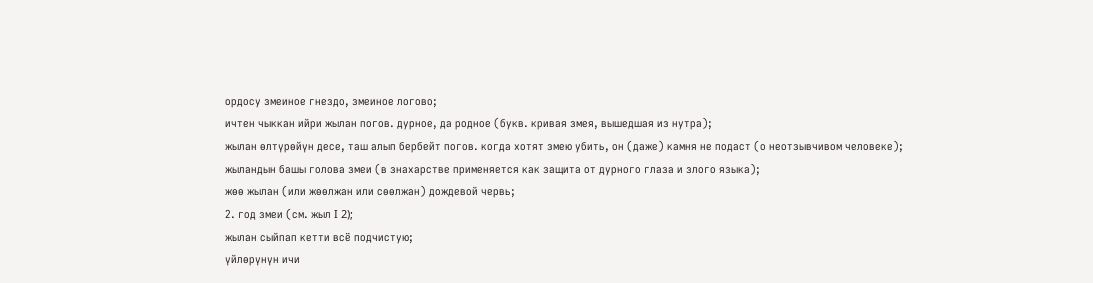ордосу змеиное гнездо, змеиное логово;
ичтен чыккан ийри жылан погов. дурное, да родное (букв. кривая змея, вышедшая из нутра);
жылан өлтүрөйүн десе, таш алып бербейт погов. когда хотят змею убить, он (даже) камня не подаст (о неотзывчивом человеке);
жыландын башы голова змеи (в знахарстве применяется как защита от дурного глаза и злого языка);
жөө жылан (или жөөлжан или сөөлжан) дождевой червь;
2. год змеи (см. жыл I 2);
жылан сыйпап кетти всё подчистую;
үйлөрүнүн ичи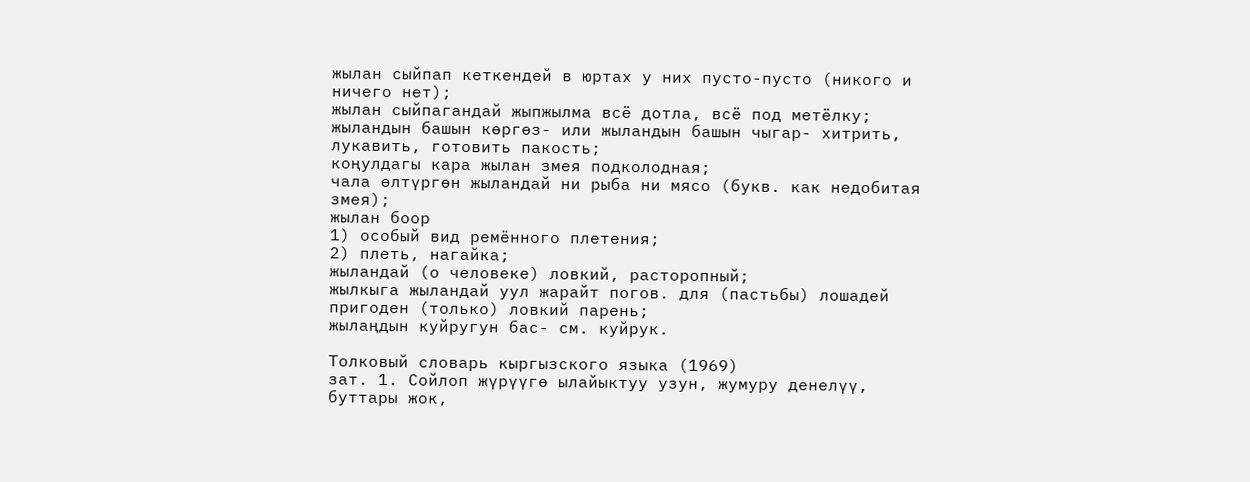жылан сыйпап кеткендей в юртах у них пусто-пусто (никого и ничего нет);
жылан сыйпагандай жыпжылма всё дотла, всё под метёлку;
жыландын башын көргөз- или жыландын башын чыгар- хитрить, лукавить, готовить пакость;
коңулдагы кара жылан змея подколодная;
чала өлтүргөн жыландай ни рыба ни мясо (букв. как недобитая змея);
жылан боор
1) особый вид ремённого плетения;
2) плеть, нагайка;
жыландай (о человеке) ловкий, расторопный;
жылкыга жыландай уул жарайт погов. для (пастьбы) лошадей пригоден (только) ловкий парень;
жылаңдын куйругун бас- см. куйрук.

Толковый словарь кыргызского языка (1969)
зат. 1. Сойлоп жүрүүгө ылайыктуу узун, жумуру денелүү, буттары жок,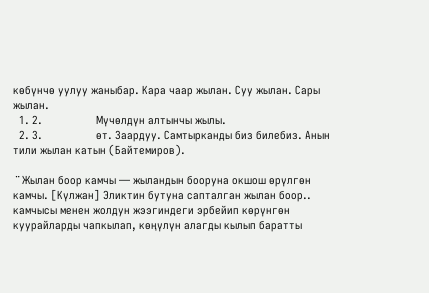көбүнчө уулуу жаныбар. Кара чаар жылан. Суу жылан. Сары жылан.
  1. 2.                  Мүчөлдүн алтынчы жылы.
  2. 3.                  өт. Заардуу. Самтырканды биз билебиз. Анын тили жылан катын (Байтемиров).

 ¨ Жылан боор камчы — жыландын бооруна окшош өрүлгөн камчы. [Күлжан] Эликтин бутуна сапталган жылан боор.. камчысы менен жолдун жээгиндеги эрбейип көрүнгөн куурайларды чапкылап, көңүлүн алагды кылып баратты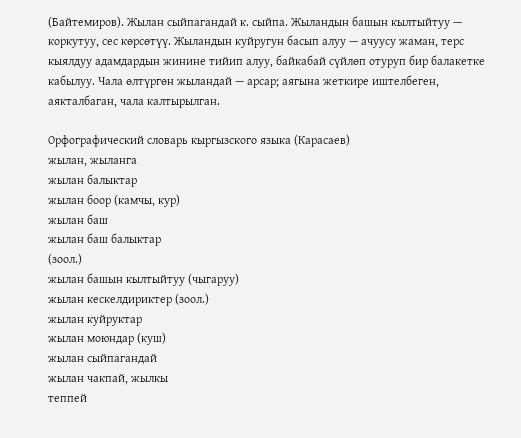(Байтемиров). Жылан сыйпагандай к. сыйпа. Жыландын башын кылтыйтуу — коркутуу, сес көрсөтүү. Жыландын куйругун басып алуу — ачуусу жаман, терс кыялдуу адамдардын жинине тийип алуу, байкабай сүйлөп отуруп бир балакетке кабылуу. Чала өлтүргөн жыландай — арсар; аягына жеткире иштелбеген, аякталбаган, чала калтырылган.

Орфографический словарь кыргызского языка (Карасаев)
жылан, жыланга
жылан балыктар
жылан боор (камчы, кур)
жылан баш
жылан баш балыктар
(зоол.)
жылан башын кылтыйтуу (чыгаруу)
жылан кескелдириктер (зоол.)
жылан куйруктар
жылан моюндар (куш)
жылан сыйпагандай
жылан чакпай, жылкы
теппей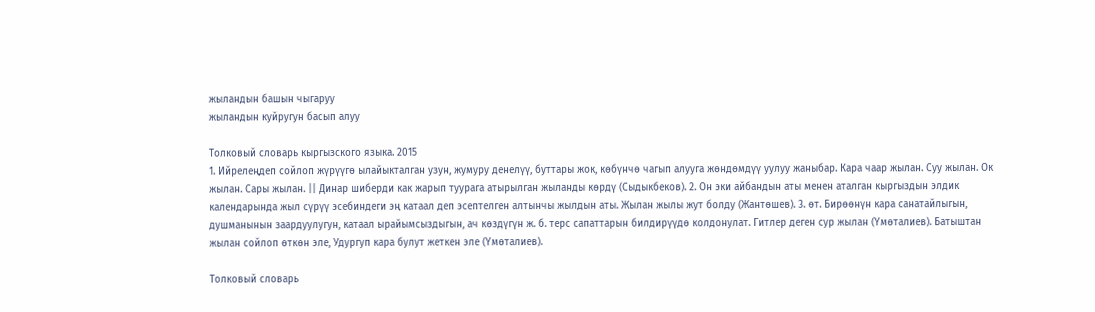жыландын башын чыгаруу
жыландын куйругун басып алуу

Толковый словарь кыргызского языка. 2015
1. Ийрелеңдеп сойлоп жүрүүгө ылайыкталган узун, жумуру денелүү, буттары жок, көбүнчө чагып алууга жөндөмдүү уулуу жаныбар. Кара чаар жылан. Суу жылан. Ок жылан. Сары жылан. || Динар шиберди как жарып туурага атырылган жыланды көрдү (Сыдыкбеков). 2. Он эки айбандын аты менен аталган кыргыздын элдик календарында жыл сүрүү эсебиндеги эң катаал деп эсептелген алтынчы жылдын аты. Жылан жылы жут болду (Жантөшев). 3. өт. Бирөөнүн кара санатайлыгын, душманынын заардуулугун, катаал ырайымсыздыгын, ач көздүгүн ж. б. терс сапаттарын билдирүүдө колдонулат. Гитлер деген сур жылан (Үмөталиев). Батыштан жылан сойлоп өткөн эле, Удургуп кара булут жеткен эле (Үмөталиев).

Толковый словарь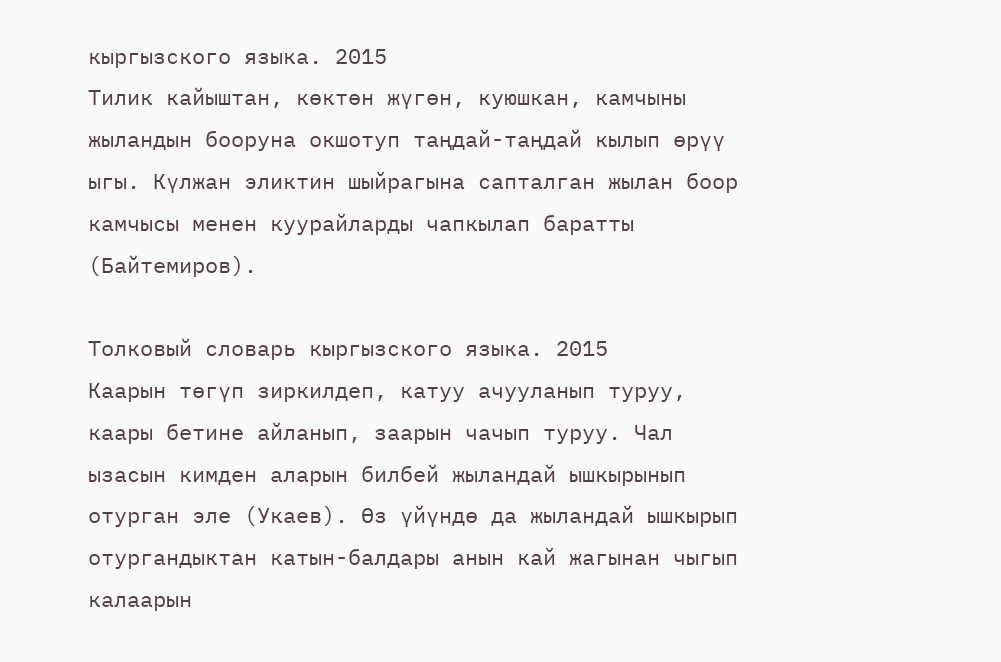кыргызского языка. 2015
Тилик кайыштан, көктөн жүгөн, куюшкан, камчыны жыландын бооруна окшотуп таңдай-таңдай кылып өрүү ыгы. Күлжан эликтин шыйрагына сапталган жылан боор камчысы менен куурайларды чапкылап баратты (Байтемиров).

Толковый словарь кыргызского языка. 2015
Каарын төгүп зиркилдеп, катуу ачууланып туруу, каары бетине айланып, заарын чачып туруу. Чал ызасын кимден аларын билбей жыландай ышкырынып отурган эле (Укаев). Өз үйүндө да жыландай ышкырып отургандыктан катын-балдары анын кай жагынан чыгып калаарын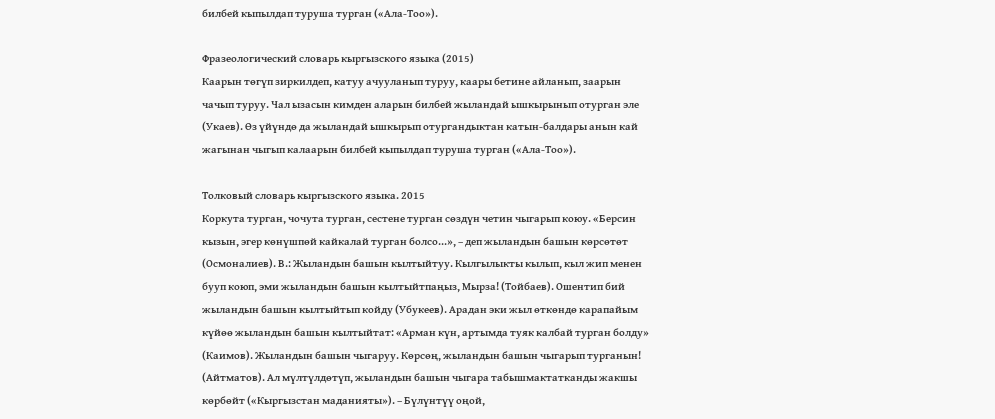билбей кыпылдап туруша турган («Ала-Тоо»).

Фразеологический словарь кыргызского языка (2015)
Каарын төгүп зиркилдеп, катуу ачууланып туруу, каары бетине айланып, заарын чачып туруу. Чал ызасын кимден аларын билбей жыландай ышкырынып отурган эле (Укаев). Өз үйүндө да жыландай ышкырып отургандыктан катын-балдары анын кай жагынан чыгып калаарын билбей кыпылдап туруша турган («Ала-Тоо»).

Толковый словарь кыргызского языка. 2015
Коркута турган, чочута турган, сестене турган сөздүн четин чыгарып коюу. «Берсин кызын, эгер көнүшпөй кайкалай турган болсо...», – деп жыландын башын көрсөтөт (Осмоналиев). В.: Жыландын башын кылтыйтуу. Кылгылыкты кылып, кыл жип менен бууп коюп, эми жыландын башын кылтыйтпаңыз, Мырза! (Тойбаев). Ошентип бий жыландын башын кылтыйтып койду (Убукеев). Арадан эки жыл өткөндө карапайым күйөө жыландын башын кылтыйтат: «Арман күн, артымда туяк калбай турган болду» (Каимов). Жыландын башын чыгаруу. Көрсөң, жыландын башын чыгарып турганын! (Айтматов). Ал мүлтүлдөтүп, жыландын башын чыгара табышмактатканды жакшы көрбөйт («Кыргызстан маданияты»). – Бүлүнтүү оңой,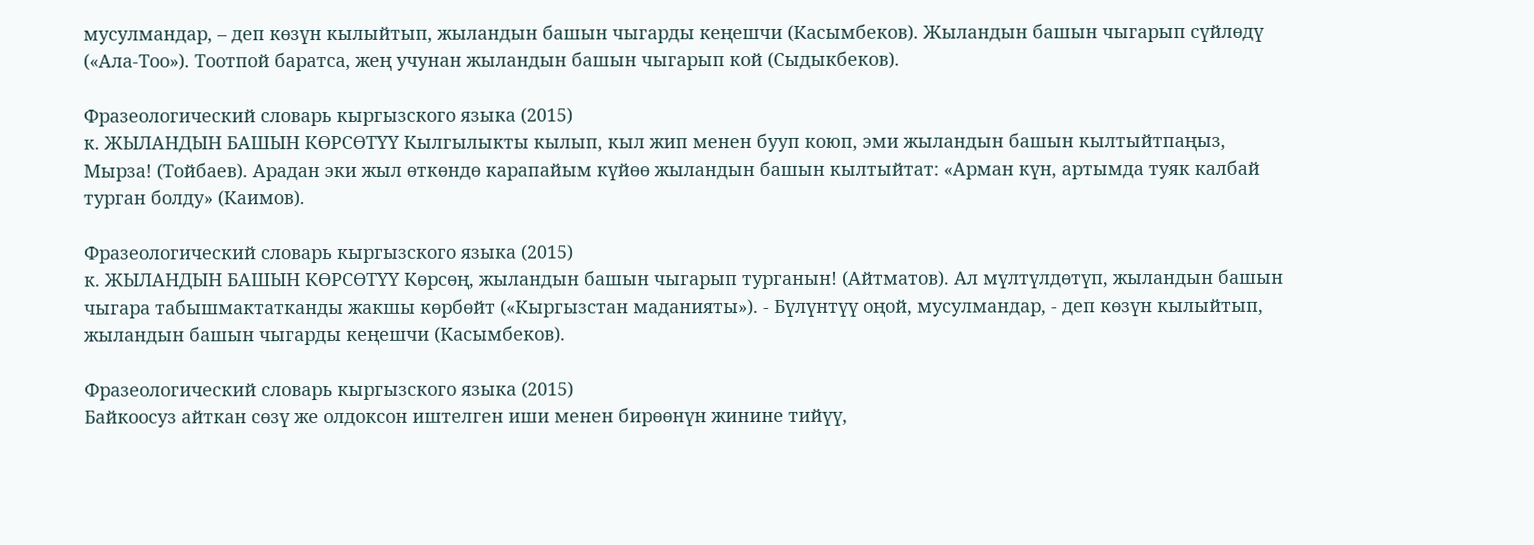мусулмандар, – деп көзүн кылыйтып, жыландын башын чыгарды кеңешчи (Касымбеков). Жыландын башын чыгарып сүйлөдү («Ала-Тоо»). Тоотпой баратса, жең учунан жыландын башын чыгарып кой (Сыдыкбеков).

Фразеологический словарь кыргызского языка (2015)
к. ЖЫЛАНДЫН БАШЫН КӨРСӨТҮҮ Кылгылыкты кылып, кыл жип менен бууп коюп, эми жыландын башын кылтыйтпаңыз, Мырза! (Тойбаев). Арадан эки жыл өткөндө карапайым күйөө жыландын башын кылтыйтат: «Арман күн, артымда туяк калбай турган болду» (Каимов).

Фразеологический словарь кыргызского языка (2015)
к. ЖЫЛАНДЫН БАШЫН КӨРСӨТҮҮ Көрсөң, жыландын башын чыгарып турганын! (Айтматов). Ал мүлтүлдөтүп, жыландын башын чыгара табышмактатканды жакшы көрбөйт («Кыргызстан маданияты»). - Бүлүнтүү оңой, мусулмандар, - деп көзүн кылыйтып, жыландын башын чыгарды кеңешчи (Касымбеков).

Фразеологический словарь кыргызского языка (2015)
Байкоосуз айткан сөзү же олдоксон иштелген иши менен бирөөнүн жинине тийүү,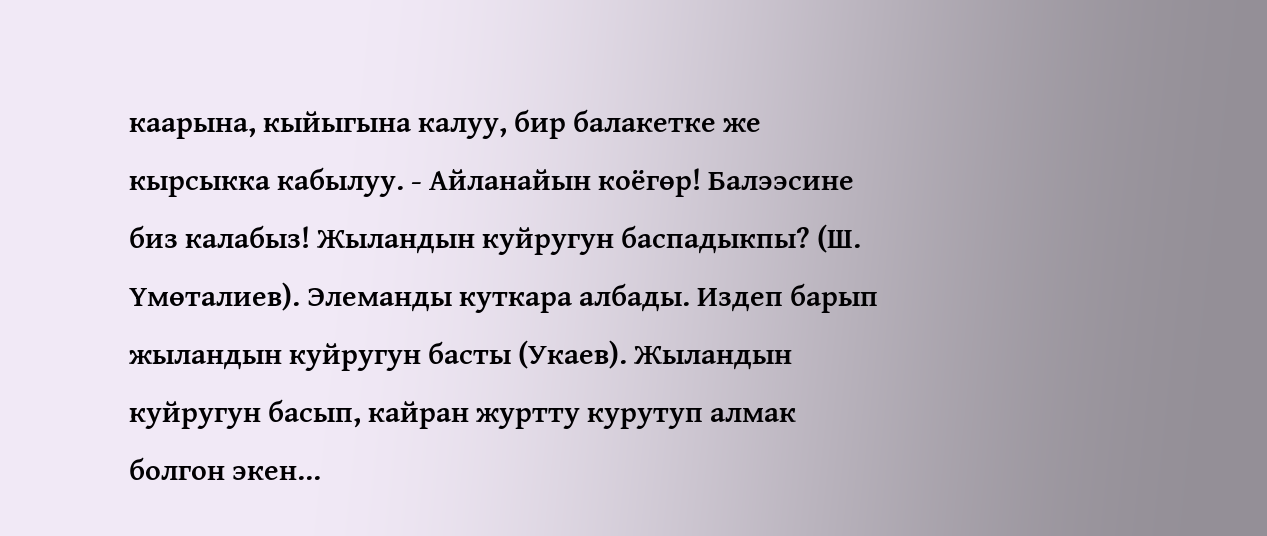каарына, кыйыгына калуу, бир балакетке же кырсыкка кабылуу. - Айланайын коёгөр! Балээсине биз калабыз! Жыландын куйругун баспадыкпы? (Ш. Үмөталиев). Элеманды куткара албады. Издеп барып жыландын куйругун басты (Укаев). Жыландын куйругун басып, кайран журтту курутуп алмак болгон экен...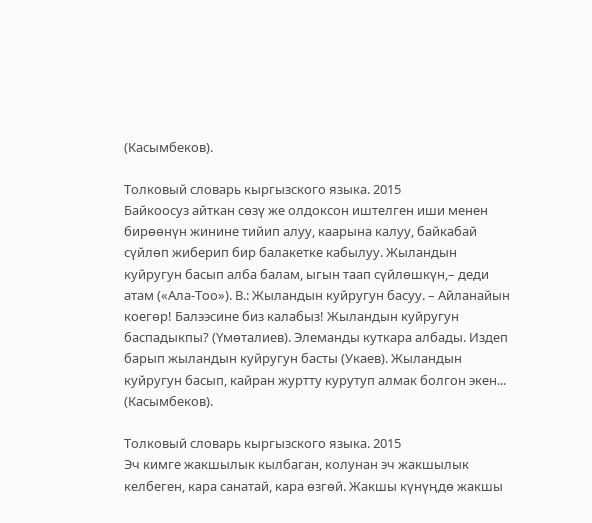(Касымбеков).

Толковый словарь кыргызского языка. 2015
Байкоосуз айткан сөзү же олдоксон иштелген иши менен бирөөнүн жинине тийип алуу, каарына калуу, байкабай сүйлөп жиберип бир балакетке кабылуу. Жыландын куйругун басып алба балам, ыгын таап сүйлөшкүн,– деди атам («Ала-Тоо»). В.: Жыландын куйругун басуу. – Айланайын коегөр! Балээсине биз калабыз! Жыландын куйругун баспадыкпы? (Үмөталиев). Элеманды куткара албады. Издеп барып жыландын куйругун басты (Укаев). Жыландын куйругун басып, кайран журтту курутуп алмак болгон экен... (Касымбеков).

Толковый словарь кыргызского языка. 2015
Эч кимге жакшылык кылбаган, колунан эч жакшылык келбеген, кара санатай, кара өзгөй. Жакшы күнүңдө жакшы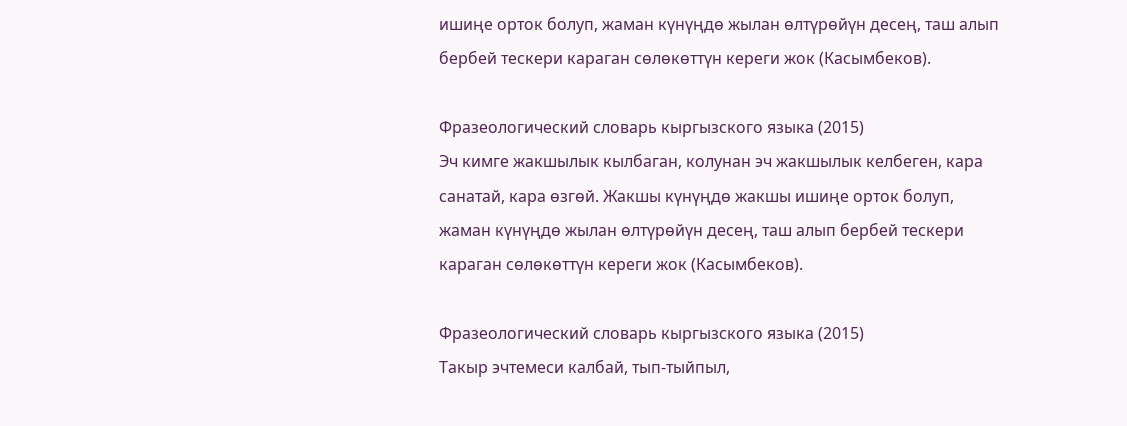ишиңе орток болуп, жаман күнүңдө жылан өлтүрөйүн десең, таш алып бербей тескери караган сөлөкөттүн кереги жок (Касымбеков).

Фразеологический словарь кыргызского языка (2015)
Эч кимге жакшылык кылбаган, колунан эч жакшылык келбеген, кара санатай, кара өзгөй. Жакшы күнүңдө жакшы ишиңе орток болуп, жаман күнүңдө жылан өлтүрөйүн десең, таш алып бербей тескери караган сөлөкөттүн кереги жок (Касымбеков).

Фразеологический словарь кыргызского языка (2015)
Такыр эчтемеси калбай, тып-тыйпыл,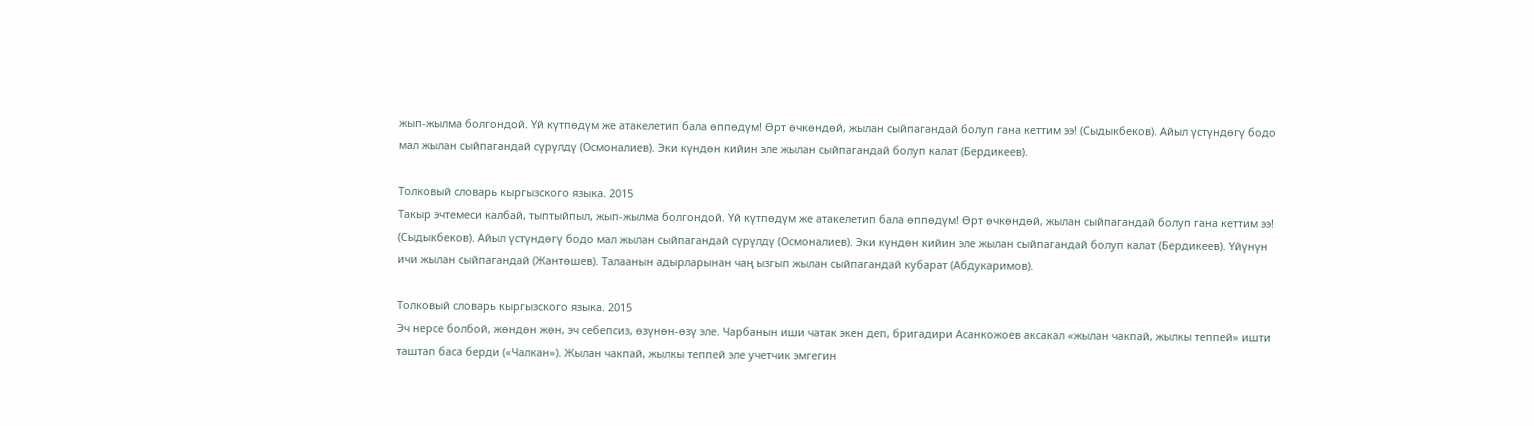жып-жылма болгондой. Үй күтпөдүм же атакелетип бала өппөдүм! Өрт өчкөндөй, жылан сыйпагандай болуп гана кеттим ээ! (Сыдыкбеков). Айыл үстүндөгү бодо мал жылан сыйпагандай сүрүлдү (Осмоналиев). Эки күндөн кийин эле жылан сыйпагандай болуп калат (Бердикеев).

Толковый словарь кыргызского языка. 2015
Такыр эчтемеси калбай, тыптыйпыл, жып-жылма болгондой. Үй күтпөдүм же атакелетип бала өппөдүм! Өрт өчкөндөй, жылан сыйпагандай болуп гана кеттим ээ! (Сыдыкбеков). Айыл үстүндөгү бодо мал жылан сыйпагандай сүрүлдү (Осмоналиев). Эки күндөн кийин эле жылан сыйпагандай болуп калат (Бердикеев). Үйүнүн ичи жылан сыйпагандай (Жантөшев). Талаанын адырларынан чаң ызгып жылан сыйпагандай кубарат (Абдукаримов).

Толковый словарь кыргызского языка. 2015
Эч нерсе болбой, жөндөн жөн, эч себепсиз, өзүнөн-өзү эле. Чарбанын иши чатак экен деп, бригадири Асанкожоев аксакал «жылан чакпай, жылкы теппей» ишти таштап баса берди («Чалкан»). Жылан чакпай, жылкы теппей эле учетчик эмгегин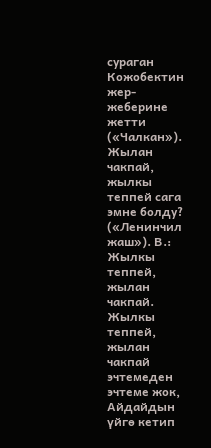сураган Кожобектин жер-жеберине жетти («Чалкан»). Жылан чакпай, жылкы теппей сага эмне болду? («Ленинчил жаш»). В.: Жылкы теппей, жылан чакпай. Жылкы теппей, жылан чакпай эчтемеден эчтеме жок, Айдайдын үйгө кетип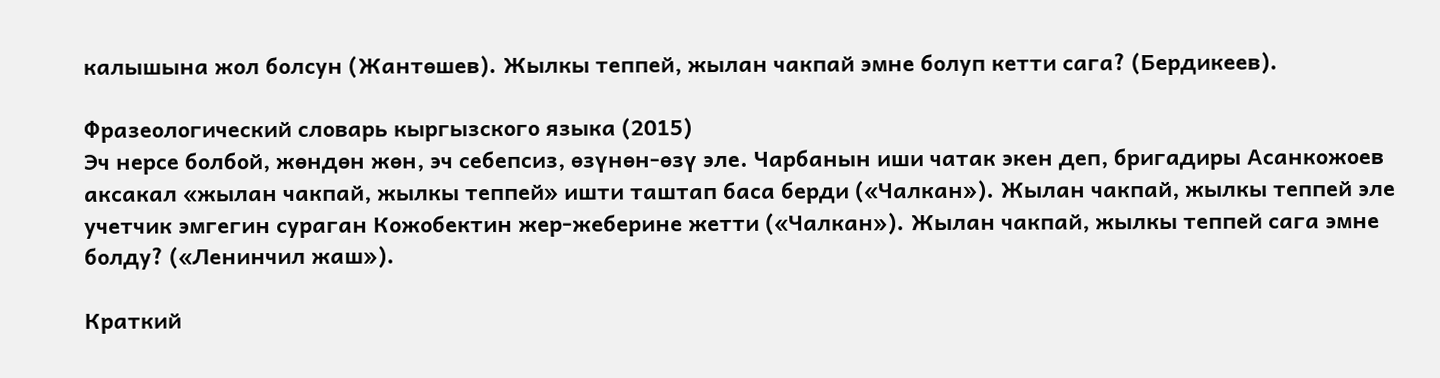калышына жол болсун (Жантөшев). Жылкы теппей, жылан чакпай эмне болуп кетти сага? (Бердикеев).

Фразеологический словарь кыргызского языка (2015)
Эч нерсе болбой, жөндөн жөн, эч себепсиз, өзүнөн-өзү эле. Чарбанын иши чатак экен деп, бригадиры Асанкожоев аксакал «жылан чакпай, жылкы теппей» ишти таштап баса берди («Чалкан»). Жылан чакпай, жылкы теппей эле учетчик эмгегин сураган Кожобектин жер-жеберине жетти («Чалкан»). Жылан чакпай, жылкы теппей сага эмне болду? («Ленинчил жаш»).

Краткий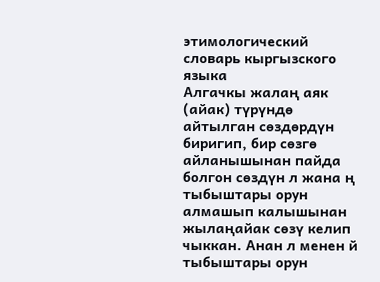этимологический словарь кыргызского языка
Алгачкы жалаң аяк (айак) түрүндө айтылган сөздөрдүн биригип, бир сөзгө айланышынан пайда болгон сөздүн л жана ң тыбыштары орун алмашып калышынан жылаңайак сөзү келип чыккан. Анан л менен й тыбыштары орун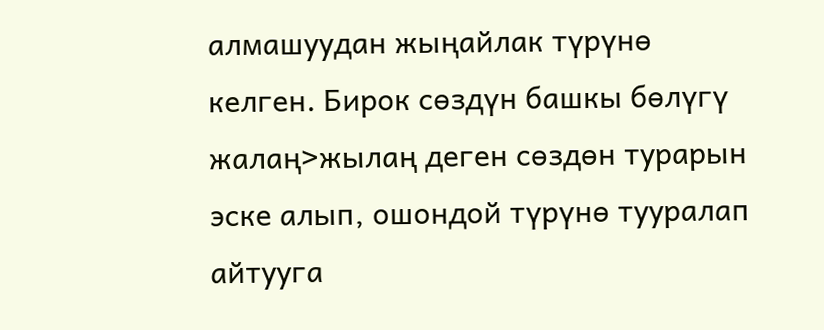алмашуудан жыңайлак түрүнө келген. Бирок сөздүн башкы бөлүгү жалаң>жылаң деген сөздөн турарын эске алып, ошондой түрүнө тууралап айтууга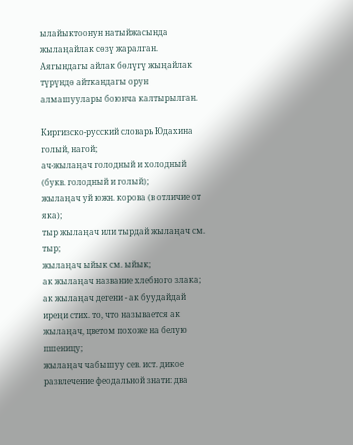ылайыктоонун натыйжасында жылаңайлак сөзү жаралган. Аягындагы айлак бөлүгү жыңайлак түрүндө айткандагы орун алмашуулары боюнча калтырылган.

Киргизско-русский словарь Юдахина
голый, нагой;
ач-жылаңач голодный и холодный (букв. голодный и голый);
жылаңач уй южн. корова (в отличие от яка);
тыр жылаңач или тырдай жылаңач см. тыр;
жылаңач ыйык см. ыйык;
ак жылаңач название хлебного злака;
ак жылаңач дегени - ак буудайдай иреңи стих. то, что называется ак жылаңач, цветом похоже на белую пшеницу;
жылаңач чабышуу сев. ист. дикое развлечение феодальной знати: два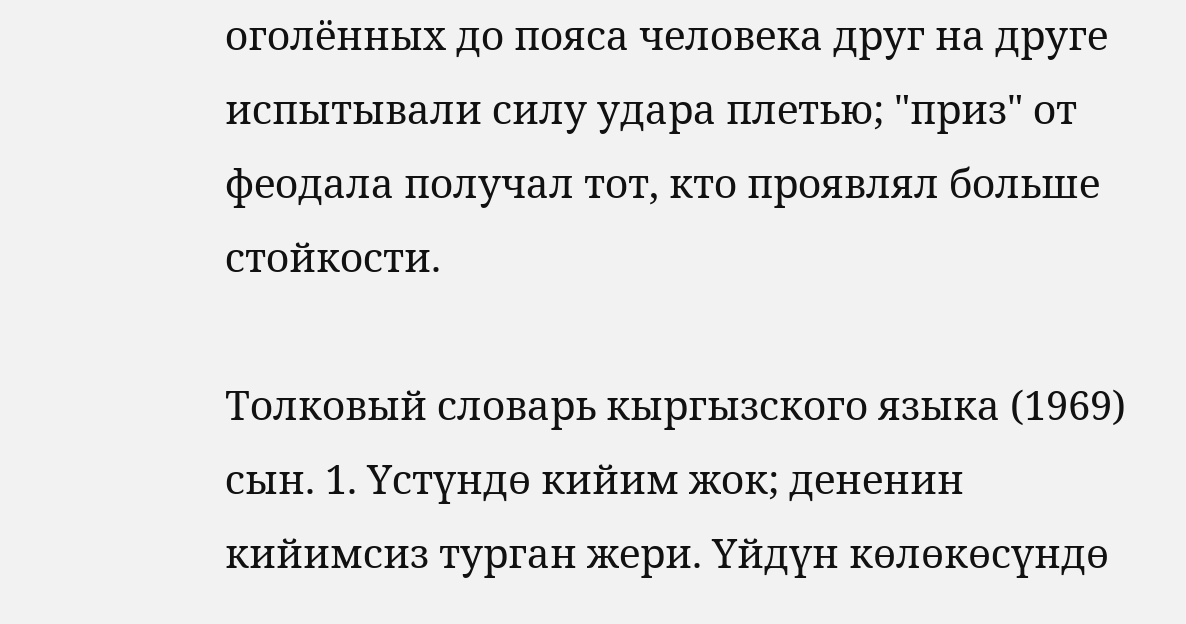оголённых до пояса человека друг на друге испытывали силу удара плетью; "приз" от феодала получал тот, кто проявлял больше стойкости.

Толковый словарь кыргызского языка (1969)
сын. 1. Үстүндө кийим жок; дененин кийимсиз турган жери. Үйдүн көлөкөсүндө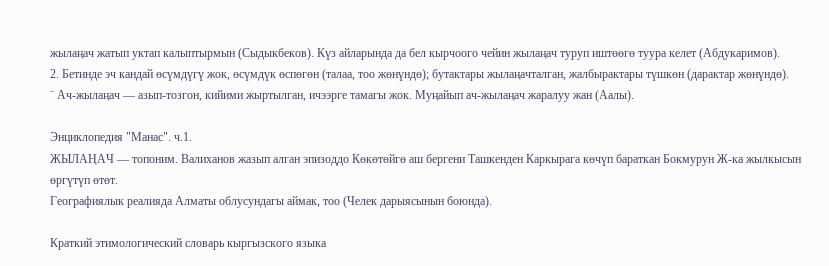жылаңач жатып уктап калыптырмын (Сыдыкбеков). Күз айларында да бел кырчоого чейин жылаңач туруп иштөөгө туура келет (Абдукаримов).
2. Бетинде эч кандай өсүмдүгү жок, өсүмдүк өспөгөн (талаа, тоо жөнүндө); бутактары жылаңачталган, жалбырактары түшкөн (дарактар жөнүндө).
¨ Ач-жылаңач — азып-тозгон, кийими жыртылган, ичээрге тамагы жок. Муңайып ач-жылаңач жаралуу жан (Аалы).

Энциклопедия "Манас". ч.1.
ЖЫЛАҢАЧ — топоним. Валиханов жазып алган эпизоддо Көкөтөйгө аш бергени Ташкенден Каркырага көчүп бараткан Бокмурун Ж-ка жылкысын өргүтүп өтөт.
Географиялык реалияда Алматы облусундагы аймак, тоо (Челек дарыясынын боюнда).

Краткий этимологический словарь кыргызского языка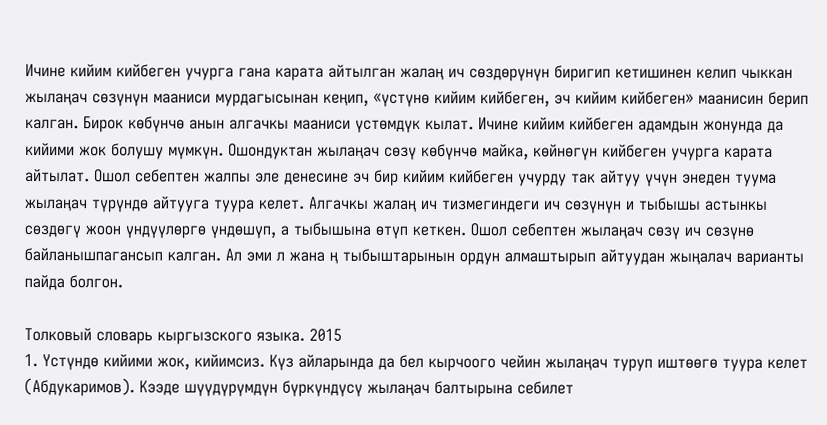Ичине кийим кийбеген учурга гана карата айтылган жалаң ич сөздөрүнүн биригип кетишинен келип чыккан жылаңач сөзүнүн мааниси мурдагысынан кеңип, «үстүнө кийим кийбеген, эч кийим кийбеген» маанисин берип калган. Бирок көбүнчө анын алгачкы мааниси үстөмдүк кылат. Ичине кийим кийбеген адамдын жонунда да кийими жок болушу мүмкүн. Ошондуктан жылаңач сөзү көбүнчө майка, көйнөгүн кийбеген учурга карата айтылат. Ошол себептен жалпы эле денесине эч бир кийим кийбеген учурду так айтуу үчүн энеден туума жылаңач түрүндө айтууга туура келет. Алгачкы жалаң ич тизмегиндеги ич сөзүнүн и тыбышы астынкы сөздөгү жоон үндүүлөргө үндөшүп, а тыбышына өтүп кеткен. Ошол себептен жылаңач сөзү ич сөзүнө байланышпагансып калган. Ал эми л жана ң тыбыштарынын ордун алмаштырып айтуудан жыңалач варианты пайда болгон.

Толковый словарь кыргызского языка. 2015
1. Үстүндө кийими жок, кийимсиз. Күз айларында да бел кырчоого чейин жылаңач туруп иштөөгө туура келет (Абдукаримов). Кээде шүүдүрүмдүн бүркүндүсү жылаңач балтырына себилет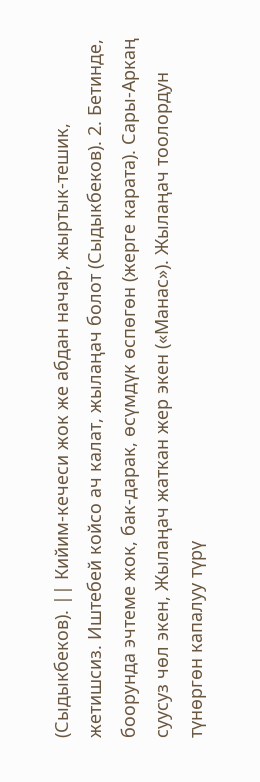(Сыдыкбеков). || Кийим-кечеси жок же абдан начар, жыртык-тешик, жетишсиз. Иштебей койсо ач калат, жылаңач болот (Сыдыкбеков). 2. Бетинде, боорунда эчтеме жок, бак-дарак, өсүмдүк өспөгөн (жерге карата). Сары-Аркаң суусуз чөл экен, Жылаңач жаткан жер экен («Манас»). Жылаңач тоолордун түнөргөн капалуу түрү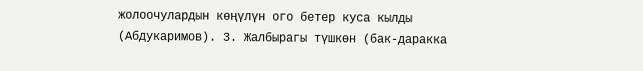жолоочулардын көңүлүн ого бетер куса кылды (Абдукаримов). 3. Жалбырагы түшкөн (бак-даракка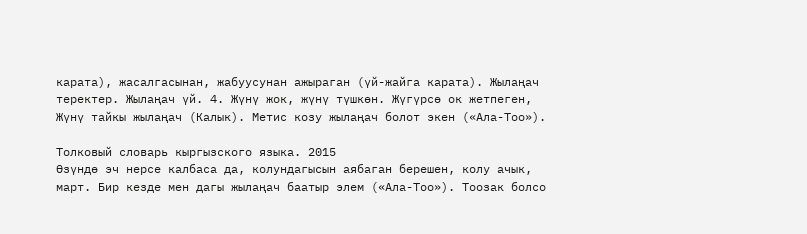карата), жасалгасынан, жабуусунан ажыраган (үй-жайга карата). Жылаңач теректер. Жылаңач үй. 4. Жүнү жок, жүнү түшкөн. Жүгүрсө ок жетпеген, Жүнү тайкы жылаңач (Калык). Метис козу жылаңач болот экен («Ала-Тоо»).

Толковый словарь кыргызского языка. 2015
Өзүндө эч нерсе калбаса да, колундагысын аябаган берешен, колу ачык, март. Бир кезде мен дагы жылаңач баатыр элем («Ала-Тоо»). Тоозак болсо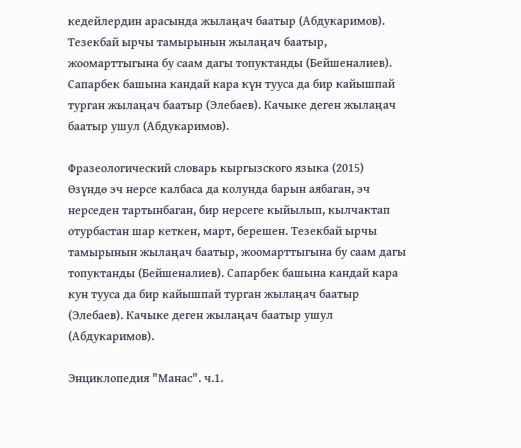кедейлердин арасында жылаңач баатыр (Абдукаримов). Тезекбай ырчы тамырынын жылаңач баатыр, жоомарттыгына бу саам дагы топуктанды (Бейшеналиев). Сапарбек башына кандай кара күн тууса да бир кайышпай турган жылаңач баатыр (Элебаев). Качыке деген жылаңач баатыр ушул (Абдукаримов).

Фразеологический словарь кыргызского языка (2015)
Өзүндө эч нерсе калбаса да колунда барын аябаган, эч нерседен тартынбаган, бир нерсеге кыйылып, кылчактап отурбастан шар кеткен, март, берешен. Тезекбай ырчы тамырынын жылаңач баатыр, жоомарттыгына бу саам дагы топуктанды (Бейшеналиев). Сапарбек башына кандай кара кун тууса да бир кайышпай турган жылаңач баатыр (Элебаев). Качыке деген жылаңач баатыр ушул (Абдукаримов).

Энциклопедия "Манас". ч.1.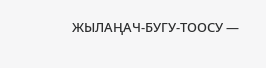ЖЫЛАҢАЧ-БУГУ-ТООСУ —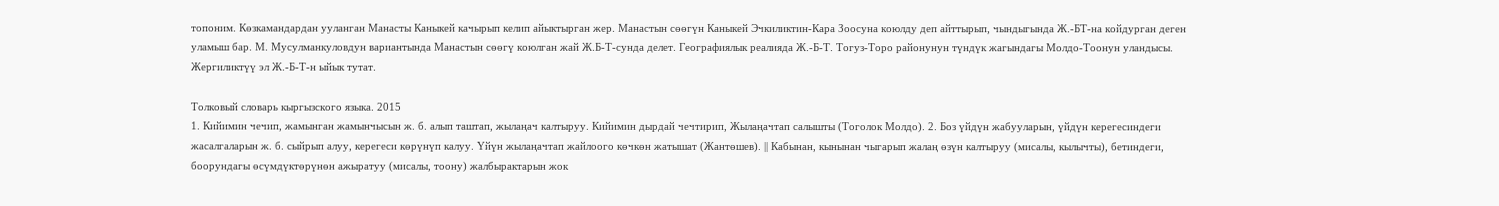топоним. Көзкамандардан ууланган Манасты Каныкей качырып келип айыктырган жер. Манастын сөөгүн Каныкей Эчкиликтин-Кара Зоосуна коюлду деп айттырып, чындыгында Ж.-БТ-на койдурган деген уламыш бар. М. Мусулманкуловдун вариантында Манастын сөөгү коюлган жай Ж.Б-Т-сунда делет. Географиялык реалияда Ж.-Б-Т. Тогуз-Торо районунун түндүк жагындагы Молдо-Тоонун уландысы. Жергиликтүү эл Ж.-Б-Т-н ыйык тутат.

Толковый словарь кыргызского языка. 2015
1. Кийимин чечип, жамынган жамынчысын ж. б. алып таштап, жылаңач калтыруу. Кийимин дырдай чечтирип, Жылаңачтап салышты (Тоголок Молдо). 2. Боз үйдүн жабууларын, үйдүн керегесиндеги жасалгаларын ж. б. сыйрып алуу, керегеси көрүнүп калуу. Үйүн жылаңачтап жайлоого көчкөн жатышат (Жантөшев). || Кабынан, кынынан чыгарып жалаң өзүн калтыруу (мисалы, кылычты), бетиндеги, боорундагы өсүмдүктөрүнөн ажыратуу (мисалы, тоону) жалбырактарын жок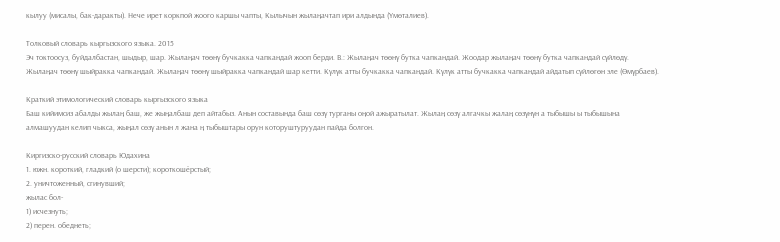кылуу (мисалы, бак-даракты). Нече ирет коркпой жоого каршы чапты, Кылычын жылаңачтап ири алдында (Үмөталиев).

Толковый словарь кыргызского языка. 2015
Эч токтоосуз, буйдалбастан, шыдыр, шар. Жылаңач төөнү бучкакка чапкандай жооп берди. В.: Жылаңач төөнү бутка чапкандай. Жоодар жылаңач төөнү бутка чапкандай сүйлөдү. Жылаңач төөнү шыйракка чапкандай. Жылаңач төөнү шыйракка чапкандай шар кетти. Күлүк атты бучкакка чапкандай. Күлүк атты бучкакка чапкандай айдатып сүйлөгөн эле (Өмүрбаев).

Краткий этимологический словарь кыргызского языка
Баш кийимсиз абалды жылаң баш, же жыңалбаш деп айтабыз. Анын составында баш сөзү турганы оңой ажыратылат. Жылаң сөзү алгачкы жалаң сөзүнүн а тыбышы ы тыбышына алмашуудан келип чыкса, жыңал сөзү анын л жана ң тыбыштары орун которуштуруудан пайда болгон.

Киргизско-русский словарь Юдахина
1. южн. короткий, гладкий (о шерсти); короткошёрстый;
2. уничтоженный, сгинувший;
жылас бол-
1) исчезнуть;
2) перен. обеднеть;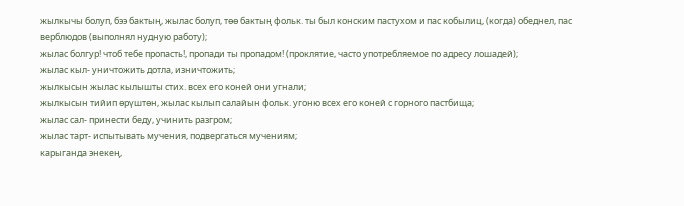жылкычы болуп, бээ бактың, жылас болуп, төө бактың фольк. ты был конским пастухом и пас кобылиц, (когда) обеднел, пас верблюдов (выполнял нудную работу);
жылас болгур! чтоб тебе пропасть!, пропади ты пропадом! (проклятие, часто употребляемое по адресу лошадей);
жылас кыл- уничтожить дотла, изничтожить;
жылкысын жылас кылышты стих. всех его коней они угнали;
жылкысын тийип өрүштөн, жылас кылып салайын фольк. угоню всех его коней с горного пастбища;
жылас сал- принести беду, учинить разгром;
жылас тарт- испытывать мучения, подвергаться мучениям;
карыганда энекең,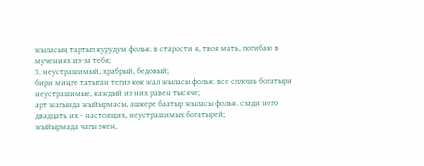жыласың тартып курудум фольк. в старости я, твоя мать, погибаю в мучениях из-за тебя;
3. неустрашимый, храбрый, бедовый;
бири миңге татыган тегиз көк жал жыласы фольк. все сплошь богатыри неустрашимые, каждый из них равен тысяче;
арт жагында жыйырмасы, ашкере баатыр жыласы фольк. сзади него двадцать их - настоящих, неустрашимых богатырей;
жыйырмада чагы экен,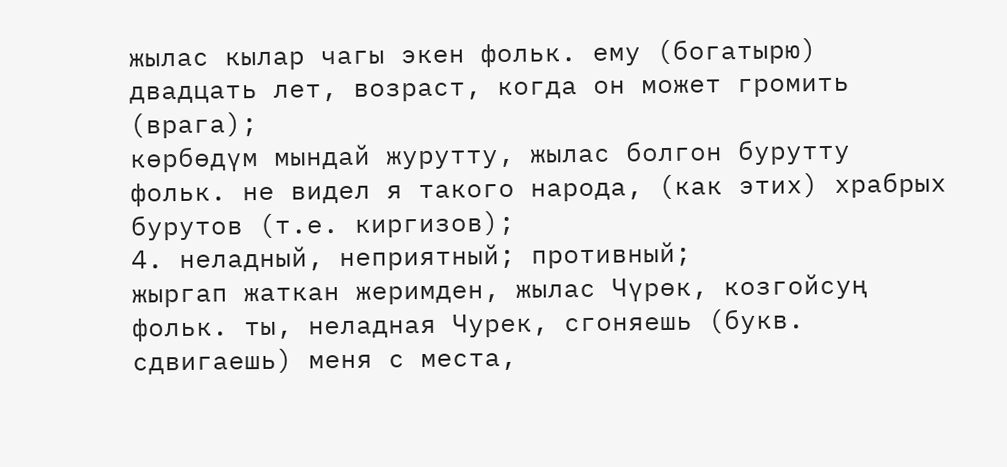жылас кылар чагы экен фольк. ему (богатырю) двадцать лет, возраст, когда он может громить (врага);
көрбөдүм мындай журутту, жылас болгон бурутту фольк. не видел я такого народа, (как этих) храбрых бурутов (т.е. киргизов);
4. неладный, неприятный; противный;
жыргап жаткан жеримден, жылас Чүрөк, козгойсуң фольк. ты, неладная Чурек, сгоняешь (букв. сдвигаешь) меня с места,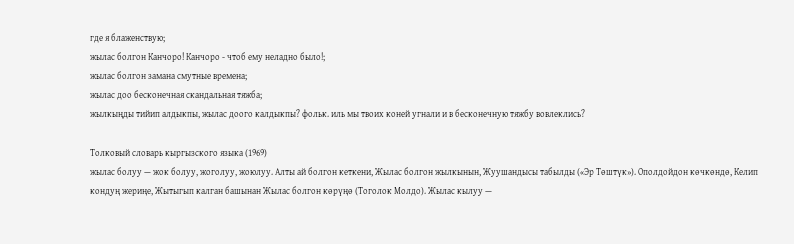где я блаженствую;
жылас болгон Канчоро! Канчоро - чтоб ему неладно было!;
жылас болгон замана смутные времена;
жылас доо бесконечная скандальная тяжба;
жылкыңды тийип алдыкпы, жылас доого калдыкпы? фольк. иль мы твоих коней угнали и в бесконечную тяжбу вовлеклись?

Толковый словарь кыргызского языка (1969)
жылас болуу — жок болуу, жоголуу, жоюлуу. Алты ай болгон кеткени, Жылас болгон жылкынын, Жуушандысы табылды («Эр Төштүк»). Ополдойдон көчкөндө, Келип кондуң жериңе, Жытыгып калган башынан Жылас болгон көрүңө (Тоголок Молдо). Жылас кылуу —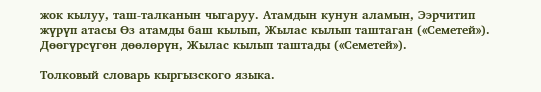жок кылуу, таш-талканын чыгаруу. Атамдын кунун аламын, Ээрчитип жүрүп атасы Өз атамды баш кылып, Жылас кылып таштаган («Семетей»). Дөөгүрсүгөн дөөлөрүн, Жылас кылып таштады («Семетей»).

Толковый словарь кыргызского языка.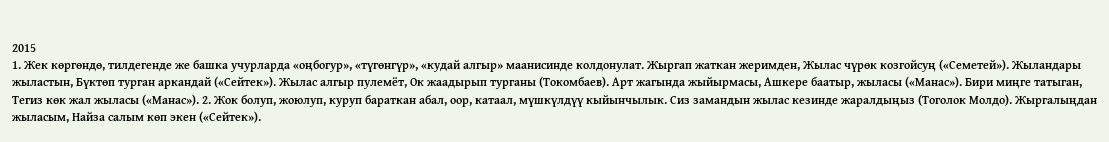2015
1. Жек көргөндө, тилдегенде же башка учурларда «оңбогур», «түгөнгүр», «кудай алгыр» маанисинде колдонулат. Жыргап жаткан жеримден, Жылас чүрөк козгойсуң («Семетей»). Жыландары жыластын, Бүктөп турган аркандай («Сейтек»). Жылас алгыр пулемёт, Ок жаадырып турганы (Токомбаев). Арт жагында жыйырмасы, Ашкере баатыр, жыласы («Манас»). Бири миңге татыган, Тегиз көк жал жыласы («Манас»). 2. Жок болуп, жоюлуп, куруп бараткан абал, оор, катаал, мүшкүлдүү кыйынчылык. Сиз замандын жылас кезинде жаралдыңыз (Тоголок Молдо). Жыргалыңдан жыласым, Найза салым көп экен («Сейтек»).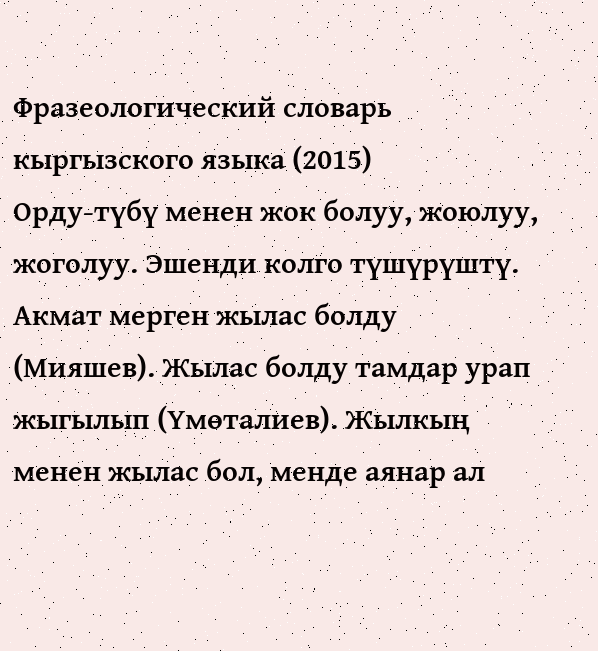Фразеологический словарь кыргызского языка (2015)
Орду-түбү менен жок болуу, жоюлуу, жоголуу. Эшенди колго түшүрүштү. Акмат мерген жылас болду (Мияшев). Жылас болду тамдар урап жыгылып (Үмөталиев). Жылкың менен жылас бол, менде аянар ал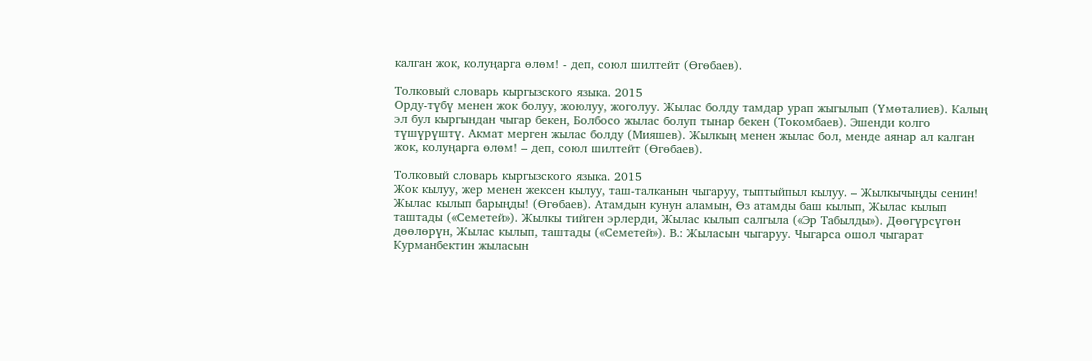калган жок, колуңарга өлөм! - деп, союл шилтейт (Өгөбаев).

Толковый словарь кыргызского языка. 2015
Орду-түбү менен жок болуу, жоюлуу, жоголуу. Жылас болду тамдар урап жыгылып (Үмөталиев). Калың эл бул кыргындан чыгар бекен, Болбосо жылас болуп тынар бекен (Токомбаев). Эшенди колго түшүрүштү. Акмат мерген жылас болду (Мияшев). Жылкың менен жылас бол, менде аянар ал калган жок, колуңарга өлөм! – деп, союл шилтейт (Өгөбаев).

Толковый словарь кыргызского языка. 2015
Жок кылуу, жер менен жексен кылуу, таш-талканын чыгаруу, тыптыйпыл кылуу. – Жылкычыңды сенин! Жылас кылып барыңды! (Өгөбаев). Атамдын кунун аламын, Өз атамды баш кылып, Жылас кылып таштады («Семетей»). Жылкы тийген эрлерди, Жылас кылып салгыла («Эр Табылды»). Дөөгүрсүгөн дөөлөрүн, Жылас кылып, таштады («Семетей»). В.: Жыласын чыгаруу. Чыгарса ошол чыгарат Курманбектин жыласын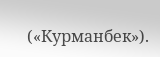(«Курманбек»).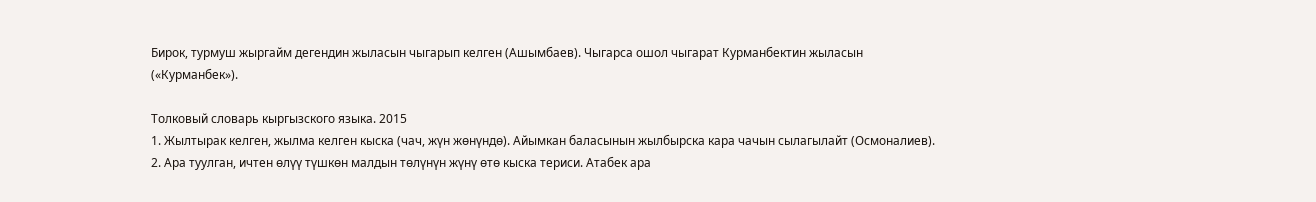Бирок, турмуш жыргайм дегендин жыласын чыгарып келген (Ашымбаев). Чыгарса ошол чыгарат Курманбектин жыласын («Курманбек»).

Толковый словарь кыргызского языка. 2015
1. Жылтырак келген, жылма келген кыска (чач, жүн жөнүндө). Айымкан баласынын жылбырска кара чачын сылагылайт (Осмоналиев). 2. Ара туулган, ичтен өлүү түшкөн малдын төлүнүн жүнү өтө кыска териси. Атабек ара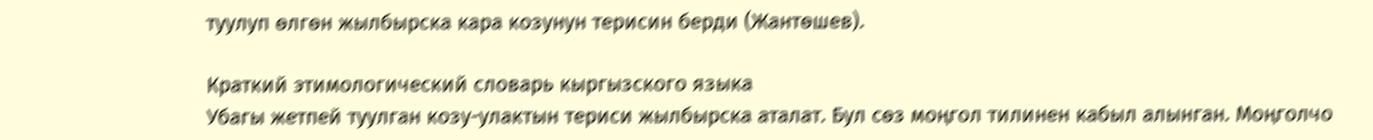туулуп өлгөн жылбырска кара козунун терисин берди (Жантөшев).

Краткий этимологический словарь кыргызского языка
Убагы жетпей туулган козу-улактын териси жылбырска аталат. Бул сөз моңгол тилинен кабыл алынган. Моңголчо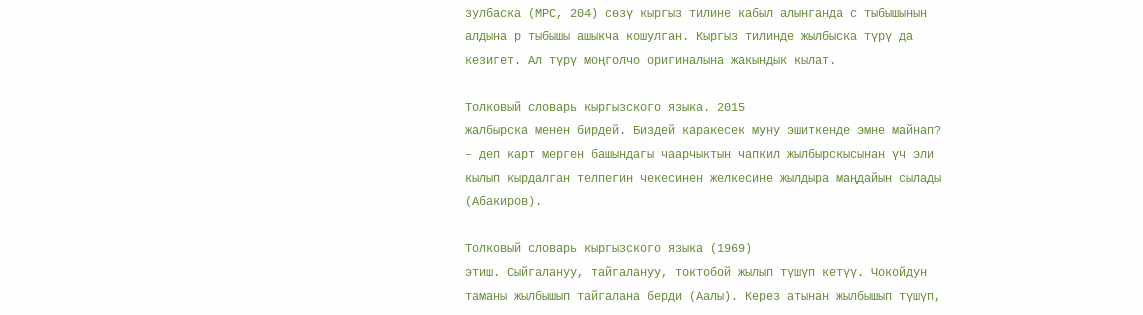зулбаска (МРС, 204) сөзү кыргыз тилине кабыл алынганда с тыбышынын алдына р тыбышы ашыкча кошулган. Кыргыз тилинде жылбыска түрү да кезигет. Ал түрү моңголчо оригиналына жакындык кылат.

Толковый словарь кыргызского языка. 2015
жалбырска менен бирдей. Биздей каракесек муну эшиткенде эмне майнап? – деп карт мерген башындагы чаарчыктын чапкил жылбырскысынан үч эли кылып кырдалган телпегин чекесинен желкесине жылдыра маңдайын сылады (Абакиров).

Толковый словарь кыргызского языка (1969)
этиш. Сыйгалануу, тайгалануу, токтобой жылып түшүп кетүү. Чокойдун таманы жылбышып тайгалана берди (Аалы). Керез атынан жылбышып түшүп,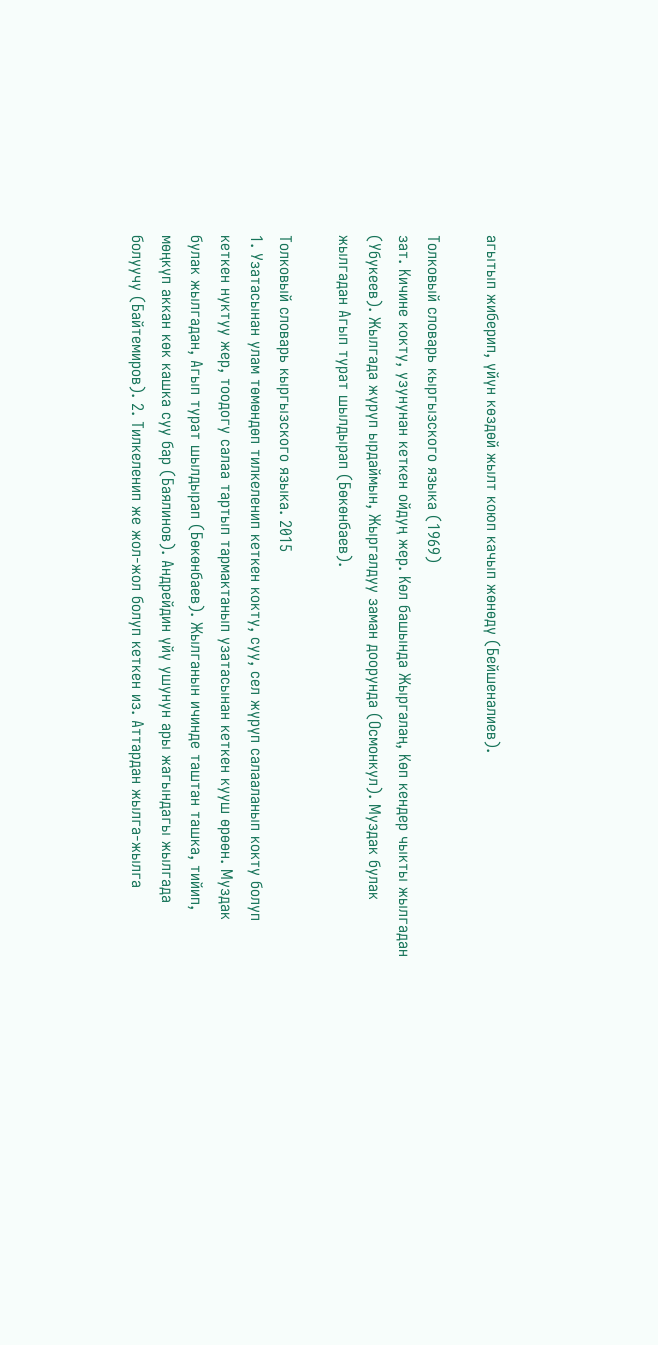агытып жиберип, үйүн көздөй жылт коюп качып жөнөдү (Бейшеналиев).

Толковый словарь кыргызского языка (1969)
зат. Кичине кокту, узунунан кеткен ойдуң жер. Көл башында Жыргалаң, Көп кендер чыкты жылгадан (Убукеев). Жылгада жүрүп ырдаймын, Жыргалдуу заман доорунда (Осмонкул). Муздак булак жылгадан Агып турат шылдырап (Бөкөнбаев).

Толковый словарь кыргызского языка. 2015
1. Узатасынан улам төмөндөп тилкеленип кеткен кокту, суу, сел жүрүп салааланып кокту болуп кеткен нуктуу жер, тоодогу салаа тартып тармактанып узатасынан кеткен кууш өрөөн. Муздак булак жылгадан, Агып турат шылдырап (Бөкөнбаев). Жылганын ичинде таштан ташка, тийип, мөңкүп аккан көк кашка суу бар (Баялинов). Андрейдин үйү ушунун ары жагындагы жылгада болуучу (Байтемиров). 2. Тилкеленип же жол-жол болуп кеткен из. Аттардан жылга-жылга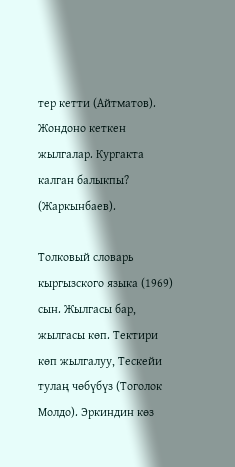тер кетти (Айтматов). Жондоно кеткен жылгалар. Кургакта калган балыкпы? (Жаркынбаев).

Толковый словарь кыргызского языка (1969)
сын. Жылгасы бар, жылгасы көп. Тектири көп жылгалуу, Тескейи тулаң чөбүбүз (Тоголок Молдо). Эркиндин көз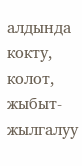алдында кокту, колот, жыбыт-жылгалуу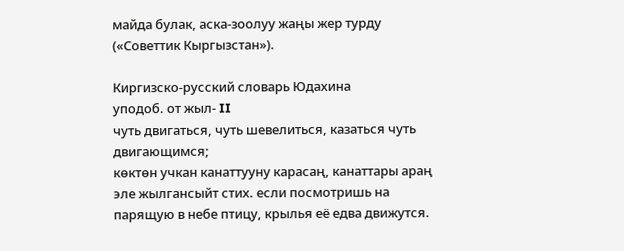майда булак, аска-зоолуу жаңы жер турду («Советтик Кыргызстан»).

Киргизско-русский словарь Юдахина
уподоб. от жыл- II
чуть двигаться, чуть шевелиться, казаться чуть двигающимся;
көктөн учкан канаттууну карасаң, канаттары араң эле жылгансыйт стих. если посмотришь на парящую в небе птицу, крылья её едва движутся.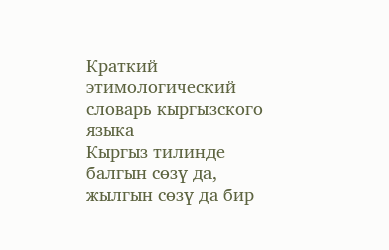Краткий этимологический словарь кыргызского языка
Кыргыз тилинде балгын сөзү да, жылгын сөзү да бир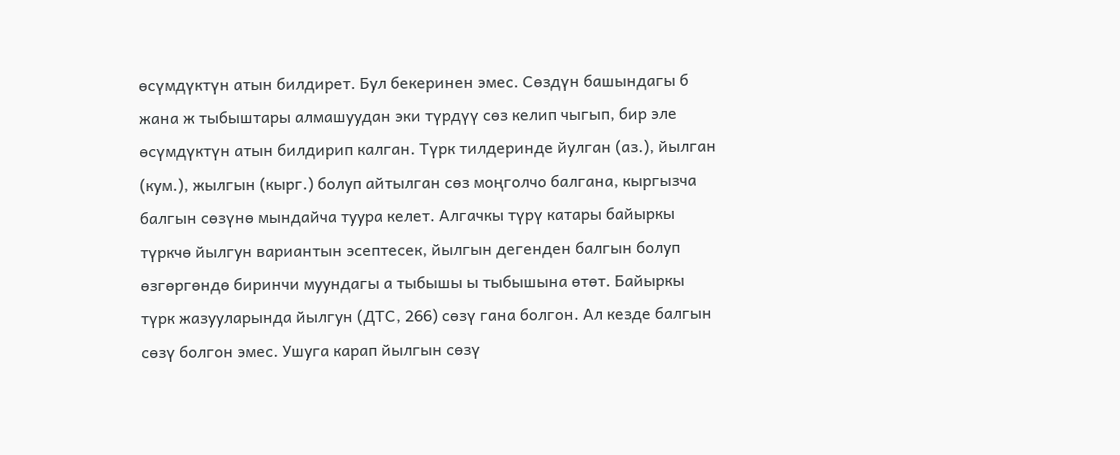өсүмдүктүн атын билдирет. Бул бекеринен эмес. Сөздүн башындагы б жана ж тыбыштары алмашуудан эки түрдүү сөз келип чыгып, бир эле өсүмдүктүн атын билдирип калган. Түрк тилдеринде йулган (аз.), йылган (кум.), жылгын (кырг.) болуп айтылган сөз моңголчо балгана, кыргызча балгын сөзүнө мындайча туура келет. Алгачкы түрү катары байыркы түркчө йылгун вариантын эсептесек, йылгын дегенден балгын болуп өзгөргөндө биринчи муундагы а тыбышы ы тыбышына өтөт. Байыркы түрк жазууларында йылгун (ДТС, 266) сөзү гана болгон. Ал кезде балгын сөзү болгон эмес. Ушуга карап йылгын сөзү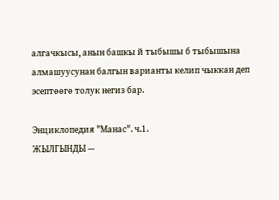алгачкысы, анын башкы й тыбышы б тыбышына алмашуусунан балгын варианты келип чыккан деп эсептөөгө толук негиз бар.

Энциклопедия "Манас". ч.1.
ЖЫЛГЫНДЫ —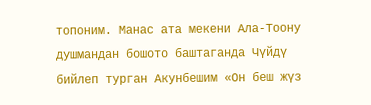топоним. Манас ата мекени Ала-Тоону душмандан бошото баштаганда Чүйдү бийлеп турган Акунбешим «Он беш жүз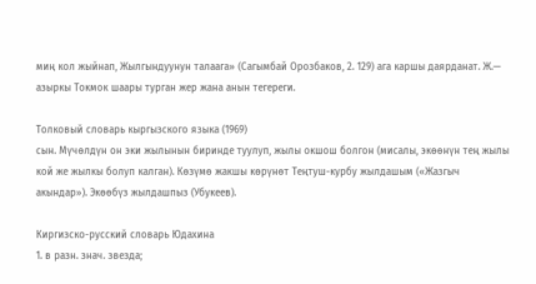миң кол жыйнап, Жылгындуунун талаага» (Сагымбай Орозбаков, 2. 129) ага каршы даярданат. Ж.— азыркы Токмок шаары турган жер жана анын тегереги.

Толковый словарь кыргызского языка (1969)
сын. Мүчөлдүн он эки жылынын биринде туулуп, жылы окшош болгон (мисалы, экөөнүн тең жылы кой же жылкы болуп калган). Көзүмө жакшы көрүнөт Теңтуш-курбу жылдашым («Жазгыч акындар»). Экөөбүз жылдашпыз (Убукеев).

Киргизско-русский словарь Юдахина
1. в разн. знач. звезда;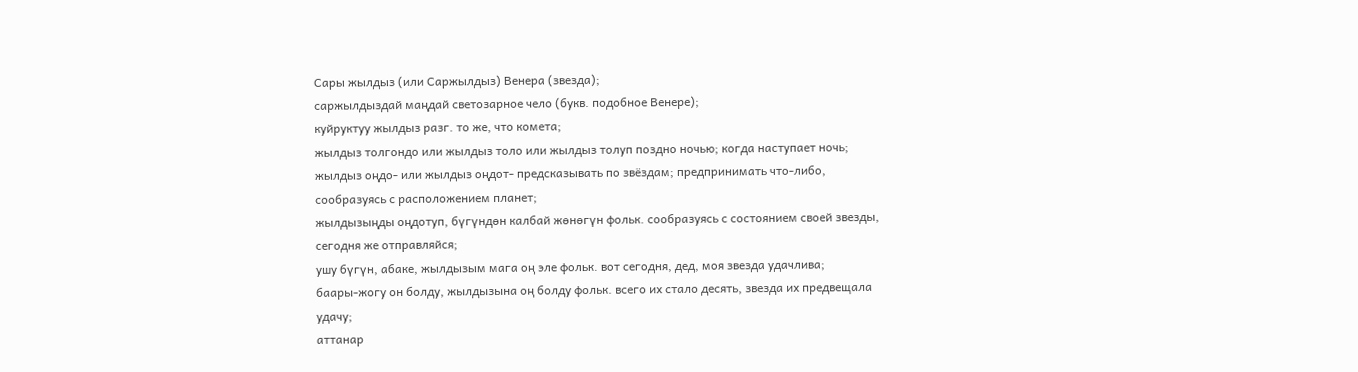Сары жылдыз (или Саржылдыз) Венера (звезда);
саржылдыздай маңдай светозарное чело (букв. подобное Венере);
куйруктуу жылдыз разг. то же, что комета;
жылдыз толгондо или жылдыз толо или жылдыз толуп поздно ночью; когда наступает ночь;
жылдыз оңдо- или жылдыз оңдот- предсказывать по звёздам; предпринимать что-либо, сообразуясь с расположением планет;
жылдызыңды оңдотуп, бүгүндөн калбай жөнөгүн фольк. сообразуясь с состоянием своей звезды, сегодня же отправляйся;
ушу бүгүн, абаке, жылдызым мага оң эле фольк. вот сегодня, дед, моя звезда удачлива;
баары-жогу он болду, жылдызына оң болду фольк. всего их стало десять, звезда их предвещала удачу;
аттанар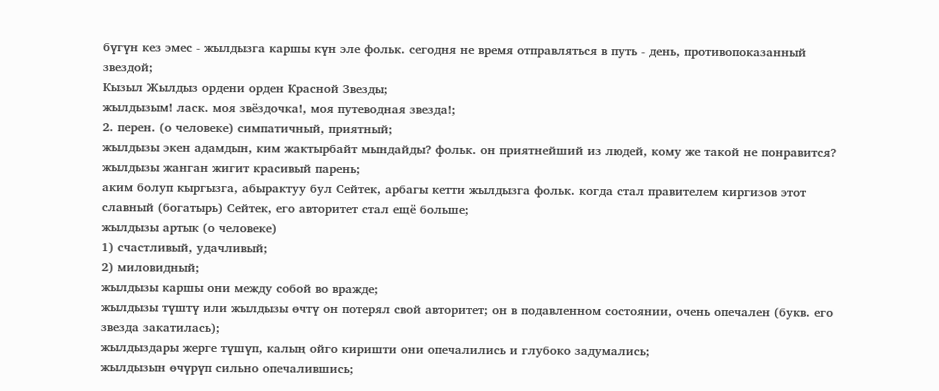бүгүн кез эмес - жылдызга каршы күн эле фольк. сегодня не время отправляться в путь - день, противопоказанный звездой;
Кызыл Жылдыз ордени орден Красной Звезды;
жылдызым! ласк. моя звёздочка!, моя путеводная звезда!;
2. перен. (о человеке) симпатичный, приятный;
жылдызы экен адамдын, ким жактырбайт мындайды? фольк. он приятнейший из людей, кому же такой не понравится?
жылдызы жанган жигит красивый парень;
аким болуп кыргызга, абырактуу бул Сейтек, арбагы кетти жылдызга фольк. когда стал правителем киргизов этот славный (богатырь) Сейтек, его авторитет стал ещё больше;
жылдызы артык (о человеке)
1) счастливый, удачливый;
2) миловидный;
жылдызы каршы они между собой во вражде;
жылдызы түштү или жылдызы өчтү он потерял свой авторитет; он в подавленном состоянии, очень опечален (букв. его звезда закатилась);
жылдыздары жерге түшүп, калың ойго киришти они опечалились и глубоко задумались;
жылдызын өчүрүп сильно опечалившись;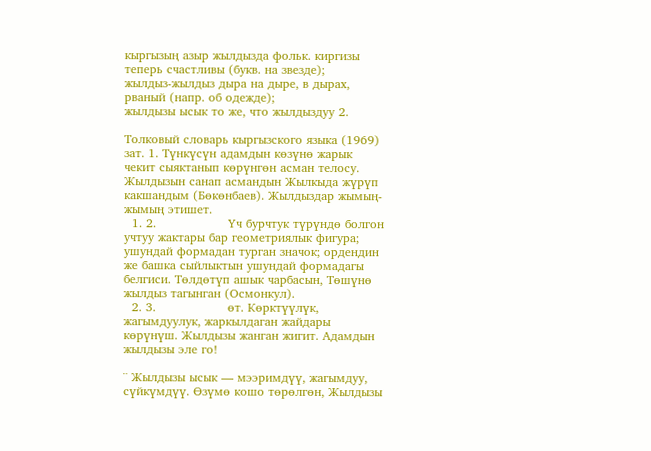кыргызың азыр жылдызда фольк. киргизы теперь счастливы (букв. на звезде);
жылдыз-жылдыз дыра на дыре, в дырах, рваный (напр. об одежде);
жылдызы ысык то же, что жылдыздуу 2.

Толковый словарь кыргызского языка (1969)
зат. 1. Түнкүсүн адамдын көзүнө жарык чекит сыяктанып көрүнгөн асман телосу. Жылдызын санап асмандын Жылкыда жүрүп какшандым (Бөкөнбаев). Жылдыздар жымың-жымың этишет.
  1. 2.                  Үч бурчтук түрүндө болгон учтуу жактары бар геометриялык фигура; ушундай формадан турган значок; ордендин же башка сыйлыктын ушундай формадагы белгиси. Төлдөтүп ашык чарбасын, Төшүнө жылдыз тагынган (Осмонкул).
  2. 3.                  өт. Көрктүүлүк, жагымдуулук, жаркылдаган жайдары көрүнүш. Жылдызы жанган жигит. Адамдын жылдызы эле го!

¨ Жылдызы ысык — мээримдүү, жагымдуу, сүйкүмдүү. Өзүмө кошо төрөлгөн, Жылдызы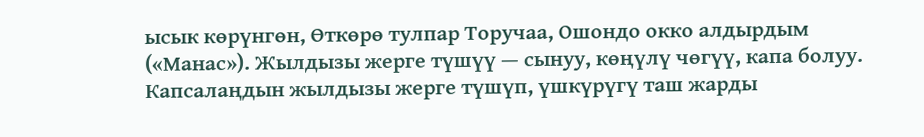ысык көрүнгөн, Өткөрө тулпар Торучаа, Ошондо окко алдырдым («Манас»). Жылдызы жерге түшүү — сынуу, көңүлү чөгүү, капа болуу. Капсалаңдын жылдызы жерге түшүп, үшкүрүгү таш жарды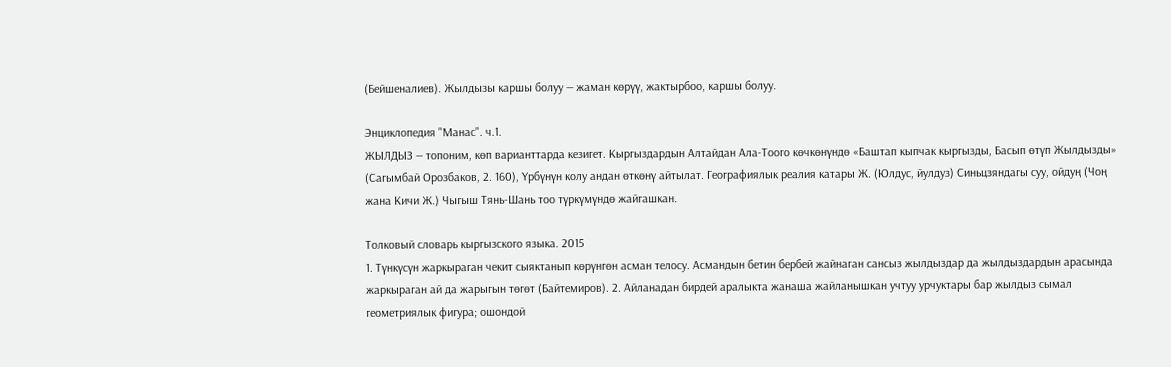(Бейшеналиев). Жылдызы каршы болуу — жаман көрүү, жактырбоо, каршы болуу.

Энциклопедия "Манас". ч.1.
ЖЫЛДЫЗ — топоним, көп варианттарда кезигет. Кыргыздардын Алтайдан Ала-Тоого көчкөнүндө «Баштап кыпчак кыргызды, Басып өтүп Жылдызды» (Сагымбай Орозбаков, 2. 160), Үрбүнүн колу андан өткөнү айтылат. Географиялык реалия катары Ж. (Юлдус, йулдуз) Синьцзяндагы суу, ойдуң (Чоң жана Кичи Ж.) Чыгыш Тянь-Шань тоо түркүмүндө жайгашкан.

Толковый словарь кыргызского языка. 2015
1. Түнкүсүн жаркыраган чекит сыяктанып көрүнгөн асман телосу. Асмандын бетин бербей жайнаган сансыз жылдыздар да жылдыздардын арасында жаркыраган ай да жарыгын төгөт (Байтемиров). 2. Айланадан бирдей аралыкта жанаша жайланышкан учтуу урчуктары бар жылдыз сымал геометриялык фигура; ошондой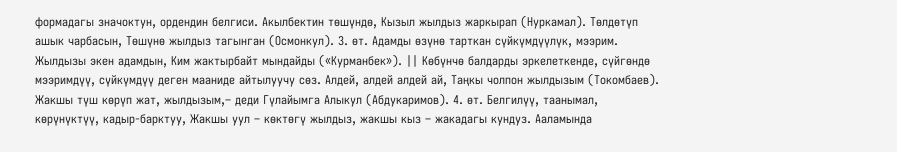формадагы значоктун, ордендин белгиси. Акылбектин төшүндө, Кызыл жылдыз жаркырап (Нуркамал). Төлдөтүп ашык чарбасын, Төшүнө жылдыз тагынган (Осмонкул). 3. өт. Адамды өзүнө тарткан сүйкүмдүүлүк, мээрим. Жылдызы экен адамдын, Ким жактырбайт мындайды («Курманбек»). || Көбүнчө балдарды эркелеткенде, сүйгөндө мээримдүү, сүйкүмдүү деген мааниде айтылуучу сөз. Алдей, алдей алдей ай, Таңкы чолпон жылдызым (Токомбаев). Жакшы түш көрүп жат, жылдызым,– деди Гүлайымга Алыкул (Абдукаримов). 4. өт. Белгилүү, таанымал, көрүнүктүү, кадыр-барктуу, Жакшы уул – көктөгү жылдыз, жакшы кыз – жакадагы кундуз. Ааламында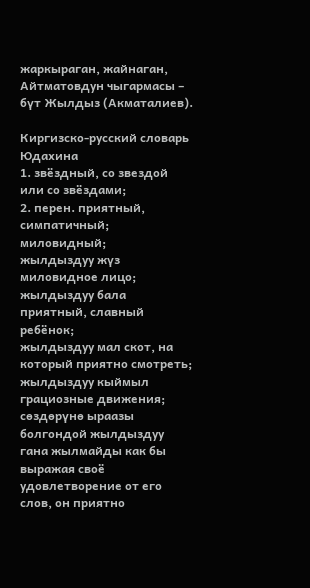жаркыраган, жайнаган, Айтматовдун чыгармасы – бүт Жылдыз (Акматалиев).

Киргизско-русский словарь Юдахина
1. звёздный, со звездой или со звёздами;
2. перен. приятный, симпатичный; миловидный;
жылдыздуу жүз миловидное лицо;
жылдыздуу бала приятный, славный ребёнок;
жылдыздуу мал скот, на который приятно смотреть;
жылдыздуу кыймыл грациозные движения;
сөздөрүнө ыраазы болгондой жылдыздуу гана жылмайды как бы выражая своё удовлетворение от его слов, он приятно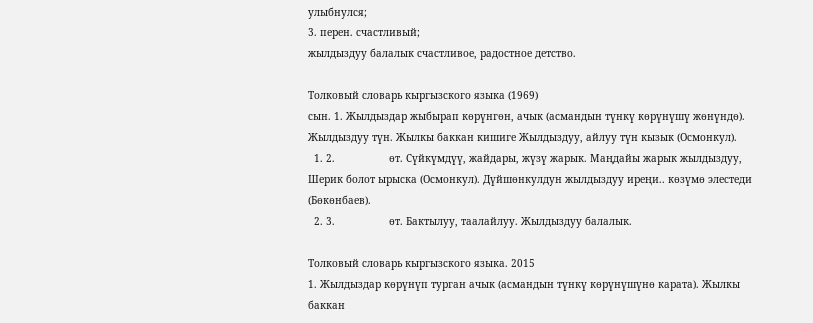улыбнулся;
3. перен. счастливый;
жылдыздуу балалык счастливое, радостное детство.

Толковый словарь кыргызского языка (1969)
сын. 1. Жылдыздар жыбырап көрүнгөн, ачык (асмандын түнкү көрүнүшү жөнүндө). Жылдыздуу түн. Жылкы баккан кишиге Жылдыздуу, айлуу түн кызык (Осмонкул).
  1. 2.                  өт. Сүйкүмдүү, жайдары, жүзү жарык. Маңдайы жарык жылдыздуу, Шерик болот ырыска (Осмонкул). Дүйшөнкулдун жылдыздуу иреңи.. көзүмө элестеди (Бөкөнбаев).
  2. 3.                  өт. Бактылуу, таалайлуу. Жылдыздуу балалык.

Толковый словарь кыргызского языка. 2015
1. Жылдыздар көрүнүп турган ачык (асмандын түнкү көрүнүшүнө карата). Жылкы баккан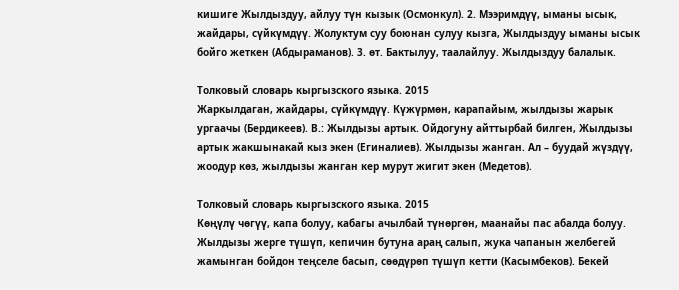кишиге Жылдыздуу, айлуу түн кызык (Осмонкул). 2. Мээримдүү, ыманы ысык, жайдары, сүйкүмдүү. Жолуктум суу боюнан сулуу кызга, Жылдыздуу ыманы ысык бойго жеткен (Абдыраманов). 3. өт. Бактылуу, таалайлуу. Жылдыздуу балалык.

Толковый словарь кыргызского языка. 2015
Жаркылдаган, жайдары, сүйкүмдүү. Күжүрмөн, карапайым, жылдызы жарык ургаачы (Бердикеев). В.: Жылдызы артык. Ойдогуну айттырбай билген, Жылдызы артык жакшынакай кыз экен (Егиналиев). Жылдызы жанган. Ал – буудай жүздүү, жоодур көз, жылдызы жанган кер мурут жигит экен (Медетов).

Толковый словарь кыргызского языка. 2015
Көңүлү чөгүү, капа болуу, кабагы ачылбай түнөргөн, маанайы пас абалда болуу. Жылдызы жерге түшүп, кепичин бутуна араң салып, жука чапанын желбегей жамынган бойдон теңселе басып, сөөдүрөп түшүп кетти (Касымбеков). Бекей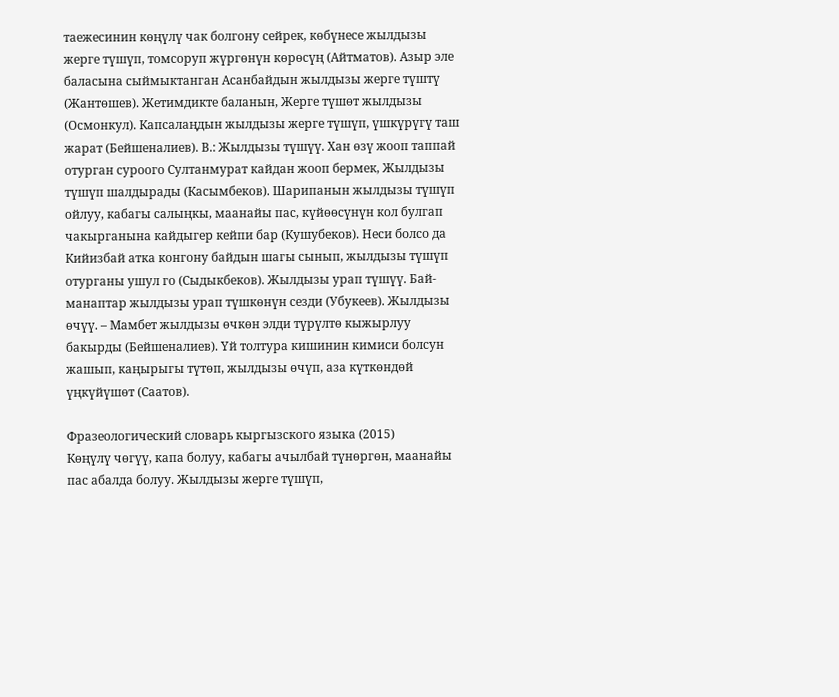таежесинин көңүлү чак болгону сейрек, көбүнесе жылдызы жерге түшүп, томсоруп жүргөнүн көрөсүң (Айтматов). Азыр эле баласына сыймыктанган Асанбайдын жылдызы жерге түштү (Жантөшев). Жетимдикте баланын, Жерге түшөт жылдызы (Осмонкул). Капсалаңдын жылдызы жерге түшүп, үшкүрүгү таш жарат (Бейшеналиев). В.: Жылдызы түшүү. Хан өзү жооп таппай отурган суроого Султанмурат кайдан жооп бермек, Жылдызы түшүп шалдырады (Касымбеков). Шарипанын жылдызы түшүп ойлуу, кабагы салыңкы, маанайы пас, күйөөсүнүн кол булгап чакырганына кайдыгер кейпи бар (Кушубеков). Неси болсо да Кийизбай атка конгону байдын шагы сынып, жылдызы түшүп отурганы ушул го (Сыдыкбеков). Жылдызы урап түшүү. Бай-манаптар жылдызы урап түшкөнүн сезди (Убукеев). Жылдызы өчүү. – Мамбет жылдызы өчкөн элди түрүлтө кыжырлуу бакырды (Бейшеналиев). Үй толтура кишинин кимиси болсун жашып, каңырыгы түтөп, жылдызы өчүп, аза күткөндөй үңкүйүшөт (Саатов).

Фразеологический словарь кыргызского языка (2015)
Көңүлү чөгүү, капа болуу, кабагы ачылбай түнөргөн, маанайы пас абалда болуу. Жылдызы жерге түшүп,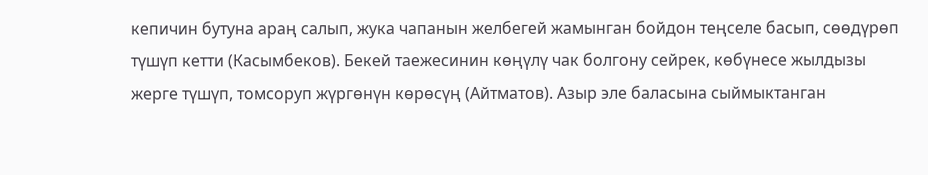кепичин бутуна араң салып, жука чапанын желбегей жамынган бойдон теңселе басып, сөөдүрөп түшүп кетти (Касымбеков). Бекей таежесинин көңүлү чак болгону сейрек, көбүнесе жылдызы жерге түшүп, томсоруп жүргөнүн көрөсүң (Айтматов). Азыр эле баласына сыймыктанган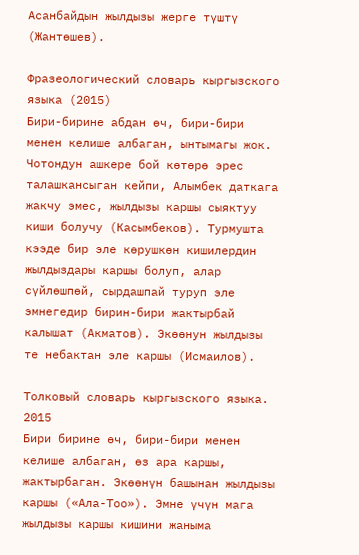Асанбайдын жылдызы жерге түштү (Жантөшев).

Фразеологический словарь кыргызского языка (2015)
Бири-бирине абдан өч, бири-бири менен келише албаган, ынтымагы жок. Чотондун ашкере бой көтөрө эрес талашкансыган кейпи, Алымбек даткага жакчу эмес, жылдызы каршы сыяктуу киши болучу (Касымбеков). Турмушта кээде бир эле көрушкөн кишилердин жылдыздары каршы болуп, алар сүйлөшпөй, сырдашпай туруп эле эмнегедир бирин-бири жактырбай калышат (Акматов). Экөөнун жылдызы те небактан эле каршы (Исмаилов).

Толковый словарь кыргызского языка. 2015
Бири бирине өч, бири-бири менен келише албаган, өз ара каршы, жактырбаган. Экөөнүн башынан жылдызы каршы («Ала-Тоо»). Эмне үчүн мага жылдызы каршы кишини жаныма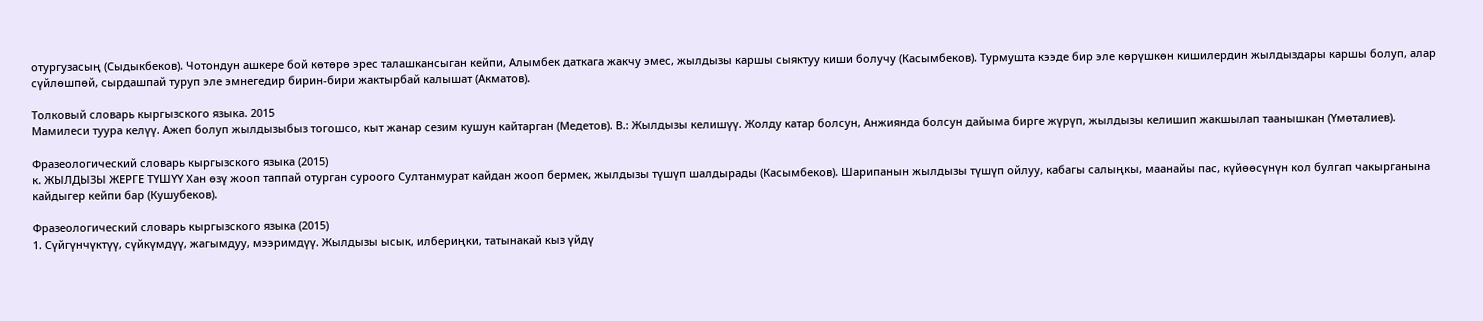отургузасың (Сыдыкбеков). Чотондун ашкере бой көтөрө эрес талашкансыган кейпи, Алымбек даткага жакчу эмес, жылдызы каршы сыяктуу киши болучу (Касымбеков). Турмушта кээде бир эле көрүшкөн кишилердин жылдыздары каршы болуп, алар сүйлөшпөй, сырдашпай туруп эле эмнегедир бирин-бири жактырбай калышат (Акматов).

Толковый словарь кыргызского языка. 2015
Мамилеси туура келүү. Ажеп болуп жылдызыбыз тогошсо, кыт жанар сезим кушун кайтарган (Медетов). В.: Жылдызы келишүү. Жолду катар болсун, Анжиянда болсун дайыма бирге жүрүп, жылдызы келишип жакшылап таанышкан (Үмөталиев).

Фразеологический словарь кыргызского языка (2015)
к. ЖЫЛДЫЗЫ ЖЕРГЕ ТҮШҮҮ Хан өзү жооп таппай отурган суроого Султанмурат кайдан жооп бермек, жылдызы түшүп шалдырады (Касымбеков). Шарипанын жылдызы түшүп ойлуу, кабагы салыңкы, маанайы пас, күйөөсүнүн кол булгап чакырганына кайдыгер кейпи бар (Кушубеков).

Фразеологический словарь кыргызского языка (2015)
1. Сүйгүнчүктүү, сүйкүмдүү, жагымдуу, мээримдүү. Жылдызы ысык, илбериңки, татынакай кыз үйдү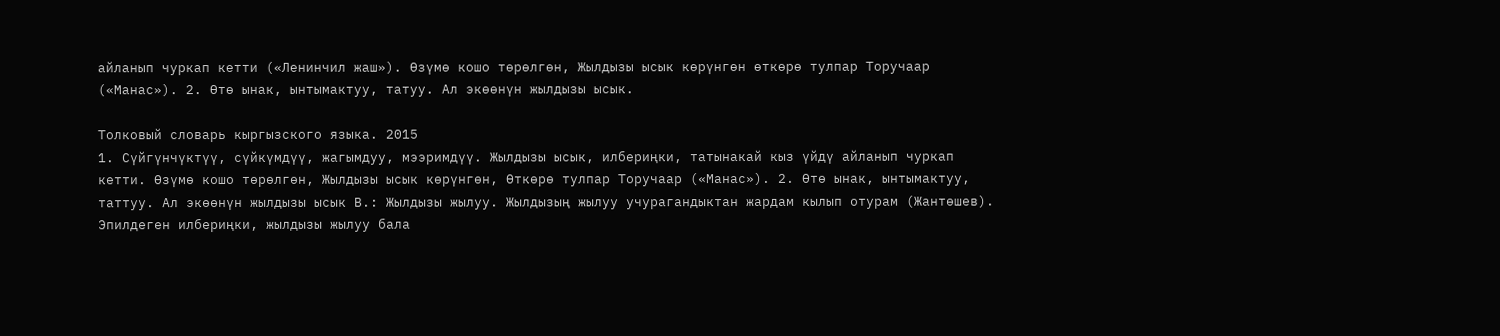айланып чуркап кетти («Ленинчил жаш»). Өзүмө кошо төрөлгөн, Жылдызы ысык көрүнгөн өткөрө тулпар Торучаар («Манас»). 2. Өтө ынак, ынтымактуу, татуу. Ал экөөнүн жылдызы ысык.

Толковый словарь кыргызского языка. 2015
1. Сүйгүнчүктүү, сүйкүмдүү, жагымдуу, мээримдүү. Жылдызы ысык, илбериңки, татынакай кыз үйдү айланып чуркап кетти. Өзүмө кошо төрөлгөн, Жылдызы ысык көрүнгөн, Өткөрө тулпар Торучаар («Манас»). 2. Өтө ынак, ынтымактуу, таттуу. Ал экөөнүн жылдызы ысык В.: Жылдызы жылуу. Жылдызың жылуу учурагандыктан жардам кылып отурам (Жантөшев). Эпилдеген илбериңки, жылдызы жылуу бала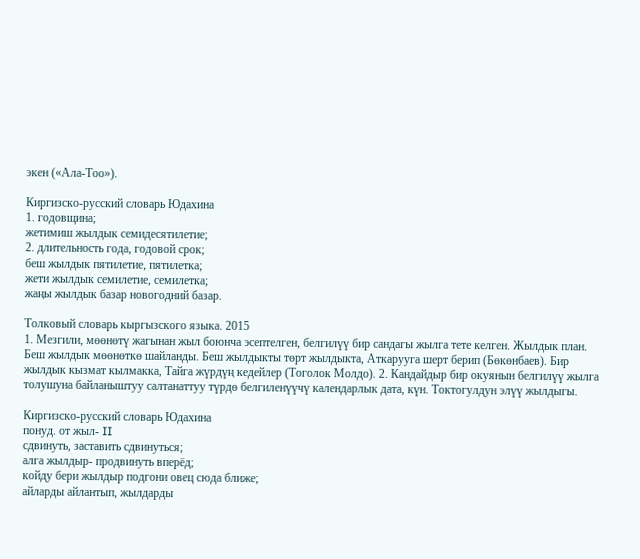экен («Ала-Тоо»).

Киргизско-русский словарь Юдахина
1. годовщина;
жетимиш жылдык семидесятилетие;
2. длительность года, годовой срок;
беш жылдык пятилетие, пятилетка;
жети жылдык семилетие, семилетка;
жаңы жылдык базар новогодний базар.

Толковый словарь кыргызского языка. 2015
1. Мезгили, мөөнөтү жагынан жыл боюнча эсептелген, белгилүү бир сандагы жылга тете келген. Жылдык план. Беш жылдык мөөнөткө шайланды. Беш жылдыкты төрт жылдыкта, Аткарууга шерт берип (Бөкөнбаев). Бир жылдык кызмат кылмакка, Тайга жүрдүң кедейлер (Тоголок Молдо). 2. Кандайдыр бир окуянын белгилүү жылга толушуна байланыштуу салтанаттуу түрдө белгиленүүчү календарлык дата, күн. Токтогулдун элүү жылдыгы.

Киргизско-русский словарь Юдахина
понуд. от жыл- II
сдвинуть, заставить сдвинуться;
алга жылдыр- продвинуть вперёд;
койду бери жылдыр подгони овец сюда ближе;
айларды айлантып, жылдарды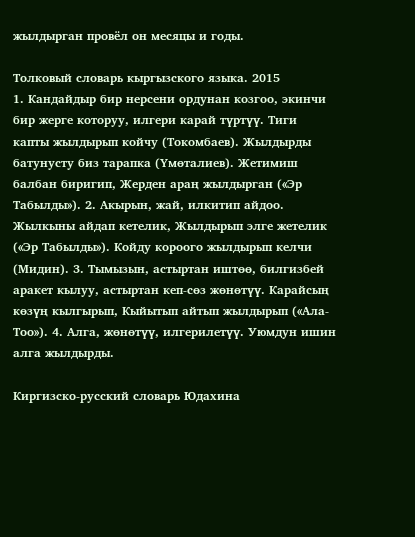жылдырган провёл он месяцы и годы.

Толковый словарь кыргызского языка. 2015
1. Кандайдыр бир нерсени ордунан козгоо, экинчи бир жерге которуу, илгери карай түртүү. Тиги капты жылдырып койчу (Токомбаев). Жылдырды батунусту биз тарапка (Үмөталиев). Жетимиш балбан биригип, Жерден араң жылдырган («Эр Табылды»). 2. Акырын, жай, илкитип айдоо. Жылкыны айдап кетелик, Жылдырып элге жетелик («Эр Табылды»). Койду короого жылдырып келчи (Мидин). 3. Тымызын, астыртан иштөө, билгизбей аракет кылуу, астыртан кеп-сөз жөнөтүү. Карайсың көзүң кылгырып, Кыйытып айтып жылдырып («Ала-Тоо»). 4. Алга, жөнөтүү, илгерилетүү. Уюмдун ишин алга жылдырды.

Киргизско-русский словарь Юдахина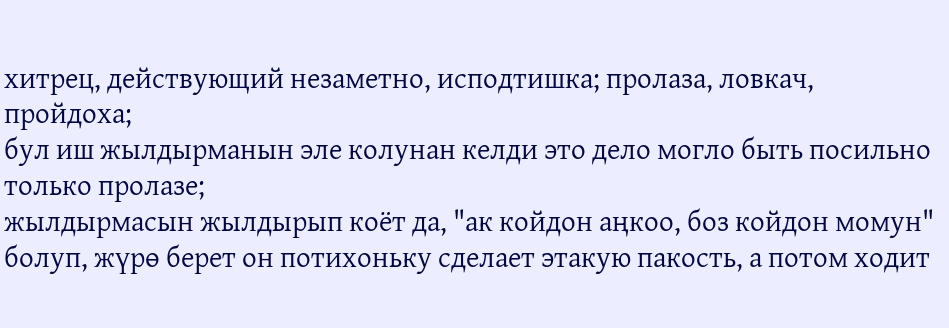хитрец, действующий незаметно, исподтишка; пролаза, ловкач, пройдоха;
бул иш жылдырманын эле колунан келди это дело могло быть посильно только пролазе;
жылдырмасын жылдырып коёт да, "ак койдон аңкоо, боз койдон момун" болуп, жүрө берет он потихоньку сделает этакую пакость, а потом ходит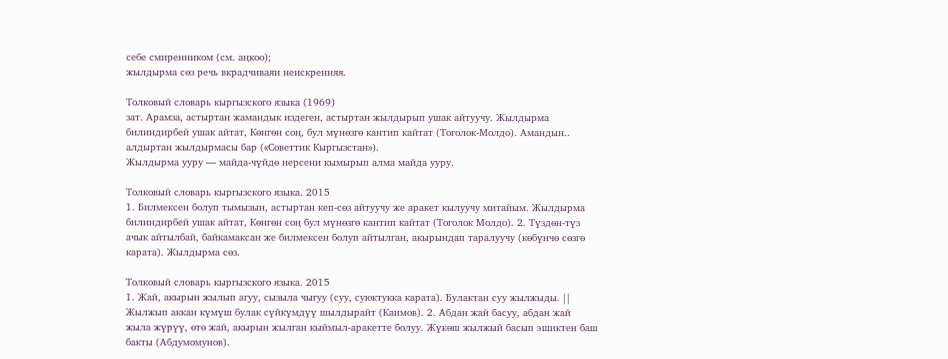себе смиренником (см. аңкоо);
жылдырма сөз речь вкрадчиваяи неискренняя.

Толковый словарь кыргызского языка (1969)
зат. Арамза, астыртан жамандык издеген, астыртан жылдырып ушак айтуучу. Жылдырма билиндирбей ушак айтат, Көнгөн соң, бул мүнөзгө кантип кайтат (Тоголок-Молдо). Амандын.. алдыртан жылдырмасы бар («Советтик Кыргызстан»).
Жылдырма ууру — майда-чүйдө нерсени кымырып алма майда ууру.

Толковый словарь кыргызского языка. 2015
1. Билмексен болуп тымызын, астыртан кеп-сөз айтуучу же аракет кылуучу митайым. Жылдырма билиндирбей ушак айтат, Көнгөн соң бул мүнөзгө кантип кайтат (Тоголок Молдо). 2. Түздөн-түз ачык айтылбай, байкамаксан же билмексен болуп айтылган, акырындап таралуучу (көбүнчө сөзгө карата). Жылдырма сөз.

Толковый словарь кыргызского языка. 2015
1. Жай, акырын жылып агуу, сызыла чыгуу (суу, суюктукка карата). Булактан суу жылжыды. || Жылжып аккан күмүш булак сүйкүмдүү шылдырайт (Каимов). 2. Абдан жай басуу, абдан жай жыла жүрүү, өтө жай, акырын жылган кыймыл-аракетте болуу. Жүкөш жылжый басып эшиктен баш бакты (Абдумомунов).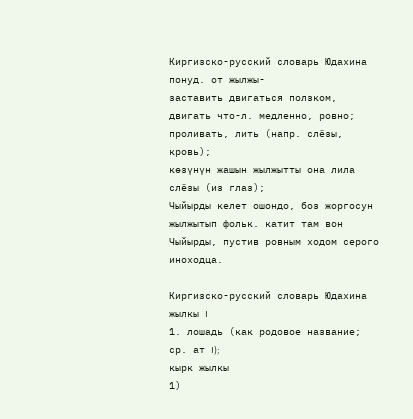Киргизско-русский словарь Юдахина
понуд. от жылжы-
заставить двигаться ползком, двигать что-л. медленно, ровно; проливать, лить (напр. слёзы, кровь);
көзүнүн жашын жылжытты она лила слёзы (из глаз);
Чыйырды келет ошондо, боз жоргосун жылжытып фольк. катит там вон Чыйырды, пустив ровным ходом серого иноходца.

Киргизско-русский словарь Юдахина
жылкы I
1. лошадь (как родовое название; ср. ат I);
кырк жылкы
1)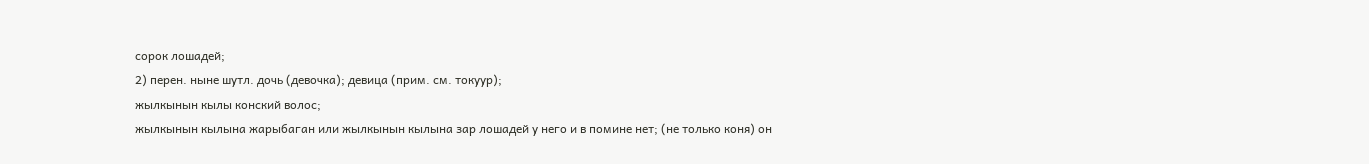сорок лошадей;
2) перен. ныне шутл. дочь (девочка); девица (прим. см. токуур);
жылкынын кылы конский волос;
жылкынын кылына жарыбаган или жылкынын кылына зар лошадей у него и в помине нет; (не только коня) он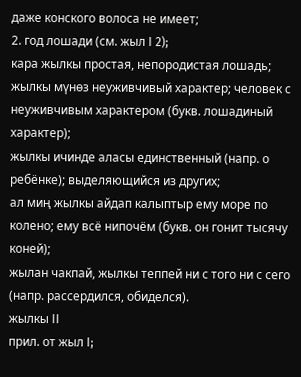даже конского волоса не имеет;
2. год лошади (см. жыл I 2);
кара жылкы простая, непородистая лошадь;
жылкы мүнөз неуживчивый характер; человек с неуживчивым характером (букв. лошадиный характер);
жылкы ичинде аласы единственный (напр. о ребёнке); выделяющийся из других;
ал миң жылкы айдап калыптыр ему море по колено; ему всё нипочём (букв. он гонит тысячу коней);
жылан чакпай, жылкы теппей ни с того ни с сего (напр. рассердился, обиделся).
жылкы II
прил. от жыл I;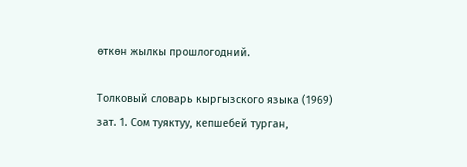өткөн жылкы прошлогодний.

Толковый словарь кыргызского языка (1969)
зат. 1. Сом туяктуу, кепшебей турган,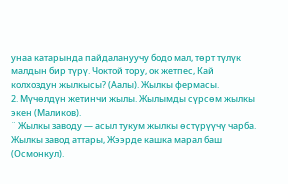унаа катарында пайдалануучу бодо мал, төрт түлүк малдын бир түрү. Чоктой тору, ок жетпес, Кай колхоздун жылкысы? (Аалы). Жылкы фермасы.
2. Мүчөлдүн жетинчи жылы. Жылымды сүрсөм жылкы экен (Маликов).
¨ Жылкы заводу — асыл тукум жылкы өстүрүүчү чарба. Жылкы завод аттары, Жээрде кашка марал баш (Осмонкул).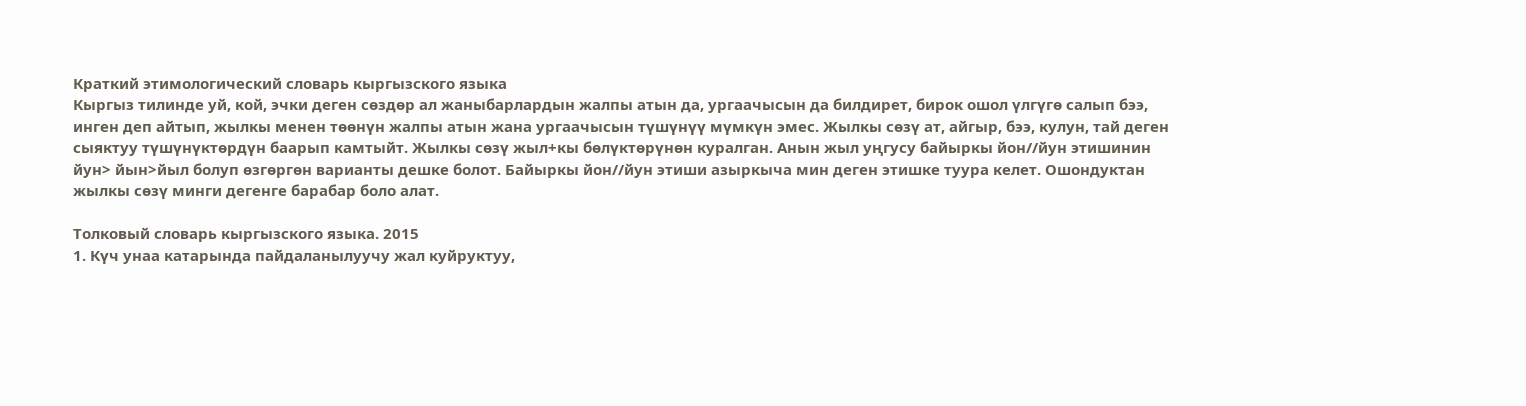Краткий этимологический словарь кыргызского языка
Кыргыз тилинде уй, кой, эчки деген сөздөр ал жаныбарлардын жалпы атын да, ургаачысын да билдирет, бирок ошол үлгүгө салып бээ, инген деп айтып, жылкы менен төөнүн жалпы атын жана ургаачысын түшүнүү мүмкүн эмес. Жылкы сөзү ат, айгыр, бээ, кулун, тай деген сыяктуу түшүнүктөрдүн баарып камтыйт. Жылкы сөзү жыл+кы бөлүктөрүнөн куралган. Анын жыл уңгусу байыркы йон//йун этишинин йун> йын>йыл болуп өзгөргөн варианты дешке болот. Байыркы йон//йун этиши азыркыча мин деген этишке туура келет. Ошондуктан жылкы сөзү минги дегенге барабар боло алат.

Толковый словарь кыргызского языка. 2015
1. Күч унаа катарында пайдаланылуучу жал куйруктуу,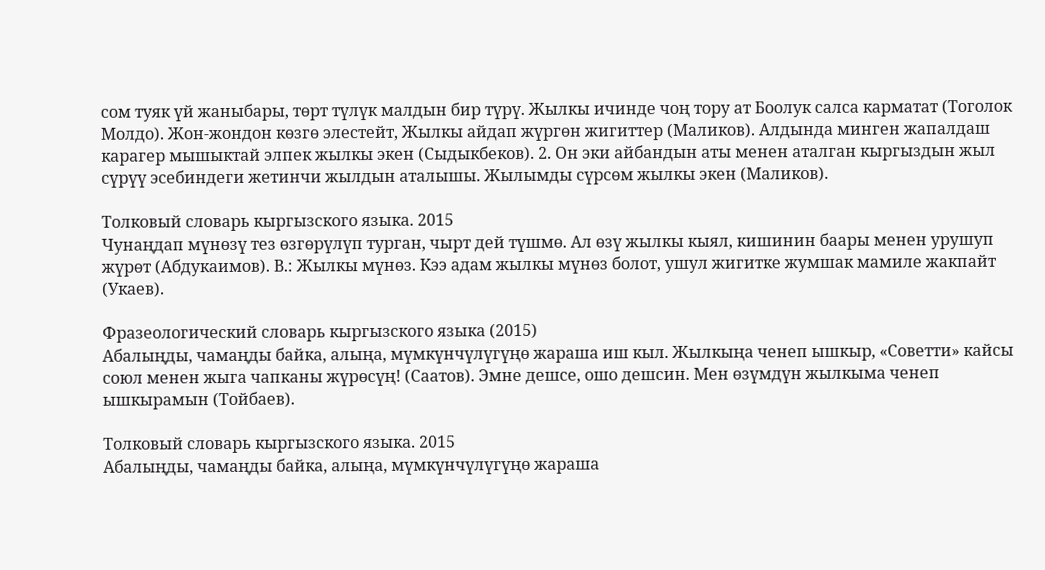сом туяк үй жаныбары, төрт түлүк малдын бир түрү. Жылкы ичинде чоң тору ат Боолук салса карматат (Тоголок Молдо). Жон-жондон көзгө элестейт, Жылкы айдап жүргөн жигиттер (Маликов). Алдында минген жапалдаш карагер мышыктай элпек жылкы экен (Сыдыкбеков). 2. Он эки айбандын аты менен аталган кыргыздын жыл сүрүү эсебиндеги жетинчи жылдын аталышы. Жылымды сүрсөм жылкы экен (Маликов).

Толковый словарь кыргызского языка. 2015
Чунаңдап мүнөзү тез өзгөрүлүп турган, чырт дей түшмө. Ал өзү жылкы кыял, кишинин баары менен урушуп жүрөт (Абдукаимов). В.: Жылкы мүнөз. Кээ адам жылкы мүнөз болот, ушул жигитке жумшак мамиле жакпайт (Укаев).

Фразеологический словарь кыргызского языка (2015)
Абалыңды, чамаңды байка, алыңа, мүмкүнчүлүгүңө жараша иш кыл. Жылкыңа ченеп ышкыр, «Советти» кайсы союл менен жыга чапканы жүрөсүң! (Саатов). Эмне дешсе, ошо дешсин. Мен өзүмдүн жылкыма ченеп ышкырамын (Тойбаев).

Толковый словарь кыргызского языка. 2015
Абалыңды, чамаңды байка, алыңа, мүмкүнчүлүгүңө жараша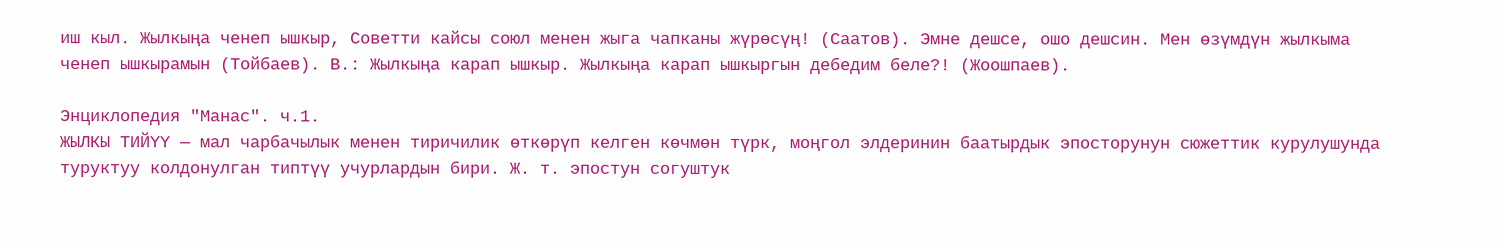иш кыл. Жылкыңа ченеп ышкыр, Советти кайсы союл менен жыга чапканы жүрөсүң! (Саатов). Эмне дешсе, ошо дешсин. Мен өзүмдүн жылкыма ченеп ышкырамын (Тойбаев). В.: Жылкыңа карап ышкыр. Жылкыңа карап ышкыргын дебедим беле?! (Жоошпаев).

Энциклопедия "Манас". ч.1.
ЖЫЛКЫ ТИЙҮҮ — мал чарбачылык менен тиричилик өткөрүп келген көчмөн түрк, моңгол элдеринин баатырдык эпосторунун сюжеттик курулушунда туруктуу колдонулган типтүү учурлардын бири. Ж. т. эпостун согуштук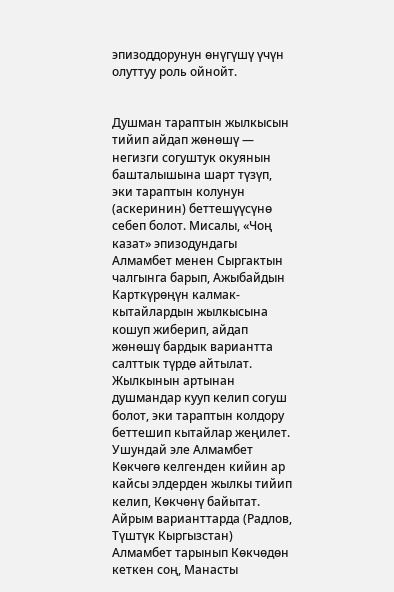эпизоддорунун өнүгүшү үчүн олуттуу роль ойнойт.


Душман тараптын жылкысын тийип айдап жөнөшү — негизги согуштук окуянын башталышына шарт түзүп, эки тараптын колунун (аскеринин) беттешүүсүнө себеп болот. Мисалы, «Чоң казат» эпизодундагы Алмамбет менен Сыргактын чалгынга барып, Ажыбайдын Карткүрөңүн калмак-кытайлардын жылкысына кошуп жиберип, айдап жөнөшү бардык вариантта салттык түрдө айтылат. Жылкынын артынан душмандар кууп келип согуш болот, эки тараптын колдору беттешип кытайлар жеңилет.
Ушундай эле Алмамбет Көкчөгө келгенден кийин ар кайсы элдерден жылкы тийип келип, Көкчөнү байытат. Айрым варианттарда (Радлов, Түштүк Кыргызстан) Алмамбет тарынып Көкчөдөн кеткен соң, Манасты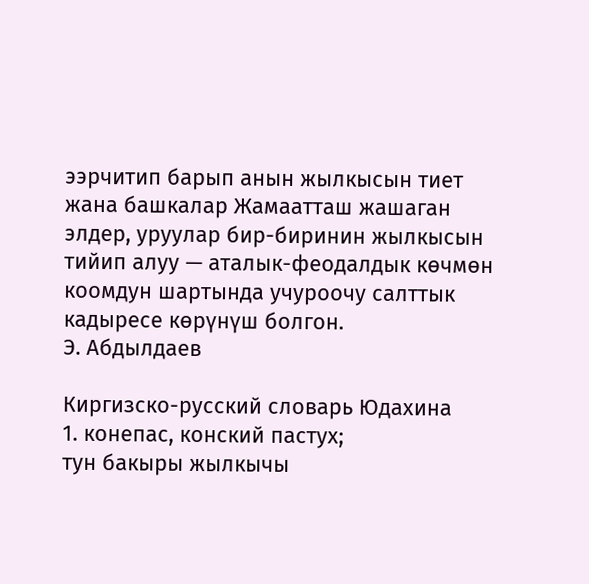ээрчитип барып анын жылкысын тиет жана башкалар Жамаатташ жашаган элдер, уруулар бир-биринин жылкысын тийип алуу — аталык-феодалдык көчмөн коомдун шартында учуроочу салттык кадыресе көрүнүш болгон.
Э. Абдылдаев

Киргизско-русский словарь Юдахина
1. конепас, конский пастух;
тун бакыры жылкычы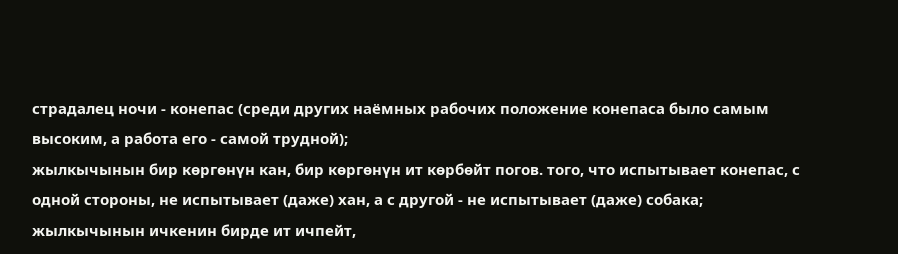страдалец ночи - конепас (среди других наёмных рабочих положение конепаса было самым высоким, а работа его - самой трудной);
жылкычынын бир көргөнүн кан, бир көргөнүн ит көрбөйт погов. того, что испытывает конепас, с одной стороны, не испытывает (даже) хан, а с другой - не испытывает (даже) собака;
жылкычынын ичкенин бирде ит ичпейт,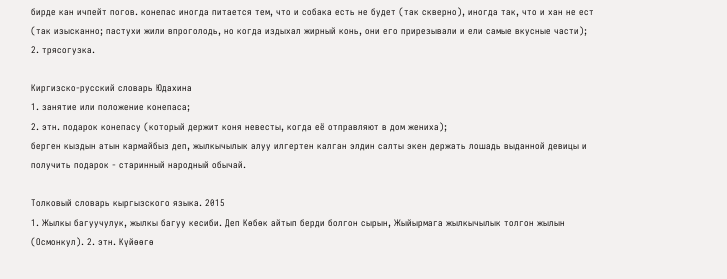бирде кан ичпейт погов. конепас иногда питается тем, что и собака есть не будет (так скверно), иногда так, что и хан не ест (так изысканно; пастухи жили впроголодь, но когда издыхал жирный конь, они его прирезывали и ели самые вкусные части);
2. трясогузка.

Киргизско-русский словарь Юдахина
1. занятие или положение конепаса;
2. этн. подарок конепасу (который держит коня невесты, когда её отправляют в дом жениха);
берген кыздын атын кармайбыз деп, жылкычылык алуу илгертен калган элдин салты экен держать лошадь выданной девицы и получить подарок - старинный народный обычай.

Толковый словарь кыргызского языка. 2015
1. Жылкы багуучулук, жылкы багуу кесиби. Деп Көбөк айтып берди болгон сырын, Жыйырмага жылкычылык толгон жылын (Осмонкул). 2. этн. Күйөөгө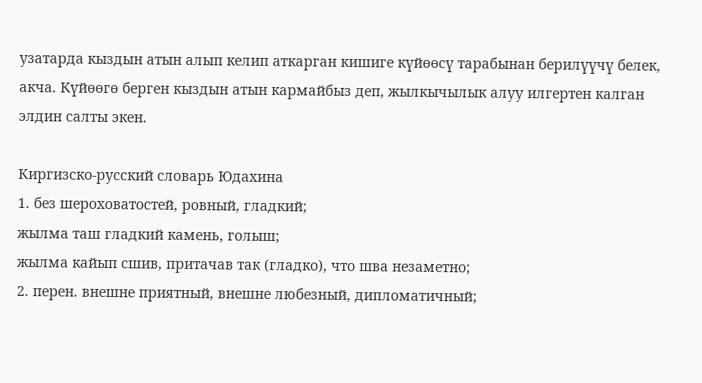узатарда кыздын атын алып келип аткарган кишиге күйөөсү тарабынан берилүүчү белек, акча. Күйөөгө берген кыздын атын кармайбыз деп, жылкычылык алуу илгертен калган элдин салты экен.

Киргизско-русский словарь Юдахина
1. без шероховатостей, ровный, гладкий;
жылма таш гладкий камень, голыш;
жылма кайып сшив, притачав так (гладко), что шва незаметно;
2. перен. внешне приятный, внешне любезный, дипломатичный;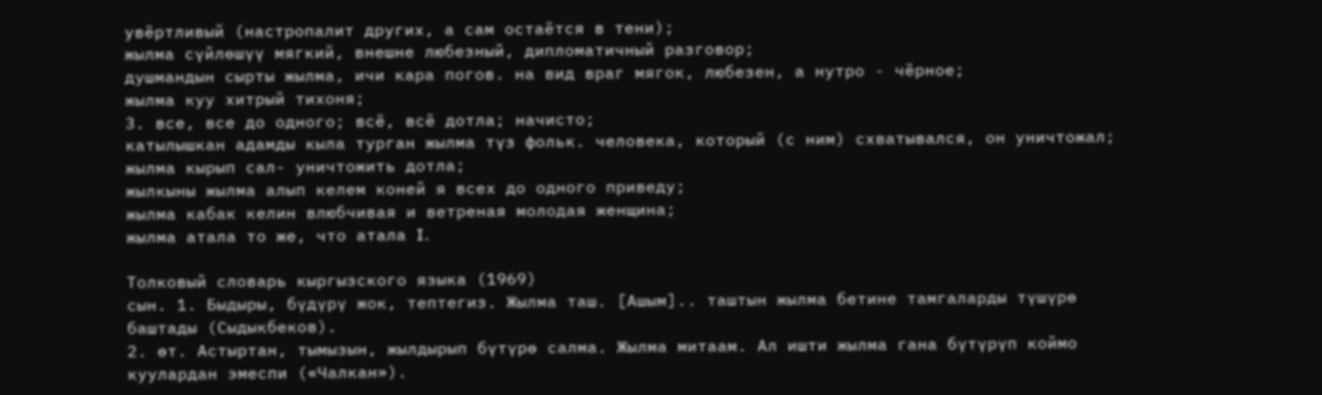увёртливый (настропалит других, а сам остаётся в тени);
жылма сүйлөшүү мягкий, внешне любезный, дипломатичный разговор;
душмандын сырты жылма, ичи кара погов. на вид враг мягок, любезен, а нутро - чёрное;
жылма куу хитрый тихоня;
3. все, все до одного; всё, всё дотла; начисто;
катылышкан адамды кыла турган жылма түз фольк. человека, который (с ним) схватывался, он уничтожал;
жылма кырып сал- уничтожить дотла;
жылкыны жылма алып келем коней я всех до одного приведу;
жылма кабак келин влюбчивая и ветреная молодая женщина;
жылма атала то же, что атала I.

Толковый словарь кыргызского языка (1969)
сын. 1. Быдыры, бүдүрү жок, тептегиз. Жылма таш. [Ашым].. таштын жылма бетине тамгаларды түшүрө баштады (Сыдыкбеков).
2. өт. Астыртан, тымызын, жылдырып бүтүрө салма. Жылма митаам. Ал ишти жылма гана бүтүрүп коймо куулардан эмеспи («Чалкан»).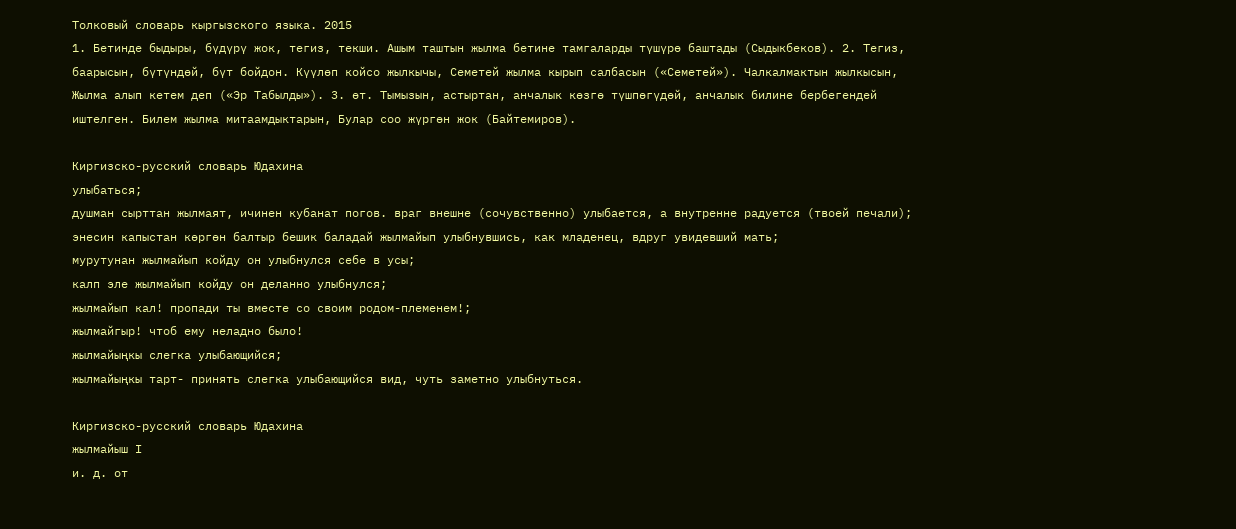Толковый словарь кыргызского языка. 2015
1. Бетинде быдыры, бүдүрү жок, тегиз, текши. Ашым таштын жылма бетине тамгаларды түшүрө баштады (Сыдыкбеков). 2. Тегиз, баарысын, бүтүндөй, бүт бойдон. Күүлөп койсо жылкычы, Семетей жылма кырып салбасын («Семетей»). Чалкалмактын жылкысын, Жылма алып кетем деп («Эр Табылды»). 3. өт. Тымызын, астыртан, анчалык көзгө түшпөгүдөй, анчалык билине бербегендей иштелген. Билем жылма митаамдыктарын, Булар соо жүргөн жок (Байтемиров).

Киргизско-русский словарь Юдахина
улыбаться;
душман сырттан жылмаят, ичинен кубанат погов. враг внешне (сочувственно) улыбается, а внутренне радуется (твоей печали);
энесин капыстан көргөн балтыр бешик баладай жылмайып улыбнувшись, как младенец, вдруг увидевший мать;
мурутунан жылмайып койду он улыбнулся себе в усы;
калп эле жылмайып койду он деланно улыбнулся;
жылмайып кал! пропади ты вместе со своим родом-племенем!;
жылмайгыр! чтоб ему неладно было!
жылмайыңкы слегка улыбающийся;
жылмайыңкы тарт- принять слегка улыбающийся вид, чуть заметно улыбнуться.

Киргизско-русский словарь Юдахина
жылмайыш I
и. д. от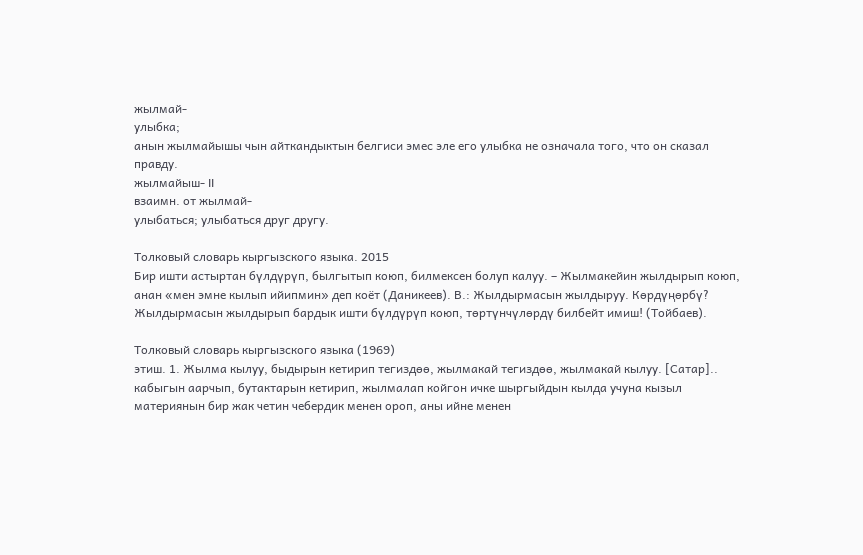жылмай-
улыбка;
анын жылмайышы чын айткандыктын белгиси эмес эле его улыбка не означала того, что он сказал правду.
жылмайыш- II
взаимн. от жылмай-
улыбаться; улыбаться друг другу.

Толковый словарь кыргызского языка. 2015
Бир ишти астыртан бүлдүрүп, былгытып коюп, билмексен болуп калуу. – Жылмакейин жылдырып коюп, анан «мен эмне кылып ийипмин» деп коёт (Даникеев). В.: Жылдырмасын жылдыруу. Көрдүңөрбү? Жылдырмасын жылдырып бардык ишти бүлдүрүп коюп, төртүнчүлөрдү билбейт имиш! (Тойбаев).

Толковый словарь кыргызского языка (1969)
этиш. 1. Жылма кылуу, быдырын кетирип тегиздөө, жылмакай тегиздөө, жылмакай кылуу. [Сатар].. кабыгын аарчып, бутактарын кетирип, жылмалап койгон ичке шыргыйдын кылда учуна кызыл материянын бир жак четин чебердик менен ороп, аны ийне менен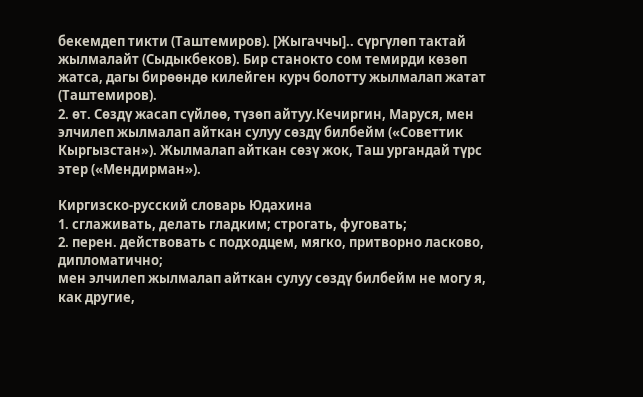бекемдеп тикти (Таштемиров). [Жыгаччы].. сүргүлөп тактай жылмалайт (Сыдыкбеков). Бир станокто сом темирди көзөп жатса, дагы бирөөндө килейген курч болотту жылмалап жатат (Таштемиров).
2. өт. Сөздү жасап сүйлөө, түзөп айтуу.Кечиргин, Маруся, мен элчилеп жылмалап айткан сулуу сөздү билбейм («Советтик Кыргызстан»). Жылмалап айткан сөзү жок, Таш ургандай түрс этер («Мендирман»).

Киргизско-русский словарь Юдахина
1. сглаживать, делать гладким; строгать, фуговать;
2. перен. действовать с подходцем, мягко, притворно ласково, дипломатично;
мен элчилеп жылмалап айткан сулуу сөздү билбейм не могу я, как другие,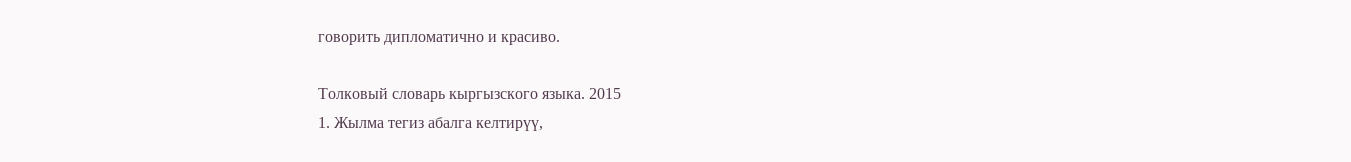говорить дипломатично и красиво.

Толковый словарь кыргызского языка. 2015
1. Жылма тегиз абалга келтирүү,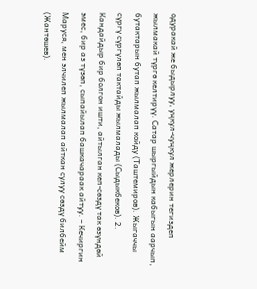одуракай же быдырлуу, уңкул-чуңкул жерлерин тегиздеп жылмакай түргө келтирүү. Сатар шыргыйдын кабыгын аарчып, бутактарын бутап жылмалап койду (Таштемиров). Жыгаччы сүргү сүргүлөп тактайды жылмалады (Сыдыкбеков). 2. Кандайдыр бир болгон ишти, айтылган кеп-сөздү так өзүндөй эмес, бир аз түзөп, сыпайылап башкачараак айтуу. – Кечиргин Маруся, мен элчилеп жылмалап айткан сулуу сөздү билбейм (Жантөшев).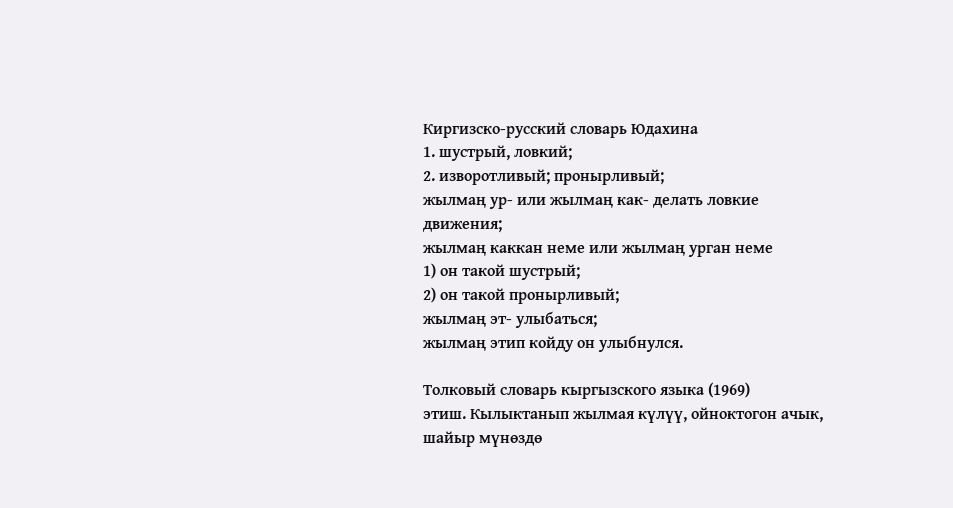Киргизско-русский словарь Юдахина
1. шустрый, ловкий;
2. изворотливый; пронырливый;
жылмаң ур- или жылмаң как- делать ловкие движения;
жылмаң каккан неме или жылмаң урган неме
1) он такой шустрый;
2) он такой пронырливый;
жылмаң эт- улыбаться;
жылмаң этип койду он улыбнулся.

Толковый словарь кыргызского языка (1969)
этиш. Кылыктанып жылмая күлүү, ойноктогон ачык, шайыр мүнөздө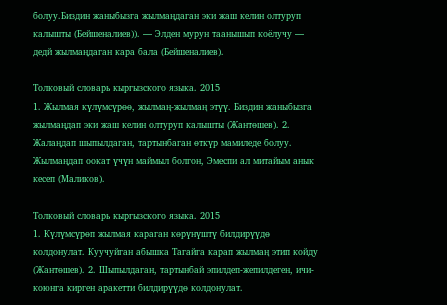болуу.Биздин жаныбызга жылмаңдаган эки жаш келин олтуруп калышты (Бейшеналиев)). — Элден мурун таанышып коёлучу — дедй жылмаңдаган кара бала (Бейшеналиев).

Толковый словарь кыргызского языка. 2015
1. Жылмая күлүмсүрөө, жылмаң-жылмаң этүү. Биздин жаныбызга жылмаңдап эки жаш келин олтуруп калышты (Жантөшев). 2. Жалаңдап шыпылдаган, тартынбаган өткүр мамиледе болуу. Жылмаңдап оокат үчүн маймыл болгон, Эмеспи ал митайым анык кесеп (Маликов).

Толковый словарь кыргызского языка. 2015
1. Күлүмсүрөп жылмая караган көрүнүштү билдирүүдө колдонулат. Куучуйган абышка Тагайга карап жылмаң этип койду (Жантөшев). 2. Шыпылдаган, тартынбай эпилдеп-жепилдеген, ичи-коюнга кирген аракетти билдирүүдө колдонулат.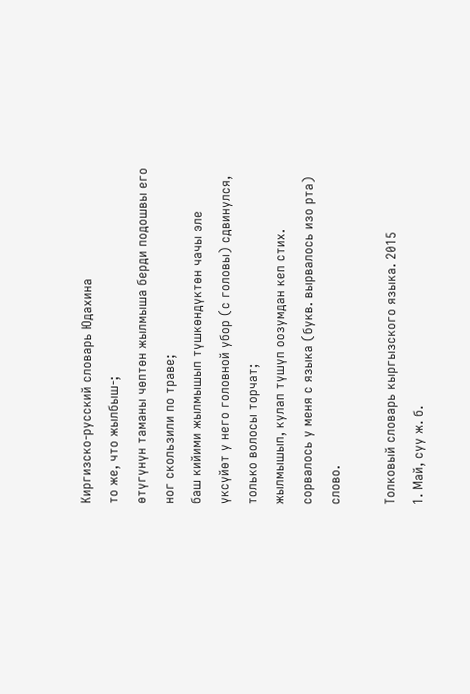Киргизско-русский словарь Юдахина
то же, что жылбыш-;
өтүгүнүн таманы чөптөн жылмыша берди подошвы его ног скользили по траве;
баш кийими жылмышып түшкөндүктөн чачы эле үксүйөт у него головной убор (с головы) сдвинулся, только волосы торчат;
жылмышып, кулап түшүп оозумдан кеп стих. сорвалось у меня с языка (букв. вырвалось изо рта) слово.

Толковый словарь кыргызского языка. 2015
1. Май, суу ж. б.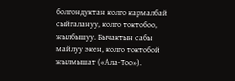болгондуктан колго кармалбай сыйгалануу, колго токтобоо, жылбышуу. Бычактын сабы майлуу экен, колго токтобой жылмышат («Ала-Тоо»).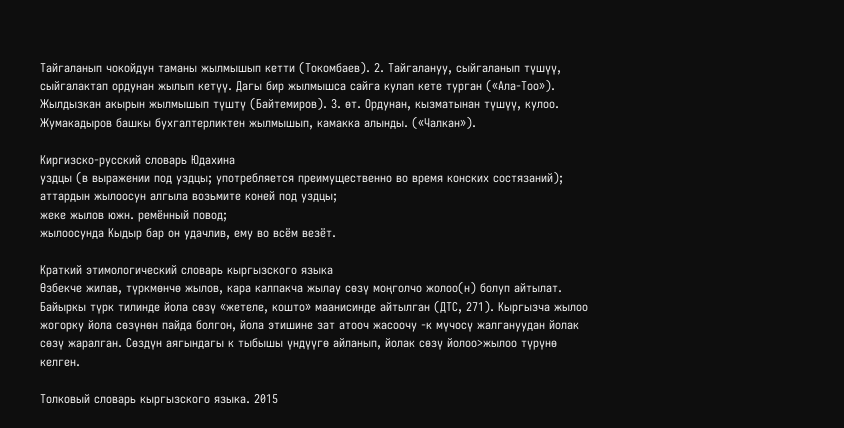Тайгаланып чокойдун таманы жылмышып кетти (Токомбаев). 2. Тайгалануу, сыйгаланып түшүү, сыйгалактап ордунан жылып кетүү. Дагы бир жылмышса сайга кулап кете турган («Ала-Тоо»). Жылдызкан акырын жылмышып түштү (Байтемиров). 3. өт. Ордунан, кызматынан түшүү, кулоо. Жумакадыров башкы бухгалтерликтен жылмышып, камакка алынды. («Чалкан»).

Киргизско-русский словарь Юдахина
уздцы (в выражении под уздцы; употребляется преимущественно во время конских состязаний);
аттардын жылоосун алгыла возьмите коней под уздцы;
жеке жылов южн. ремённый повод;
жылоосунда Кыдыр бар он удачлив, ему во всём везёт.

Краткий этимологический словарь кыргызского языка
Өзбекче жилав, түркмөнчө жылов, кара калпакча жылау сөзү моңголчо жолоо(н) болуп айтылат. Байыркы түрк тилинде йола сөзү «жетеле, кошто» маанисинде айтылган (ДТС, 271). Кыргызча жылоо жогорку йола сөзүнөн пайда болгон, йола этишине зат атооч жасоочу -к мүчосү жалгануудан йолак сөзү жаралган. Сөздүн аягындагы к тыбышы үндүүгө айланып, йолак сөзү йолоо>жылоо түрүнө келген.

Толковый словарь кыргызского языка. 2015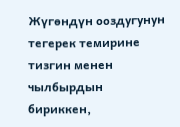Жүгөндүн ооздугунун тегерек темирине тизгин менен чылбырдын бириккен,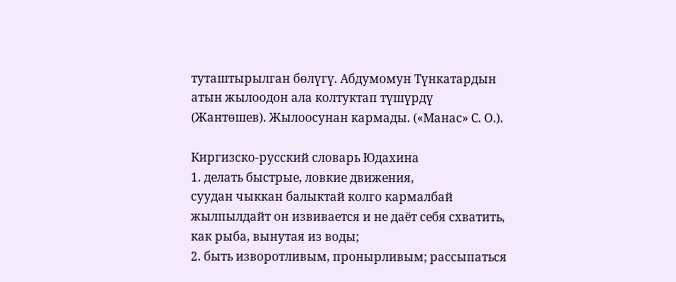туташтырылган бөлүгү. Абдумомун Түнкатардын атын жылоодон ала колтуктап түшүрдү (Жантөшев). Жылоосунан кармады. («Манас» С. О.).

Киргизско-русский словарь Юдахина
1. делать быстрые, ловкие движения,
суудан чыккан балыктай колго кармалбай жылпылдайт он извивается и не даёт себя схватить, как рыба, вынутая из воды;
2. быть изворотливым, пронырливым; рассыпаться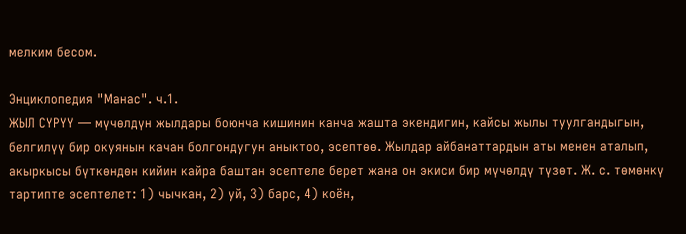мелким бесом.

Энциклопедия "Манас". ч.1.
ЖЫЛ СҮРҮҮ — мүчөлдүн жылдары боюнча кишинин канча жашта экендигин, кайсы жылы туулгандыгын, белгилүү бир окуянын качан болгондугун аныктоо, эсептөө. Жылдар айбанаттардын аты менен аталып, акыркысы бүткөндөн кийин кайра баштан эсептеле берет жана он экиси бир мүчөлдү түзөт. Ж. с. төмөнкү тартипте эсептелет: 1) чычкан, 2) уй, 3) барс, 4) коён,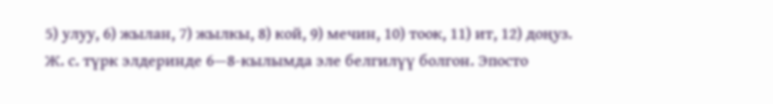5) улуу, 6) жылан, 7) жылкы, 8) кой, 9) мечин, 10) тоок, 11) ит, 12) доңуз. Ж. с. түрк элдеринде 6—8-кылымда эле белгилүү болгон. Эпосто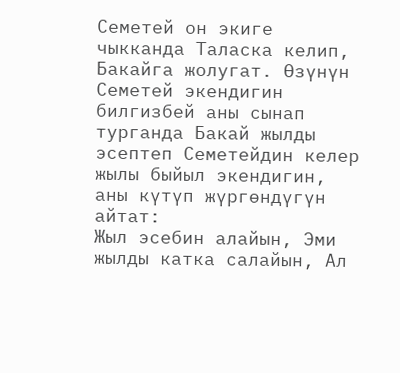Семетей он экиге чыкканда Таласка келип, Бакайга жолугат. Өзүнүн Семетей экендигин билгизбей аны сынап турганда Бакай жылды эсептеп Семетейдин келер жылы быйыл экендигин, аны күтүп жүргөндүгүн айтат:
Жыл эсебин алайын, Эми жылды катка салайын, Ал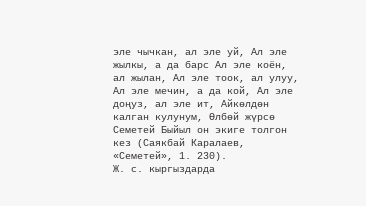эле чычкан, ал эле уй, Ал эле жылкы, а да барс Ал эле коён, ал жылан, Ал эле тоок, ал улуу, Ал эле мечин, а да кой, Ал эле доңуз, ал эле ит, Айкөлдөн калган кулунум, Өлбөй жүрсө Семетей Быйыл он экиге толгон кез (Саякбай Каралаев, «Семетей», 1. 230).
Ж. с. кыргыздарда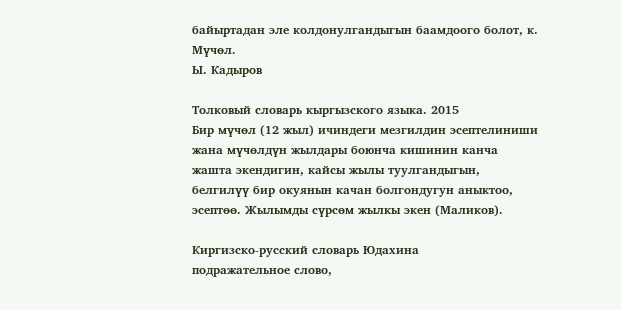байыртадан эле колдонулгандыгын баамдоого болот, к. Мүчөл.
Ы. Кадыров

Толковый словарь кыргызского языка. 2015
Бир мүчөл (12 жыл) ичиндеги мезгилдин эсептелиниши жана мүчөлдүн жылдары боюнча кишинин канча жашта экендигин, кайсы жылы туулгандыгын, белгилүү бир окуянын качан болгондугун аныктоо, эсептөө. Жылымды сүрсөм жылкы экен (Маликов).

Киргизско-русский словарь Юдахина
подражательное слово,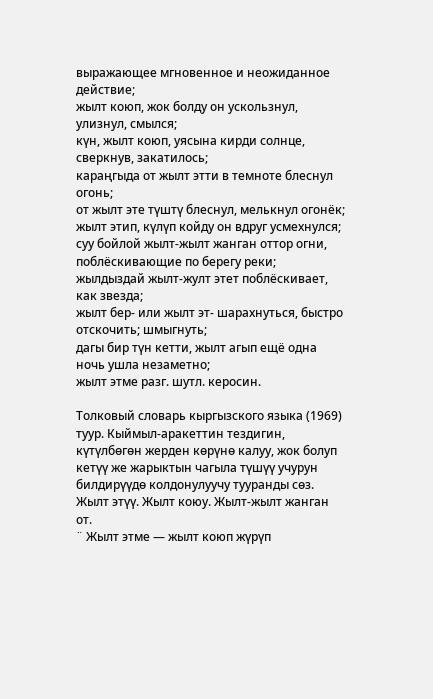выражающее мгновенное и неожиданное действие;
жылт коюп, жок болду он ускользнул, улизнул, смылся;
күн, жылт коюп, уясына кирди солнце, сверкнув, закатилось;
караңгыда от жылт этти в темноте блеснул огонь;
от жылт эте түштү блеснул, мелькнул огонёк;
жылт этип, күлүп койду он вдруг усмехнулся;
суу бойлой жылт-жылт жанган оттор огни, поблёскивающие по берегу реки;
жылдыздай жылт-жулт этет поблёскивает, как звезда;
жылт бер- или жылт эт- шарахнуться, быстро отскочить; шмыгнуть;
дагы бир түн кетти, жылт агып ещё одна ночь ушла незаметно;
жылт этме разг. шутл. керосин.

Толковый словарь кыргызского языка (1969)
туур. Кыймыл-аракеттин тездигин, күтүлбөгөн жерден көрүнө калуу, жок болуп кетүү же жарыктын чагыла түшүү учурун билдирүүдө колдонулуучу тууранды сөз. Жылт этүү. Жылт коюу. Жылт-жылт жанган от.
¨ Жылт этме — жылт коюп жүрүп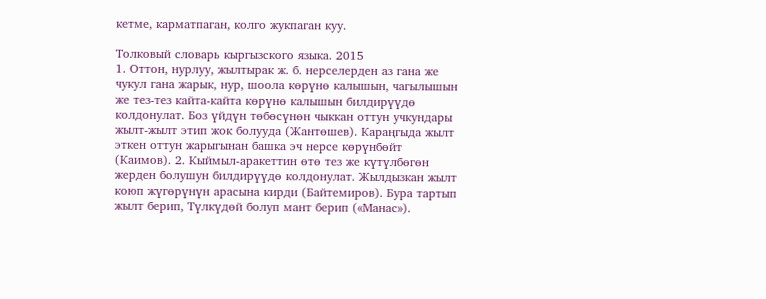кетме, карматпаган, колго жукпаган куу.

Толковый словарь кыргызского языка. 2015
1. Оттон, нурлуу, жылтырак ж. б. нерселерден аз гана же чукул гана жарык, нур, шоола көрүнө калышын, чагылышын же тез-тез кайта-кайта көрүнө калышын билдирүүдө колдонулат. Боз үйдүн төбөсүнөн чыккан оттун учкундары жылт-жылт этип жок болууда (Жантөшев). Караңгыда жылт эткен оттун жарыгынан башка эч нерсе көрүнбөйт (Каимов). 2. Кыймыл-аракеттин өтө тез же күтүлбөгөн жерден болушун билдирүүдө колдонулат. Жылдызкан жылт коюп жүгөрүнүн арасына кирди (Байтемиров). Бура тартып жылт берип, Түлкүдөй болуп мант берип («Манас»).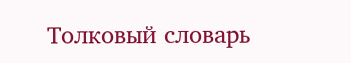Толковый словарь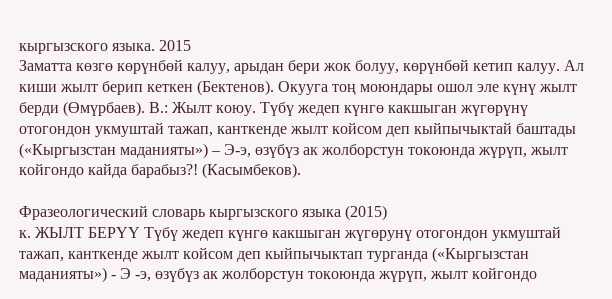кыргызского языка. 2015
Заматта көзгө көрүнбөй калуу, арыдан бери жок болуу, көрүнбөй кетип калуу. Ал киши жылт берип кеткен (Бектенов). Окууга тоң моюндары ошол эле күнү жылт берди (Өмүрбаев). В.: Жылт коюу. Түбү жедеп күнгө какшыган жүгөрүнү отогондон укмуштай тажап, канткенде жылт койсом деп кыйпычыктай баштады («Кыргызстан маданияты») – Э-э, өзүбүз ак жолборстун токоюнда жүрүп, жылт койгондо кайда барабыз?! (Касымбеков).

Фразеологический словарь кыргызского языка (2015)
к. ЖЫЛТ БЕРҮҮ Түбү жедеп күнгө какшыган жүгөрунү отогондон укмуштай тажап, канткенде жылт койсом деп кыйпычыктап турганда («Кыргызстан маданияты») - Э -э, өзүбүз ак жолборстун токоюнда жүрүп, жылт койгондо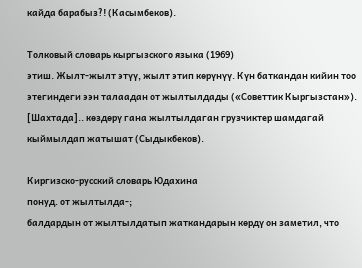кайда барабыз?! (Касымбеков).

Толковый словарь кыргызского языка (1969)
этиш. Жылт-жылт этүү, жылт этип көрүнүү. Күн баткандан кийин тоо этегиндеги ээн талаадан от жылтылдады («Советтик Кыргызстан»). [Шахтада].. көздөрү гана жылтылдаган грузчиктер шамдагай кыймылдап жатышат (Сыдыкбеков).

Киргизско-русский словарь Юдахина
понуд. от жылтылда-;
балдардын от жылтылдатып жаткандарын көрдү он заметил, что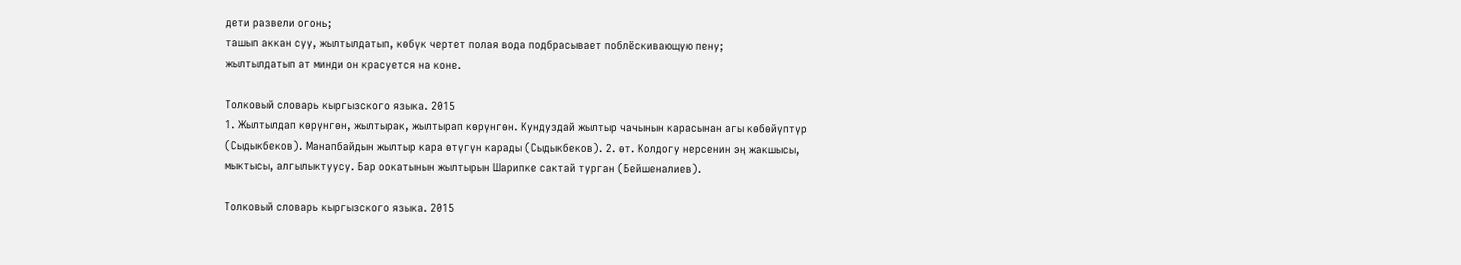дети развели огонь;
ташып аккан суу, жылтылдатып, көбүк чертет полая вода подбрасывает поблёскивающую пену;
жылтылдатып ат минди он красуется на коне.

Толковый словарь кыргызского языка. 2015
1. Жылтылдап көрүнгөн, жылтырак, жылтырап көрүнгөн. Кундуздай жылтыр чачынын карасынан агы көбөйүптүр (Сыдыкбеков). Манапбайдын жылтыр кара өтүгүн карады (Сыдыкбеков). 2. өт. Колдогу нерсенин эң жакшысы, мыктысы, алгылыктуусу. Бар оокатынын жылтырын Шарипке сактай турган (Бейшеналиев).

Толковый словарь кыргызского языка. 2015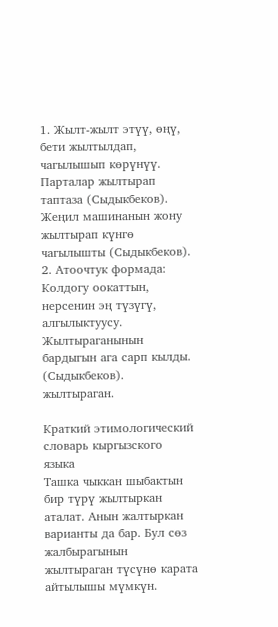1. Жылт-жылт этүү, өңү, бети жылтылдап, чагылышып көрүнүү. Парталар жылтырап таптаза (Сыдыкбеков). Жеңил машинанын жону жылтырап күнгө чагылышты (Сыдыкбеков). 2. Атоочтук формада: Колдогу оокаттын, нерсенин эң түзүгү, алгылыктуусу. Жылтыраганынын бардыгын ага сарп кылды. (Сыдыкбеков). жылтыраган.

Краткий этимологический словарь кыргызского языка
Ташка чыккан шыбактын бир түрү жылтыркан аталат. Анын жалтыркан варианты да бар. Бул сөз жалбырагынын жылтыраган түсүнө карата айтылышы мүмкүн.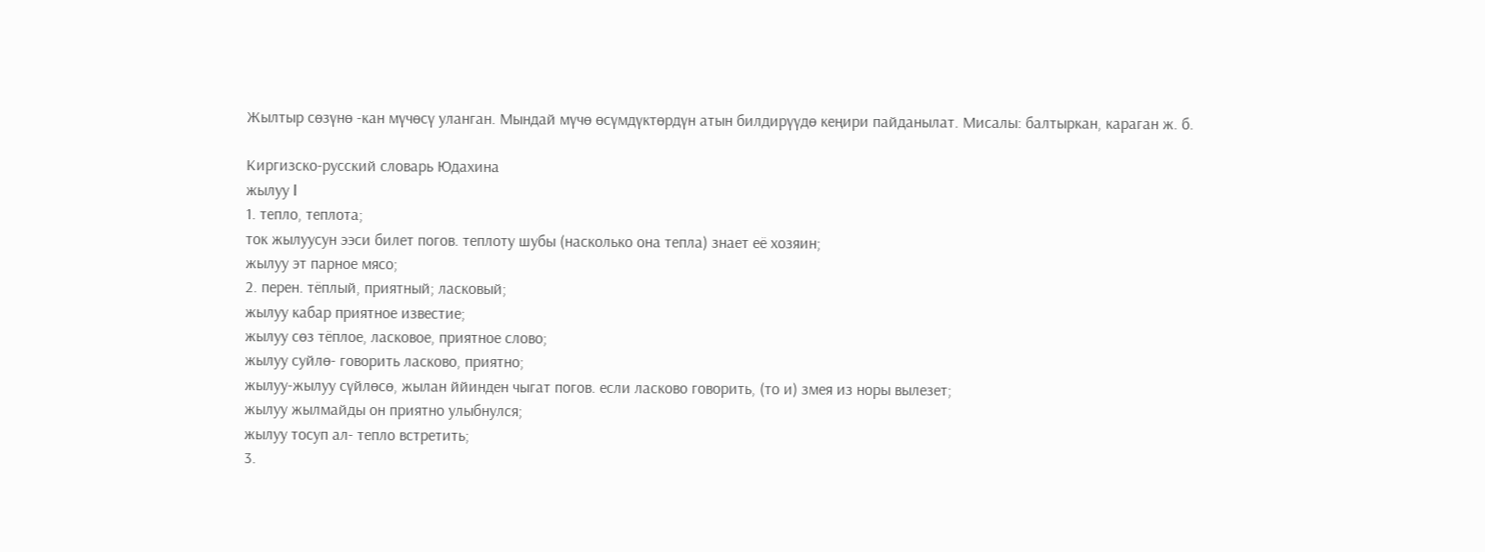Жылтыр сөзүнө -кан мүчөсү уланган. Мындай мүчө өсүмдүктөрдүн атын билдирүүдө кеңири пайданылат. Мисалы: балтыркан, караган ж. б.

Киргизско-русский словарь Юдахина
жылуу I
1. тепло, теплота;
ток жылуусун ээси билет погов. теплоту шубы (насколько она тепла) знает её хозяин;
жылуу эт парное мясо;
2. перен. тёплый, приятный; ласковый;
жылуу кабар приятное известие;
жылуу сөз тёплое, ласковое, приятное слово;
жылуу суйлө- говорить ласково, приятно;
жылуу-жылуу сүйлөсө, жылан ййинден чыгат погов. если ласково говорить, (то и) змея из норы вылезет;
жылуу жылмайды он приятно улыбнулся;
жылуу тосуп ал- тепло встретить;
3.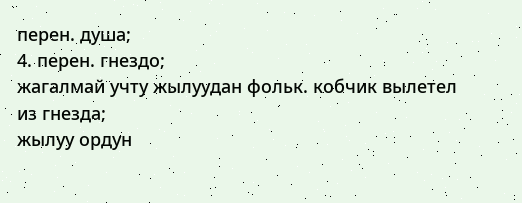перен. душа;
4. перен. гнездо;
жагалмай учту жылуудан фольк. кобчик вылетел из гнезда;
жылуу ордун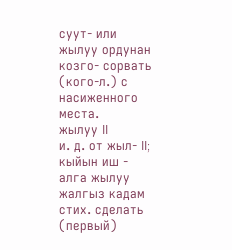суут- или жылуу ордунан козго- сорвать (кого-л.) с насиженного места.
жылуу II
и. д. от жыл- II;
кыйын иш - алга жылуу жалгыз кадам стих. сделать (первый)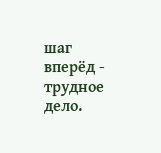шаг вперёд - трудное дело.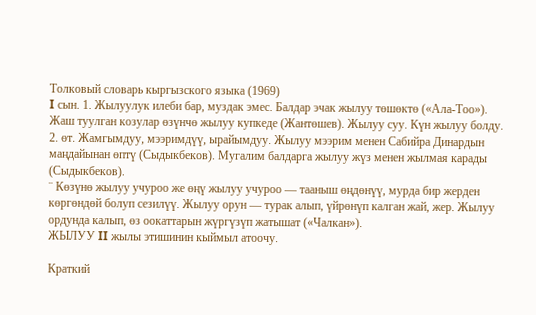Толковый словарь кыргызского языка (1969)
I сын. 1. Жылуулук илеби бар, муздак эмес. Балдар эчак жылуу төшөктө («Ала-Тоо»). Жаш туулган козулар өзүнчө жылуу купкеде (Жантөшев). Жылуу суу. Күн жылуу болду.
2. өт. Жамгымдуу, мээримдүү, ырайымдуу. Жылуу мээрим менен Сабийра Динардын маңдайынан өптү (Сыдыкбеков). Мугалим балдарга жылуу жүз менен жылмая карады (Сыдыкбеков).
¨ Көзүнө жылуу учуроо же өңү жылуу учуроо — тааныш өңдөнүү, мурда бир жерден көргөндөй болуп сезилүү. Жылуу орун — турак алып, үйрөнүп калган жай, жер. Жылуу ордунда калып, өз оокаттарын жүргүзүп жатышат («Чалкан»).
ЖЫЛУУ II жылы этишинин кыймыл атоочу.

Краткий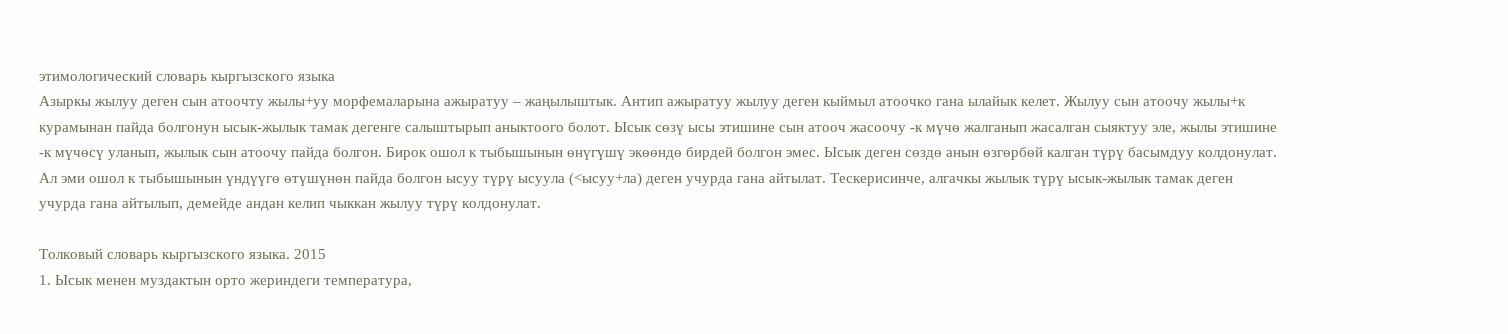этимологический словарь кыргызского языка
Азыркы жылуу деген сын атоочту жылы+уу морфемаларына ажыратуу – жаңылыштык. Антип ажыратуу жылуу деген кыймыл атоочко гана ылайык келет. Жылуу сын атоочу жылы+к курамынан пайда болгонун ысык-жылык тамак дегенге салыштырып аныктоого болот. Ысык сөзү ысы этишине сын атооч жасоочу -к мүчө жалганып жасалган сыяктуу эле, жылы этишине -к мүчөсү уланып, жылык сын атоочу пайда болгон. Бирок ошол к тыбышынын өнүгүшү экөөндө бирдей болгон эмес. Ысык деген сөздө анын өзгөрбөй калган түрү басымдуу колдонулат. Ал эми ошол к тыбышынын үндүүгө өтүшүнөн пайда болгон ысуу түрү ысуула (<ысуу+ла) деген учурда гана айтылат. Тескерисинче, алгачкы жылык түрү ысык-жылык тамак деген учурда гана айтылып, демейде андан келип чыккан жылуу түрү колдонулат.

Толковый словарь кыргызского языка. 2015
1. Ысык менен муздактын орто жериндеги температура,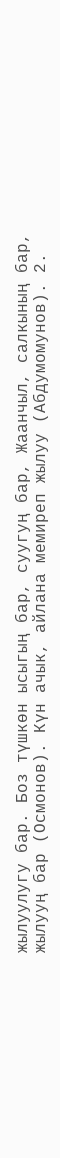жылуулугу бар. Боз түшкөн ысыгың бар, суугуң бар, Жаанчыл, салкының бар, жылууң бар (Осмонов). Күн ачык, айлана мемиреп жылуу (Абдумомунов). 2.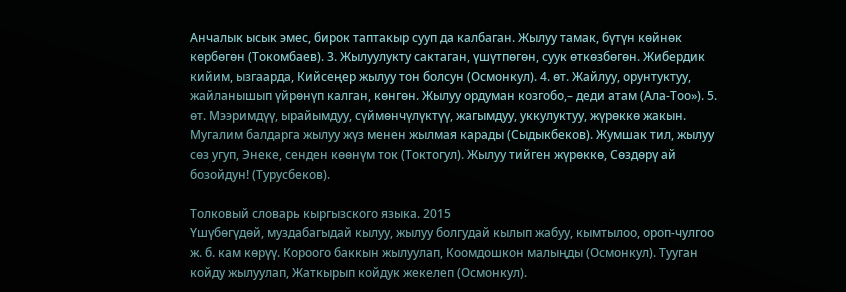Анчалык ысык эмес, бирок таптакыр сууп да калбаган. Жылуу тамак, бүтүн көйнөк көрбөгөн (Токомбаев). 3. Жылуулукту сактаган, үшүтпөгөн, суук өткөзбөгөн. Жибердик кийим, ызгаарда, Кийсеңер жылуу тон болсун (Осмонкул). 4. өт. Жайлуу, орунтуктуу, жайланышып үйрөнүп калган, көнгөн. Жылуу ордуман козгобо,– деди атам (Ала-Тоо»). 5. өт. Мээримдүү, ырайымдуу, сүймөнчүлүктүү, жагымдуу, уккулуктуу, жүрөккө жакын. Мугалим балдарга жылуу жүз менен жылмая карады (Сыдыкбеков). Жумшак тил, жылуу сөз угуп, Энеке, сенден көөнүм ток (Токтогул). Жылуу тийген жүрөккө, Сөздөрү ай бозойдун! (Турусбеков).

Толковый словарь кыргызского языка. 2015
Үшүбөгүдөй, муздабагыдай кылуу, жылуу болгудай кылып жабуу, кымтылоо, ороп-чулгоо ж. б. кам көрүү. Короого баккын жылуулап, Коомдошкон малыңды (Осмонкул). Тууган койду жылуулап, Жаткырып койдук жекелеп (Осмонкул).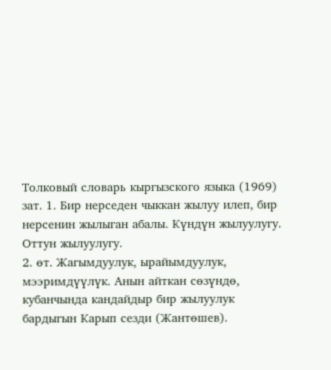Толковый словарь кыргызского языка (1969)
зат. 1. Бир нерседен чыккан жылуу илеп, бир нерсенин жылыган абалы. Күндүн жылуулугу. Оттун жылуулугу.
2. өт. Жагымдуулук, ырайымдуулук, мээримдүүлүк. Анын айткан сөзүндө, кубанчында кандайдыр бир жылуулук бардыгын Карып сезди (Жантөшев).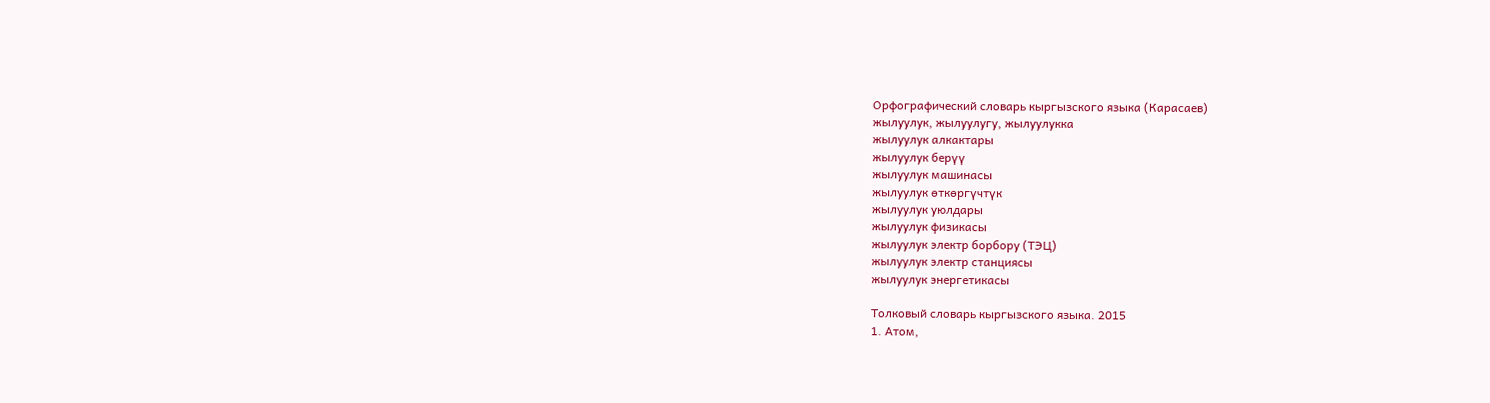Орфографический словарь кыргызского языка (Карасаев)
жылуулук, жылуулугу, жылуулукка
жылуулук алкактары
жылуулук берүү
жылуулук машинасы
жылуулук өткөргүчтүк
жылуулук уюлдары
жылуулук физикасы
жылуулук электр борбору (ТЭЦ)
жылуулук электр станциясы
жылуулук энергетикасы

Толковый словарь кыргызского языка. 2015
1. Атом,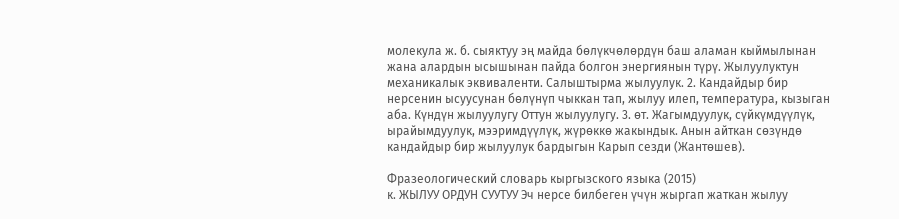молекула ж. б. сыяктуу эң майда бөлүкчөлөрдүн баш аламан кыймылынан жана алардын ысышынан пайда болгон энергиянын түрү. Жылуулуктун механикалык эквиваленти. Салыштырма жылуулук. 2. Кандайдыр бир нерсенин ысуусунан бөлүнүп чыккан тап, жылуу илеп, температура, кызыган аба. Күндүн жылуулугу Оттун жылуулугу. 3. өт. Жагымдуулук, сүйкүмдүүлүк, ырайымдуулук, мээримдүүлүк, жүрөккө жакындык. Анын айткан сөзүндө кандайдыр бир жылуулук бардыгын Карып сезди (Жантөшев).

Фразеологический словарь кыргызского языка (2015)
к. ЖЫЛУУ ОРДУН СУУТУУ Эч нерсе билбеген үчүн жыргап жаткан жылуу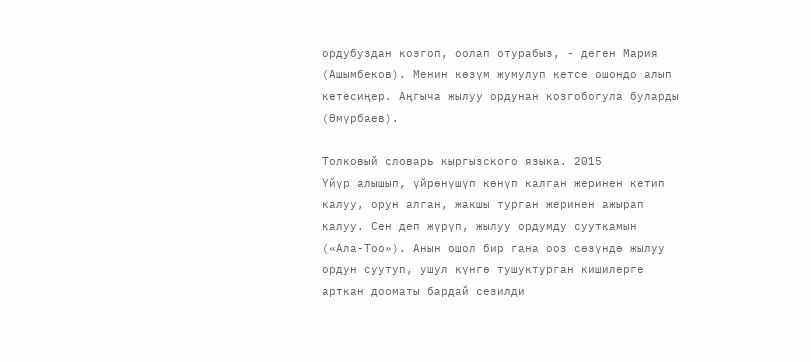ордубуздан козгоп, оолап отурабыз, - деген Мария (Ашымбеков). Менин көзүм жумулуп кетсе ошондо алып кетесиңер. Аңгыча жылуу ордунан козгобогула буларды (Өмүрбаев).

Толковый словарь кыргызского языка. 2015
Үйүр алышып, үйрөнүшүп көнүп калган жеринен кетип калуу, орун алган, жакшы турган жеринен ажырап калуу. Сен деп жүрүп, жылуу ордумду сууткамын («Ала-Тоо»). Анын ошол бир гана ооз сөзүндө жылуу ордун суутуп, ушул күнгө тушуктурган кишилерге арткан дооматы бардай сезилди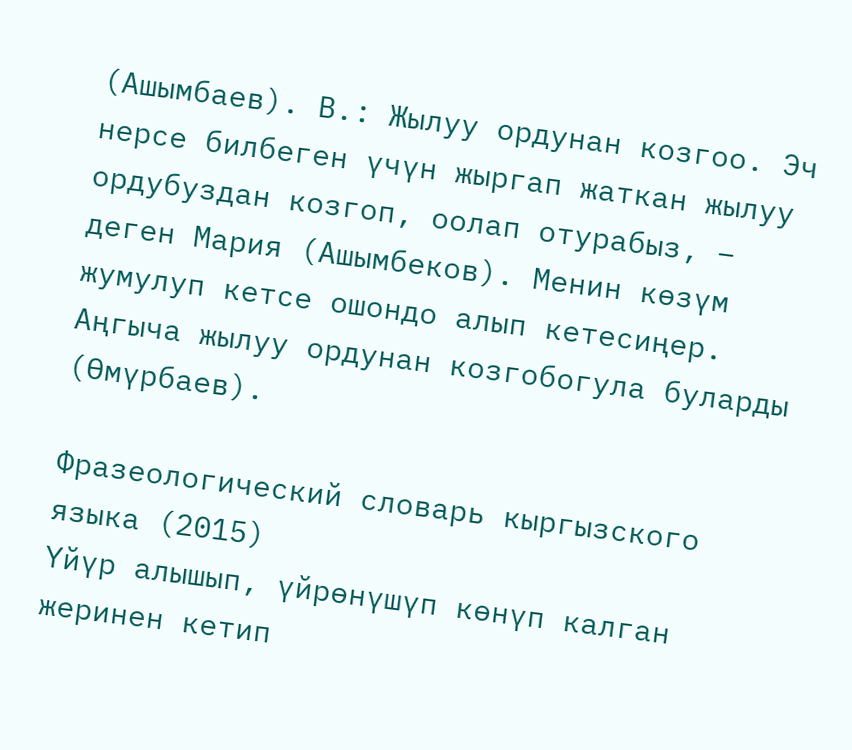(Ашымбаев). В.: Жылуу ордунан козгоо. Эч нерсе билбеген үчүн жыргап жаткан жылуу ордубуздан козгоп, оолап отурабыз, – деген Мария (Ашымбеков). Менин көзүм жумулуп кетсе ошондо алып кетесиңер. Аңгыча жылуу ордунан козгобогула буларды (Өмүрбаев).

Фразеологический словарь кыргызского языка (2015)
Үйүр алышып, үйрөнүшүп көнүп калган жеринен кетип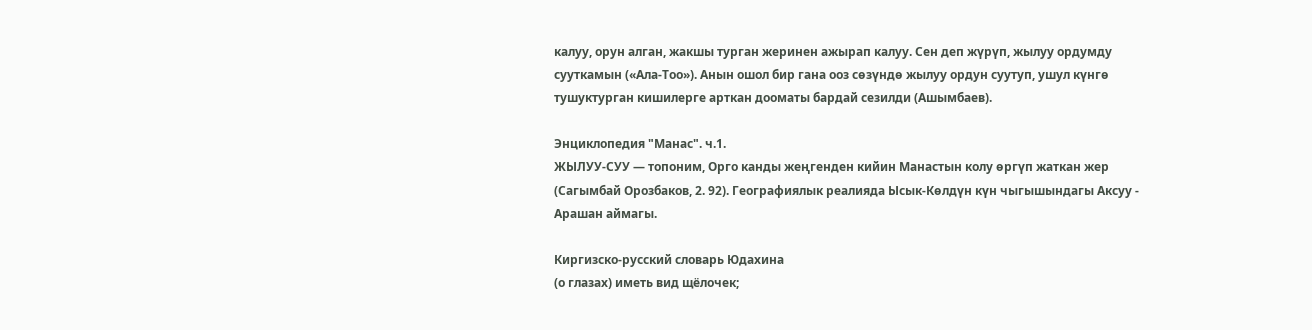калуу, орун алган, жакшы турган жеринен ажырап калуу. Сен деп жүрүп, жылуу ордумду сууткамын («Ала-Тоо»). Анын ошол бир гана ооз сөзүндө жылуу ордун суутуп, ушул күнгө тушуктурган кишилерге арткан дооматы бардай сезилди (Ашымбаев).

Энциклопедия "Манас". ч.1.
ЖЫЛУУ-СУУ — топоним, Орго канды жеңгенден кийин Манастын колу өргүп жаткан жер (Сагымбай Орозбаков, 2. 92). Географиялык реалияда Ысык-Көлдүн күн чыгышындагы Аксуу - Арашан аймагы.

Киргизско-русский словарь Юдахина
(о глазах) иметь вид щёлочек;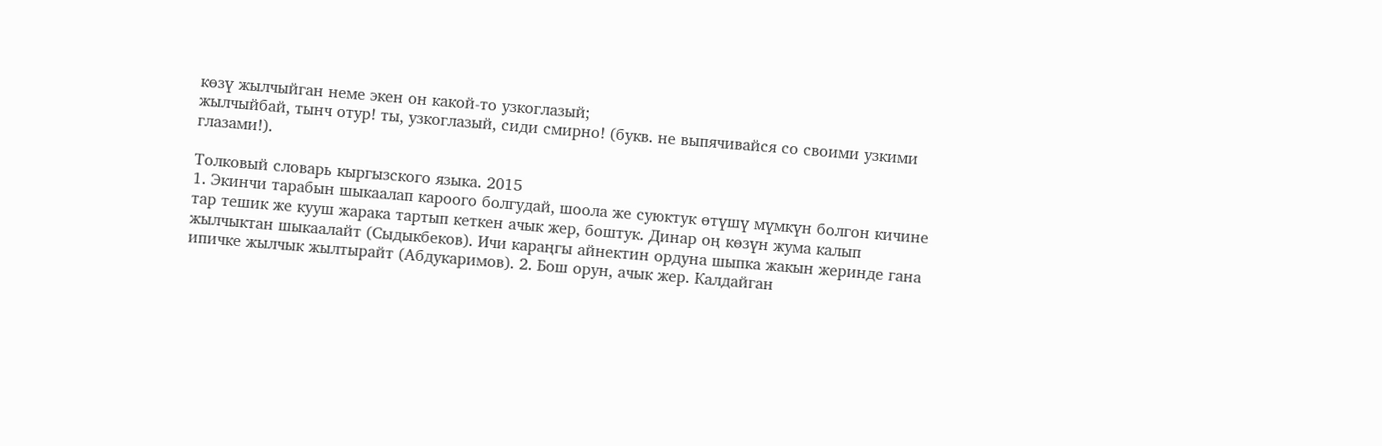көзү жылчыйган неме экен он какой-то узкоглазый;
жылчыйбай, тынч отур! ты, узкоглазый, сиди смирно! (букв. не выпячивайся со своими узкими глазами!).

Толковый словарь кыргызского языка. 2015
1. Экинчи тарабын шыкаалап кароого болгудай, шоола же суюктук өтүшү мүмкүн болгон кичине тар тешик же кууш жарака тартып кеткен ачык жер, боштук. Динар оң көзүн жума калып жылчыктан шыкаалайт (Сыдыкбеков). Ичи караңгы айнектин ордуна шыпка жакын жеринде гана ипичке жылчык жылтырайт (Абдукаримов). 2. Бош орун, ачык жер. Калдайган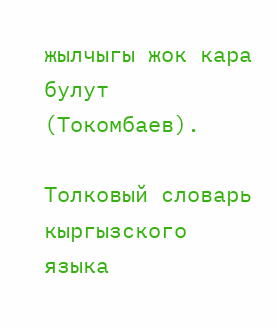жылчыгы жок кара булут (Токомбаев).

Толковый словарь кыргызского языка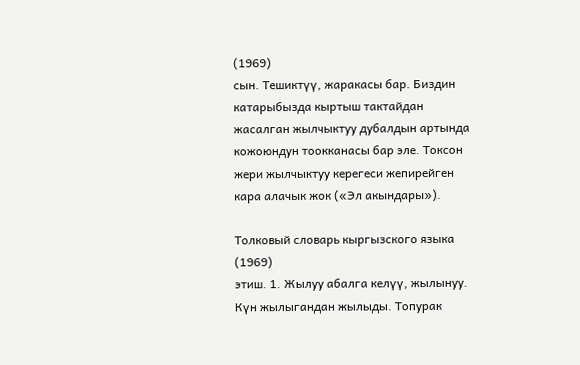(1969)
сын. Тешиктүү, жаракасы бар. Биздин катарыбызда кыртыш тактайдан жасалган жылчыктуу дубалдын артында кожоюндун тоокканасы бар эле. Токсон жери жылчыктуу керегеси жепирейген кара алачык жок («Эл акындары»).

Толковый словарь кыргызского языка (1969)
этиш. 1. Жылуу абалга келүү, жылынуу. Күн жылыгандан жылыды. Топурак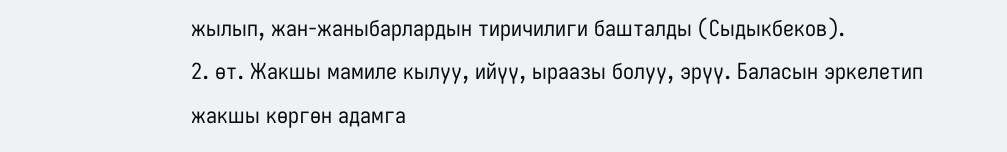жылып, жан-жаныбарлардын тиричилиги башталды (Сыдыкбеков).
2. өт. Жакшы мамиле кылуу, ийүү, ыраазы болуу, эрүү. Баласын эркелетип жакшы көргөн адамга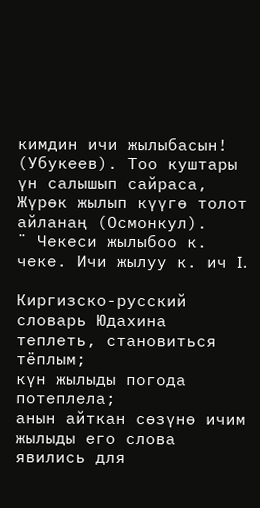кимдин ичи жылыбасын! (Убукеев). Тоо куштары үн салышып сайраса, Жүрөк жылып күүгө толот айланаң (Осмонкул).
¨ Чекеси жылыбоо к. чеке. Ичи жылуу к. ич I.

Киргизско-русский словарь Юдахина
теплеть, становиться тёплым;
күн жылыды погода потеплела;
анын айткан сөзүнө ичим жылыды его слова явились для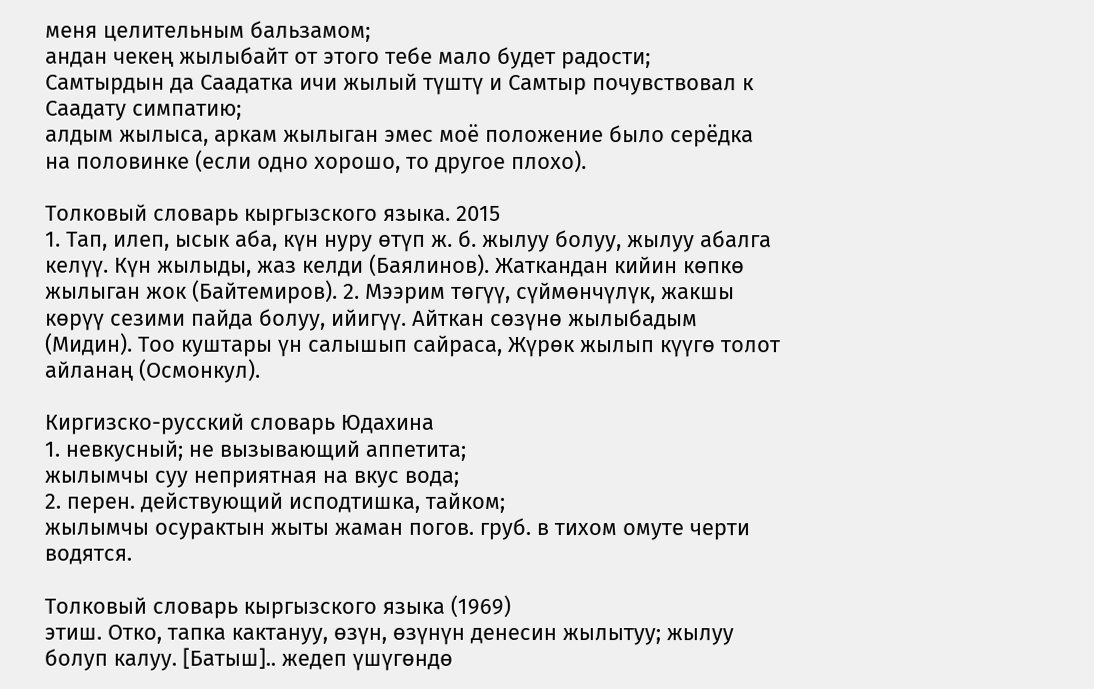меня целительным бальзамом;
андан чекең жылыбайт от этого тебе мало будет радости;
Самтырдын да Саадатка ичи жылый түштү и Самтыр почувствовал к Саадату симпатию;
алдым жылыса, аркам жылыган эмес моё положение было серёдка на половинке (если одно хорошо, то другое плохо).

Толковый словарь кыргызского языка. 2015
1. Тап, илеп, ысык аба, күн нуру өтүп ж. б. жылуу болуу, жылуу абалга келүү. Күн жылыды, жаз келди (Баялинов). Жаткандан кийин көпкө жылыган жок (Байтемиров). 2. Мээрим төгүү, сүймөнчүлүк, жакшы көрүү сезими пайда болуу, ийигүү. Айткан сөзүнө жылыбадым (Мидин). Тоо куштары үн салышып сайраса, Жүрөк жылып күүгө толот айланаң (Осмонкул).

Киргизско-русский словарь Юдахина
1. невкусный; не вызывающий аппетита;
жылымчы суу неприятная на вкус вода;
2. перен. действующий исподтишка, тайком;
жылымчы осурактын жыты жаман погов. груб. в тихом омуте черти водятся.

Толковый словарь кыргызского языка (1969)
этиш. Отко, тапка кактануу, өзүн, өзүнүн денесин жылытуу; жылуу болуп калуу. [Батыш].. жедеп үшүгөндө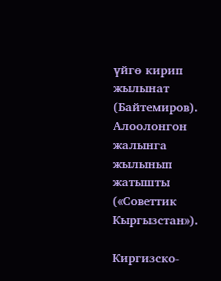үйгө кирип жылынат (Байтемиров).
Алоолонгон жалынга жылынып жатышты («Советтик Кыргызстан»).

Киргизско-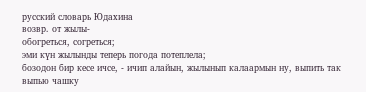русский словарь Юдахина
возвр. от жылы-
обогреться, согреться;
эми күн жылынды теперь погода потеплела;
бозодон бир кесе ичсе, - ичип алайын, жылынып калаармын ну, выпить так выпью чашку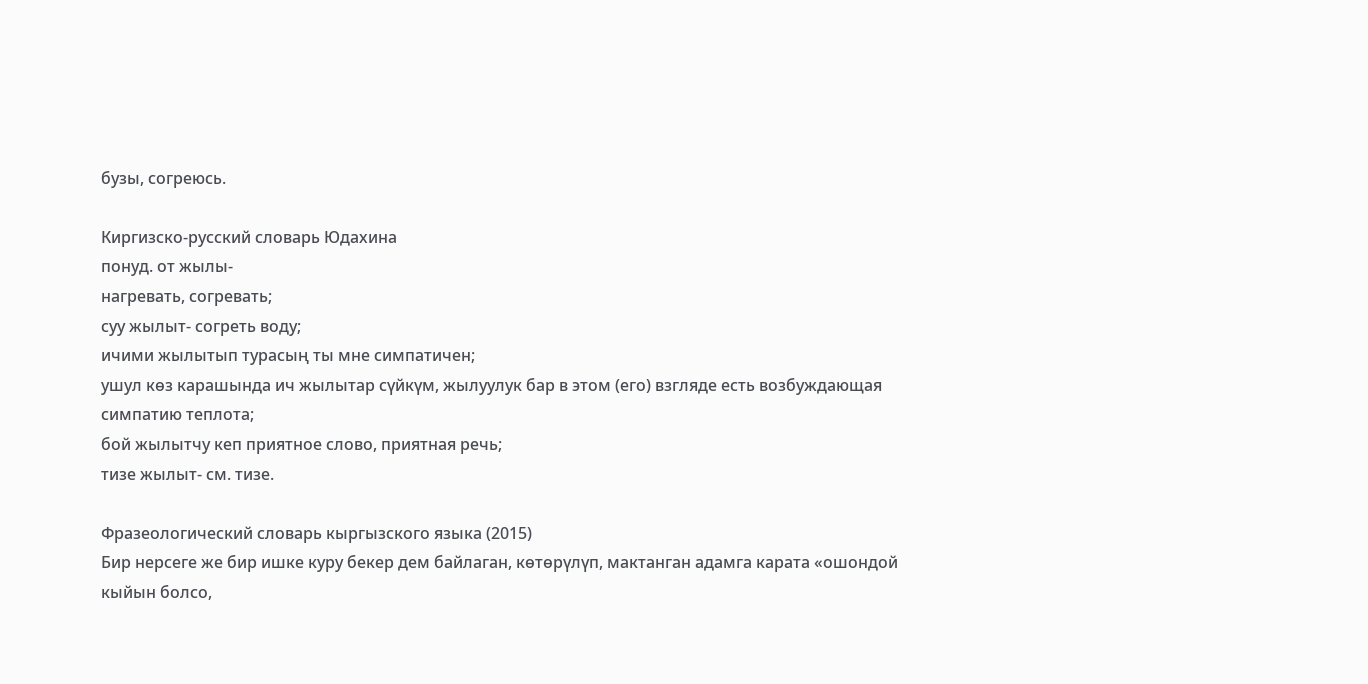бузы, согреюсь.

Киргизско-русский словарь Юдахина
понуд. от жылы-
нагревать, согревать;
суу жылыт- согреть воду;
ичими жылытып турасың ты мне симпатичен;
ушул көз карашында ич жылытар сүйкүм, жылуулук бар в этом (его) взгляде есть возбуждающая симпатию теплота;
бой жылытчу кеп приятное слово, приятная речь;
тизе жылыт- см. тизе.

Фразеологический словарь кыргызского языка (2015)
Бир нерсеге же бир ишке куру бекер дем байлаган, көтөрүлүп, мактанган адамга карата «ошондой кыйын болсо,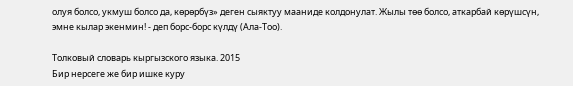олуя болсо, укмуш болсо да, көрөрбүз» деген сыяктуу мааниде колдонулат. Жылы төө болсо, аткарбай көрүшсүн, эмне кылар экенмин! - деп борс-борс күлдү (Ала-Тоо).

Толковый словарь кыргызского языка. 2015
Бир нерсеге же бир ишке куру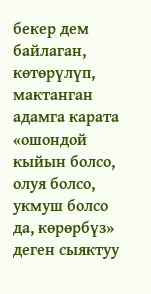бекер дем байлаган, көтөрүлүп, мактанган адамга карата «ошондой кыйын болсо, олуя болсо, укмуш болсо да, көрөрбүз» деген сыяктуу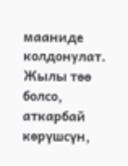мааниде колдонулат. Жылы төө болсо, аткарбай көрүшсүн,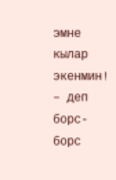эмне кылар экенмин! – деп борс-борс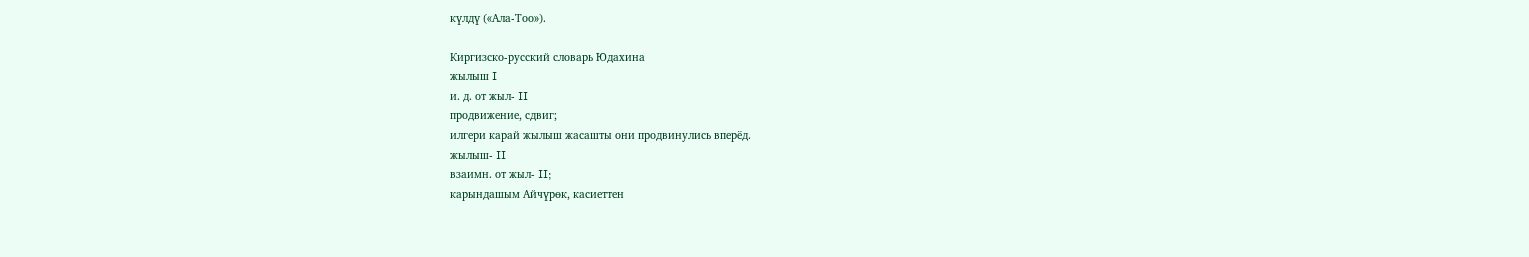күлдү («Ала-Тоо»).

Киргизско-русский словарь Юдахина
жылыш I
и. д. от жыл- II
продвижение, сдвиг;
илгери карай жылыш жасашты они продвинулись вперёд.
жылыш- II
взаимн. от жыл- II;
карындашым Айчүрөк, касиеттен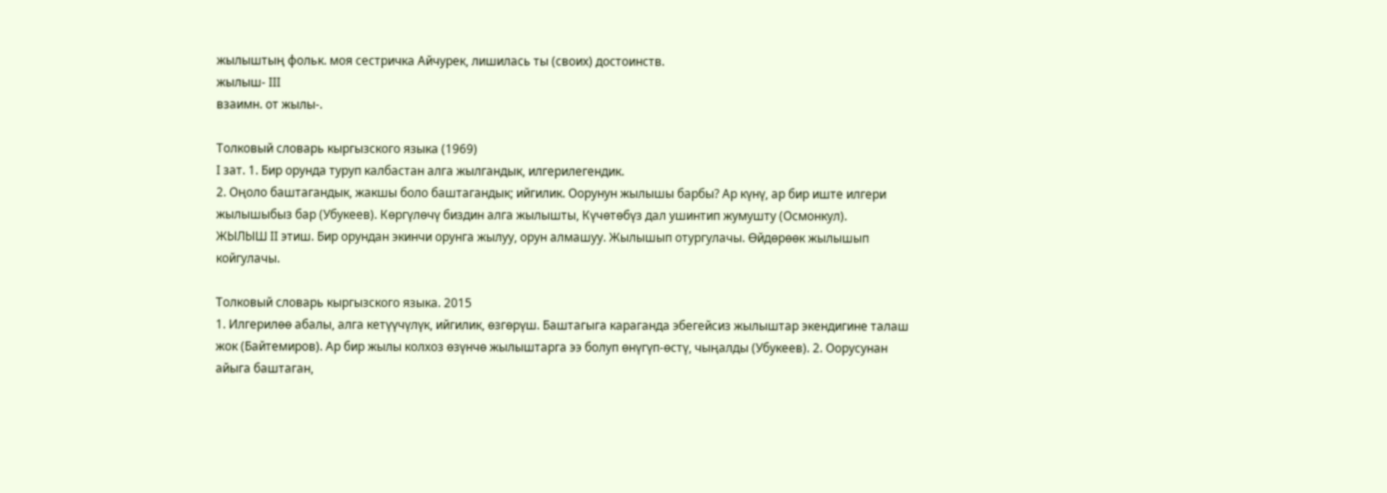жылыштың фольк. моя сестричка Айчурек, лишилась ты (своих) достоинств.
жылыш- III
взаимн. от жылы-.

Толковый словарь кыргызского языка (1969)
I зат. 1. Бир орунда туруп калбастан алга жылгандык, илгерилегендик.
2. Оңоло баштагандык, жакшы боло баштагандык; ийгилик. Оорунун жылышы барбы? Ар күнү, ар бир иште илгери жылышыбыз бар (Убукеев). Көргүлөчү биздин алга жылышты, Күчөтөбүз дал ушинтип жумушту (Осмонкул).
ЖЫЛЫШ II этиш. Бир орундан экинчи орунга жылуу, орун алмашуу. Жылышып отургулачы. Өйдөрөөк жылышып койгулачы.

Толковый словарь кыргызского языка. 2015
1. Илгерилөө абалы, алга кетүүчүлүк, ийгилик, өзгөрүш. Баштагыга караганда эбегейсиз жылыштар экендигине талаш жок (Байтемиров). Ар бир жылы колхоз өзүнчө жылыштарга ээ болуп өнүгүп-өстү, чыңалды (Убукеев). 2. Оорусунан айыга баштаган,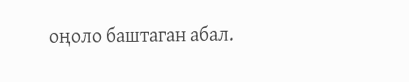оңоло баштаган абал.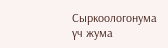Сыркоологонума үч жума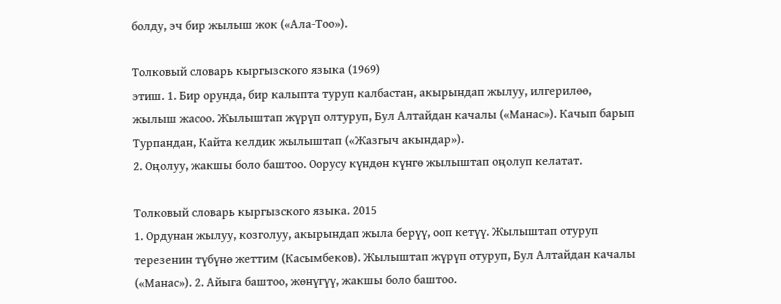болду, эч бир жылыш жок («Ала-Тоо»).

Толковый словарь кыргызского языка (1969)
этиш. 1. Бир орунда, бир калыпта туруп калбастан, акырындап жылуу, илгерилөө, жылыш жасоо. Жылыштап жүрүп олтуруп, Бул Алтайдан качалы («Манас»). Качып барып Турпандан, Кайта келдик жылыштап («Жазгыч акындар»).
2. Оңолуу, жакшы боло баштоо. Оорусу күндөн күнгө жылыштап оңолуп келатат.

Толковый словарь кыргызского языка. 2015
1. Ордунан жылуу, козголуу, акырындап жыла берүү, ооп кетүү. Жылыштап отуруп терезенин түбүнө жеттим (Касымбеков). Жылыштап жүрүп отуруп, Бул Алтайдан качалы («Манас»). 2. Айыга баштоо, жөнүгүү, жакшы боло баштоо.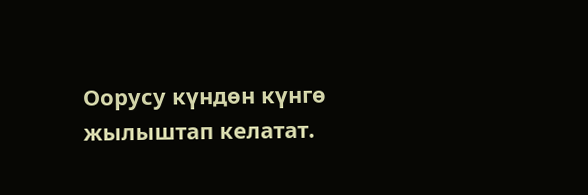Оорусу күндөн күнгө жылыштап келатат.